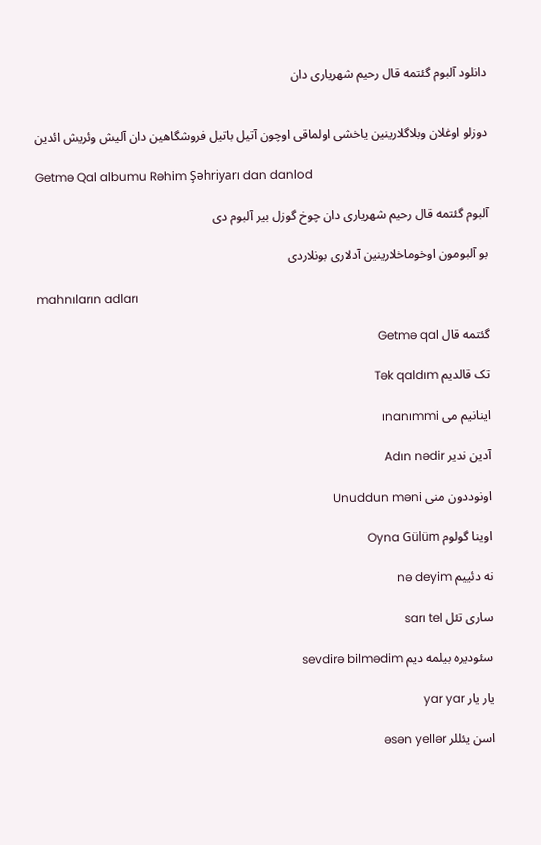دانلود آلبوم گئتمه قال رحیم شهریاری دان


دوزلو اوغلان وبلاگلارینین یاخشی اولماقی اوچون آتیل باتیل فروشگاهین دان آلیش وئریش ائدین

Getmə Qal albumu Rəhim Şəhriyarı dan danlod

آلبوم گئتمه قال رحیم شهریاری دان چوخ گوزل بیر آلبوم دی

بو آلبومون اوخوماخلارینین آدلاری بونلاردی

mahnıların adları

گئتمه قال Getmə qal

تک قالدیم Tək qaldım

اینانیم می ınanımmi

آدین ندیر Adın nədir

اونوددون منی Unuddun məni

اوینا گولوم Oyna Gülüm

نه دئییم nə deyim

ساری تئل sarı tel

سئودیره بیلمه دیم sevdirə bilmədim

یار یار yar yar

اسن یئللر əsən yellər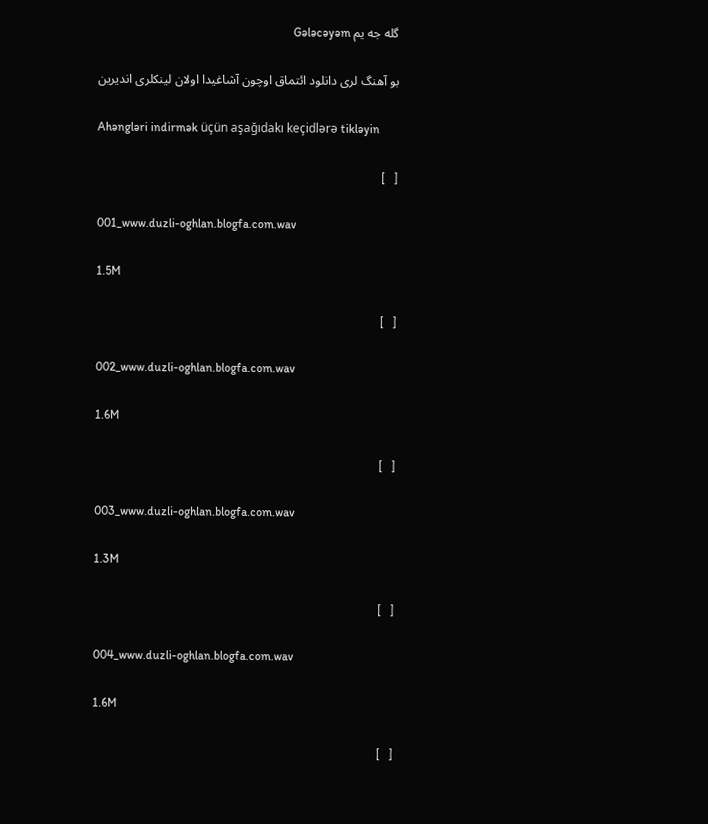گله جه یم Gələcəyəm

بو آهنگ لری دانلود ائتماق اوچون آشاغیدا اولان لینکلری اندیرین

Ahəngləri indirmək üçün aşağıdakı keçidlərə tikləyin

[   ]

001_www.duzli-oghlan.blogfa.com.wav

1.5M

[   ]

002_www.duzli-oghlan.blogfa.com.wav

1.6M

[   ]

003_www.duzli-oghlan.blogfa.com.wav

1.3M

[   ]

004_www.duzli-oghlan.blogfa.com.wav

1.6M

[   ]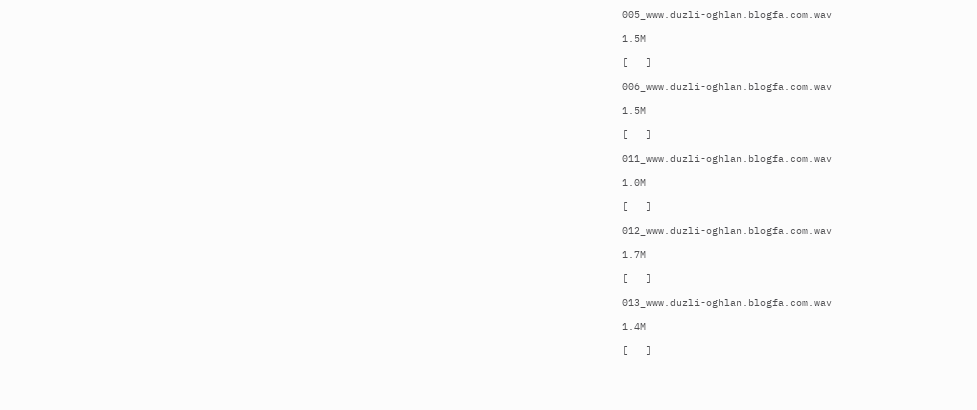005_www.duzli-oghlan.blogfa.com.wav

1.5M

[   ]

006_www.duzli-oghlan.blogfa.com.wav

1.5M

[   ]

011_www.duzli-oghlan.blogfa.com.wav

1.0M

[   ]

012_www.duzli-oghlan.blogfa.com.wav

1.7M

[   ]

013_www.duzli-oghlan.blogfa.com.wav

1.4M

[   ]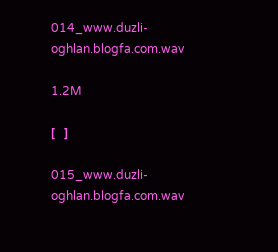014_www.duzli-oghlan.blogfa.com.wav

1.2M

[   ]

015_www.duzli-oghlan.blogfa.com.wav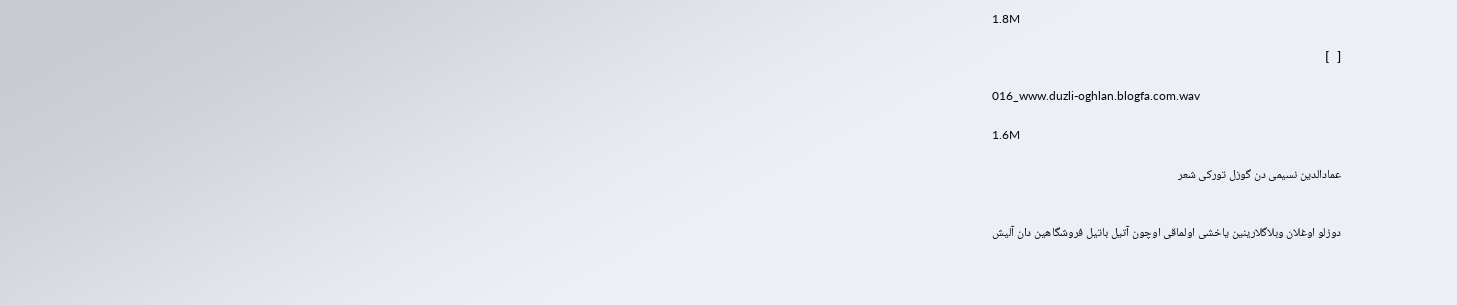1.8M

[   ]

016_www.duzli-oghlan.blogfa.com.wav

1.6M

عمادالدین نسیمی دن گوزل تورکی شعر


دوزلو اوغلان وبلاگلارینین یاخشی اولماقی اوچون آتیل باتیل فروشگاهین دان آلیش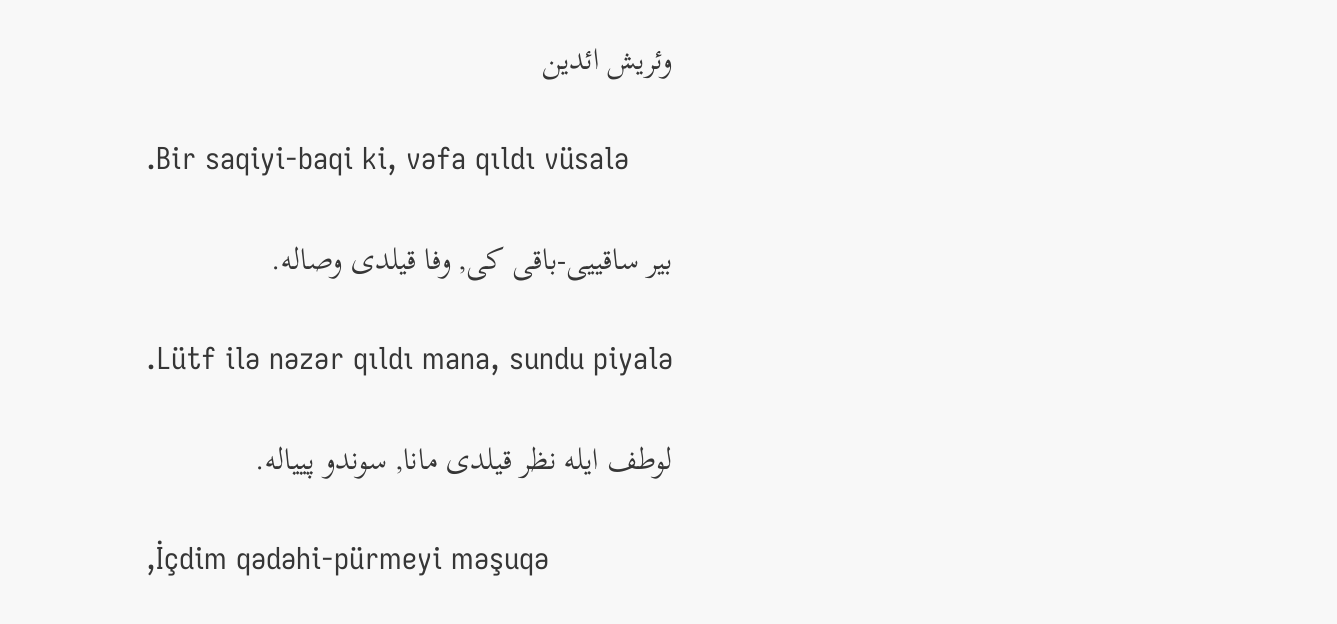وئریش ائدین

.Bir saqiyi-baqi ki, vəfa qıldı vüsalə

بیر ساقییی-باقی کی, وفا قیلدی وصاله.

.Lütf ilə nəzər qıldı mana, sundu piyalə

لوطف ایله نظر قیلدی مانا, سوندو پییاله.

,İçdim qədəhi-pürmeyi məşuqə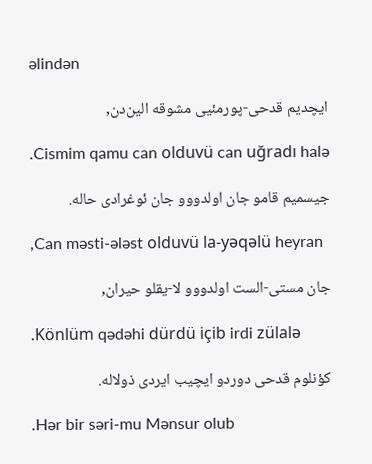əlindən

ایچدیم قدحی-پورمئیی مشوقه الین‌دن,

.Cismim qamu can olduvü can uğradı halə

جیسمیم قامو جان اولدووو جان ئوغرادی حاله.

,Can məsti-ələst olduvü la-yəqəlü heyran

جان مستی-الست اولدووو لا-یقلو حیران,

.Könlüm qədəhi dürdü içib irdi zülalə

کؤنلوم قدحی دوردو ایچیب ایردی ذولاله.

.Hər bir səri-mu Mənsur olub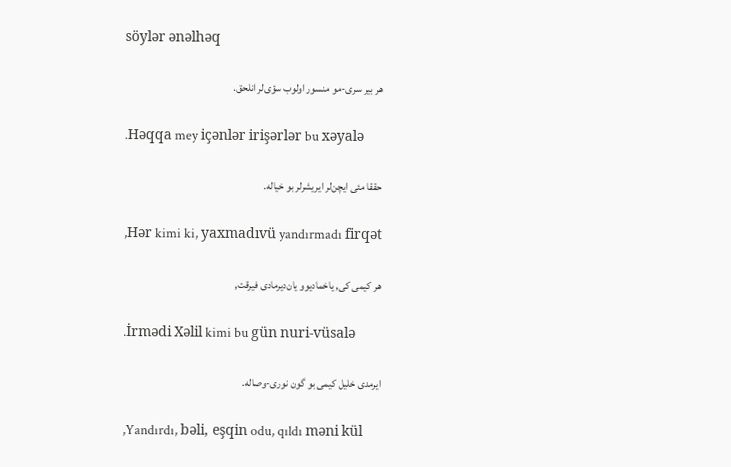söylər ənəlhəq

هر بیر سری-مو منسور اولوب سؤی‌لر انلحق.

.Həqqa mey içənlər irişərlər bu xəyalə

حققا مئی ایچن‌لر ایریشر‌لر بو خیاله.

,Hər kimi ki, yaxmadıvü yandırmadı firqət

هر کیمی کی, یاخمادیوو یان‌دیرمادی فیرقت,

.İrmədi Xəlil kimi bu gün nuri-vüsalə

ایرمدی خلیل کیمی بو گون نوری-وصاله.

,Yandırdı, bəli, eşqin odu, qıldı məni kül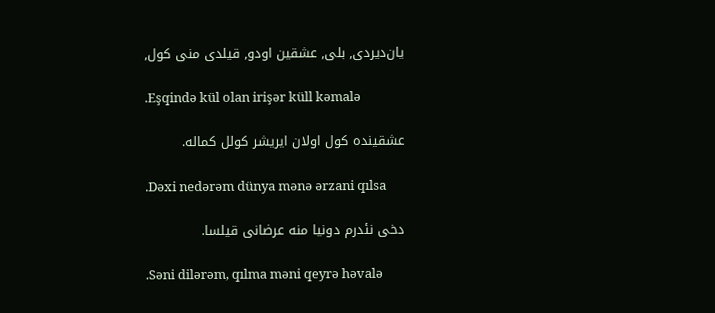یان‌دیردی, بلی, عشقین اودو, قیلدی منی کول,

.Eşqində kül olan irişər küll kəmalə

عشقینده کول اولان ایریشر کولل کماله.

.Dəxi nedərəm dünya mənə ərzani qılsa

دخی نئدرم دونیا منه عرضانی قیلسا.

.Səni dilərəm, qılma məni qeyrə həvalə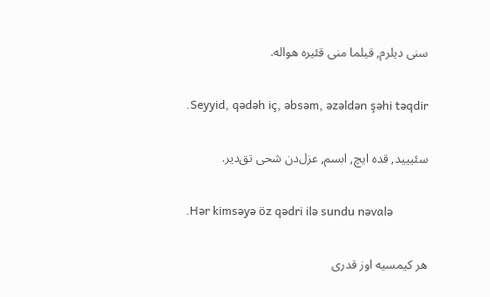سنی دیلرم, قیلما منی قئیره هواله.

.Seyyid, qədəh iç, əbsəm, əzəldən şəhi təqdir

سئییید, قده ایچ, ابسم, عزل‌دن شحی تق‌دیر.

.Hər kimsəyə öz qədri ilə sundu nəvalə

هر کیمسیه اوز قدری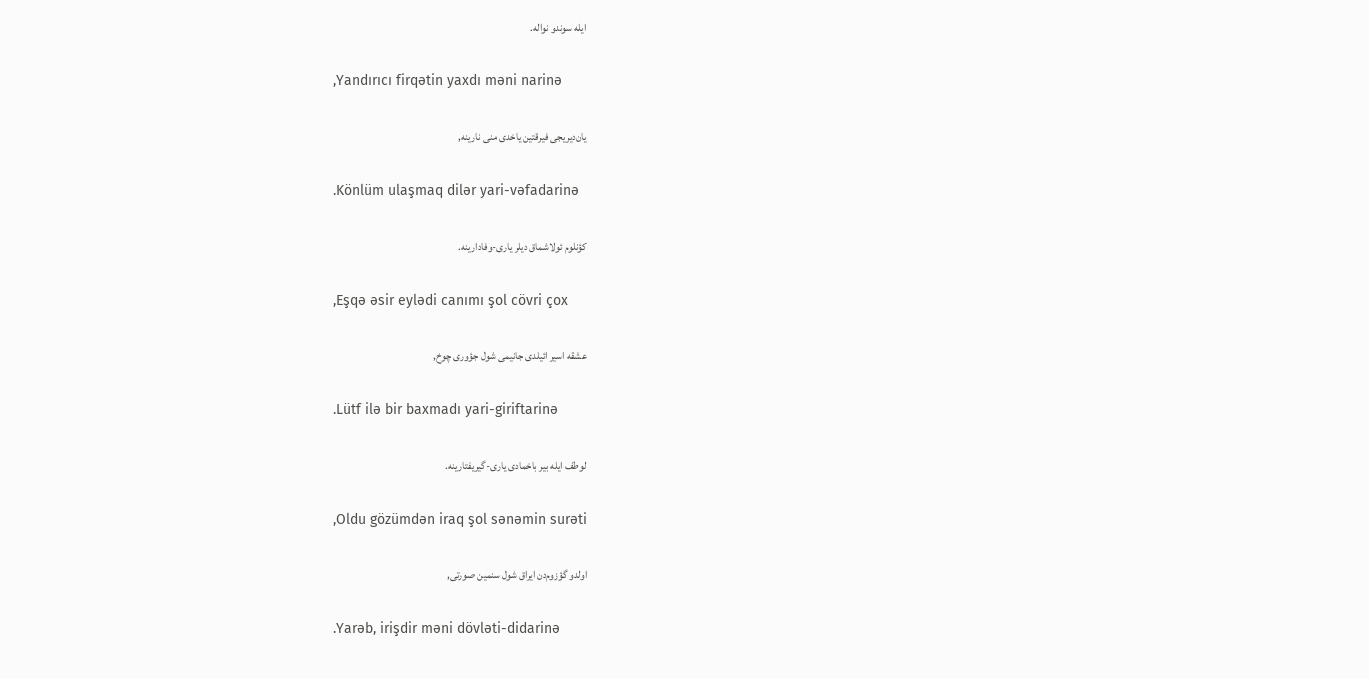ایله سوندو نواله.

,Yandırıcı firqətin yaxdı məni narinə

یان‌دیریجی فیرقتین یاخدی منی نارینه,

.Könlüm ulaşmaq dilər yari-vəfadarinə

کؤنلوم ئولاشماق دیلر یاری-وفادارینه.

,Eşqə əsir eylədi canımı şol cövri çox

عشقه اسیر ائیلدی جانیمی شول جؤوری چوخ,

.Lütf ilə bir baxmadı yari-giriftarinə

لوطف ایله بیر باخمادی یاری-گیریفتارینه.

,Oldu gözümdən iraq şol sənəmin surəti

اولدو گؤزوم‌دن ایراق شول سنمین صورتی,

.Yarəb, irişdir məni dövləti-didarinə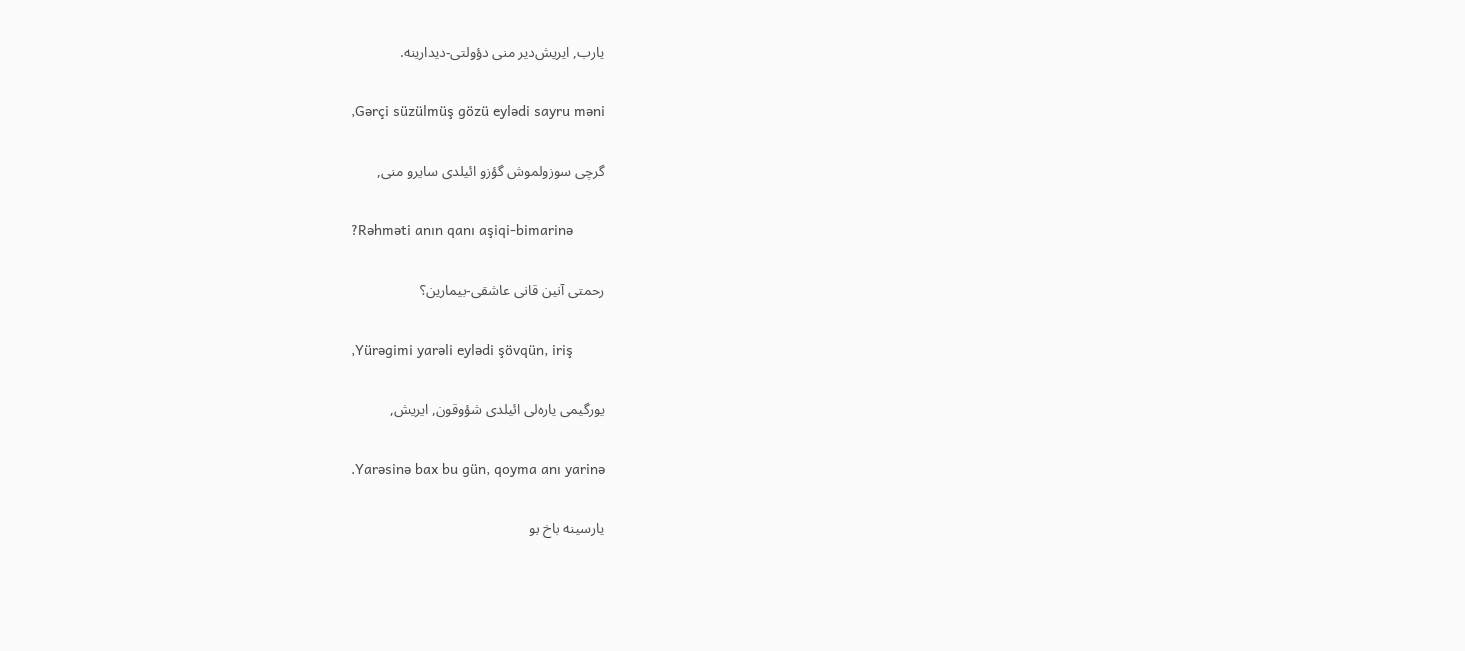یارب, ایریش‌دیر منی دؤولتی-دیدارینه.

,Gərçi süzülmüş gözü eylədi sayru məni

گرچی سوزولموش گؤزو ائیلدی سایرو منی,

?Rəhməti anın qanı aşiqi-bimarinə

رحمتی آنین قانی عاشقی-بیمارین؟

,Yürəgimi yarəli eylədi şövqün, iriş

یورگیمی یاره‌لی ائیلدی شؤوقون, ایریش,

.Yarəsinə bax bu gün, qoyma anı yarinə

یارسینه باخ بو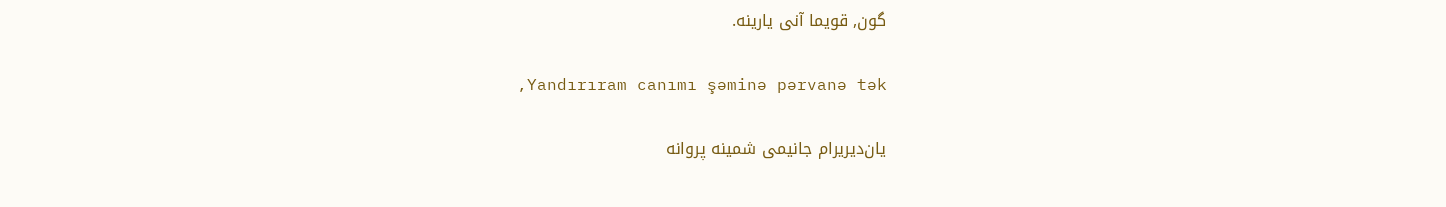گون, قویما آنی یارینه.

,Yandırıram canımı şəminə pərvanə tək

یان‌دیریرام جانیمی شمینه پروانه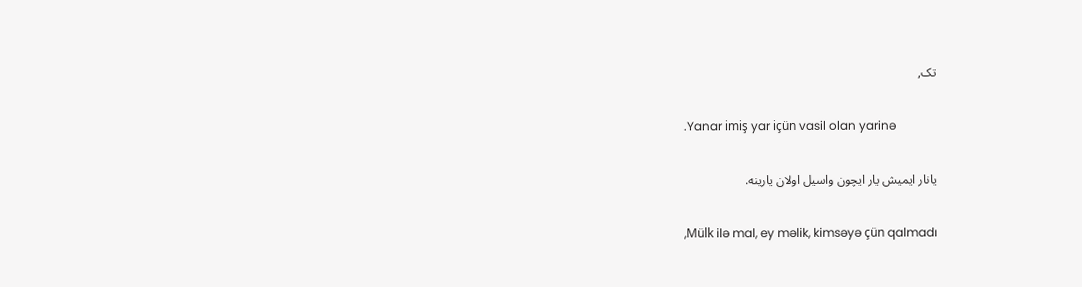تک,

.Yanar imiş yar içün vasil olan yarinə

یانار ایمیش یار ایچون واسیل اولان یارینه.

,Mülk ilə mal, ey məlik, kimsəyə çün qalmadı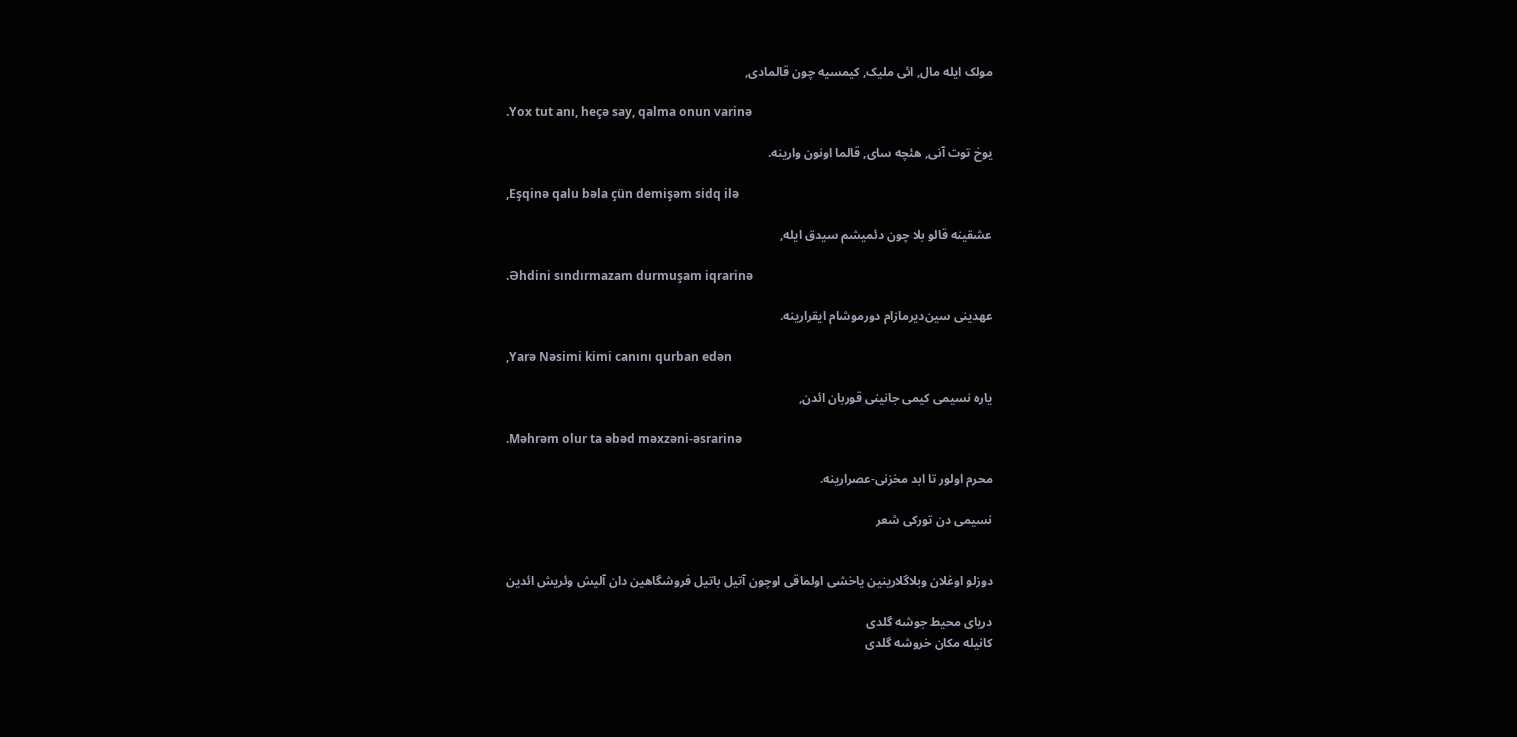مولک ایله مال, ائی ملیک, کیمسیه چون قالمادی,

.Yox tut anı, heçə say, qalma onun varinə

یوخ توت آنی, هئچه سای, قالما اونون وارینه.

,Eşqinə qalu bəla çün demişəm sidq ilə

عشقینه قالو بلا چون دئمیشم سیدق ایله,

.Əhdini sındırmazam durmuşam iqrarinə

عهدینی سین‌دیرمازام دورموشام ایقرارینه.

,Yarə Nəsimi kimi canını qurban edən

یاره نسیمی کیمی جانینی قوربان ائدن,

.Məhrəm olur ta əbəd məxzəni-əsrarinə

محرم اولور تا ابد مخزنی-عصرارینه.

نسیمی دن تورکی شعر


دوزلو اوغلان وبلاگلارینین یاخشی اولماقی اوچون آتیل باتیل فروشگاهین دان آلیش وئریش ائدین

دریای محیط جوشه گلدی
کانیله مکان خروشه گلدی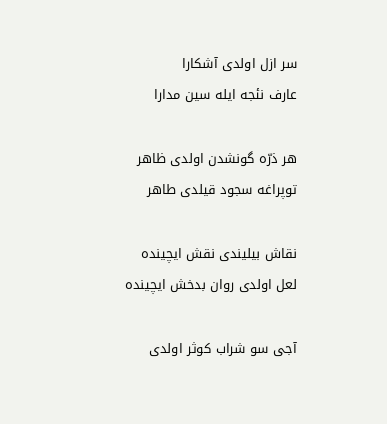سر ازل اولدی آشکارا
عارف نئجه ایله سین مدارا

هر ذرّه گونشدن اولدی ظاهر
توپراغه سجود قیلدی طاهر

نقاش بیلیندی نقش ایچینده
لعل اولدی روان بدخش ایچینده

آجی سو شراب کوثر اولدی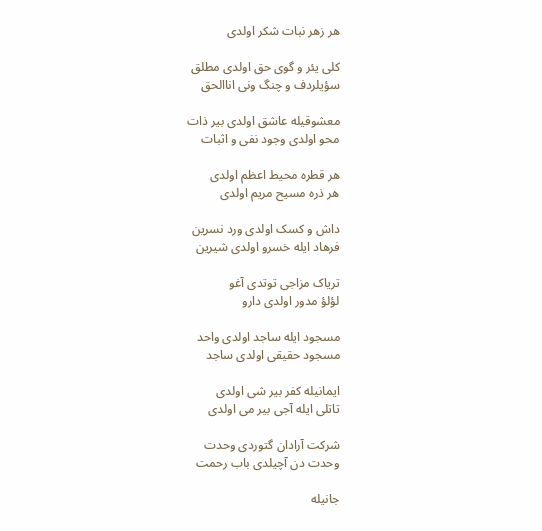هر زهر نبات شکر اولدی

کلی یئر و گوی حق اولدی مطلق
سؤیلردف و چنگ ونی اناالحق

معشوقیله عاشق اولدی بیر ذات
محو اولدی وجود نفی و اثبات

هر قطره محیط اعظم اولدی
هر ذره مسیح مریم اولدی

داش و کسک اولدی ورد نسرین
فرهاد ایله خسرو اولدی شیرین

تریاک مزاجی توتدی آغو
لؤلؤ مدور اولدی دارو

مسجود ایله ساجد اولدی واحد
مسجود حقیقی اولدی ساجد

ایمانیله کفر بیر شی اولدی
تاتلی ایله آجی بیر می اولدی

شرکت آرادان گتوردی وحدت
وحدت دن آچیلدی باب رحمت

جانیله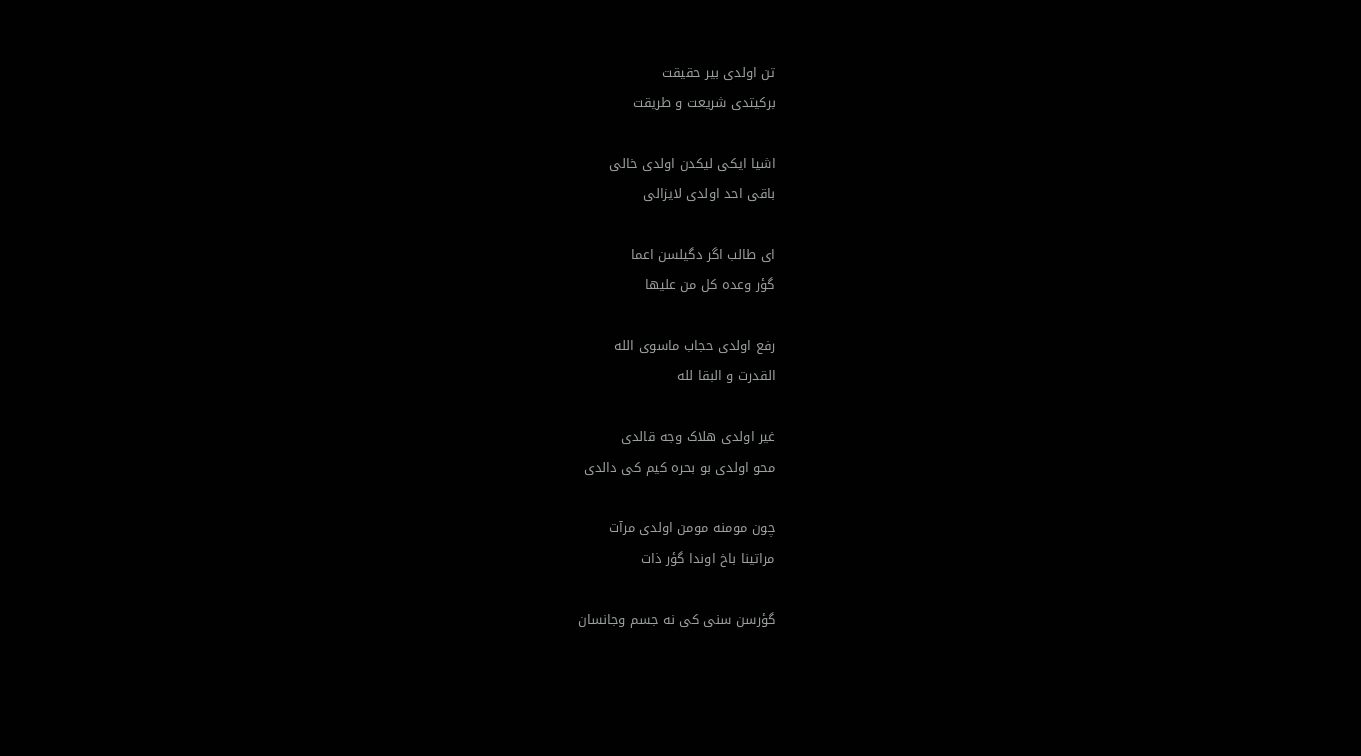تن اولدی بیر حقیقت
برکیتدی شریعت و طریقت

اشیا ایکی لیکدن اولدی خالی
باقی احد اولدی لایزالی

ای طالب اگر دگیلسن اعما
گؤر وعده کل من علیها

رفع اولدی حجاب ماسوی الله
القدرت و البقا لله

غیر اولدی هلاک وجه قالدی
محو اولدی بو بحره کیم کی دالدی

چون مومنه مومن اولدی مرآت
مراتینا باخ اوندا گؤر ذات

گؤرسن سنی کی نه جسم وجانسان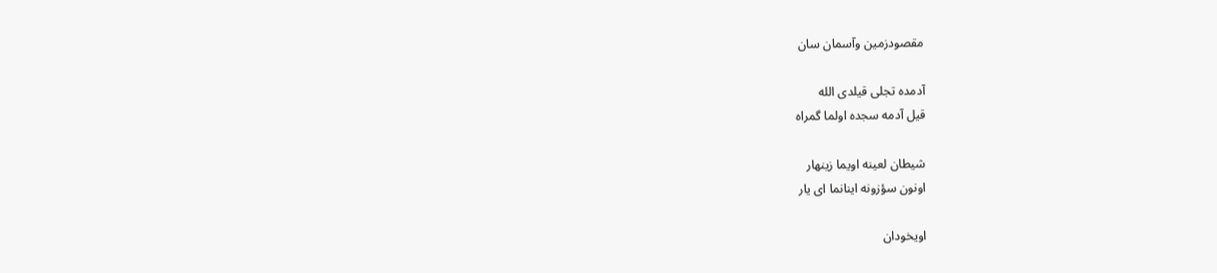مقصودزمین وآسمان سان

آدمده تجلی قیلدی الله
قیل آدمه سجده اولما گمراه

شیطان لعینه اویما زینهار
اونون سؤزونه اینانما ای یار

اویخودان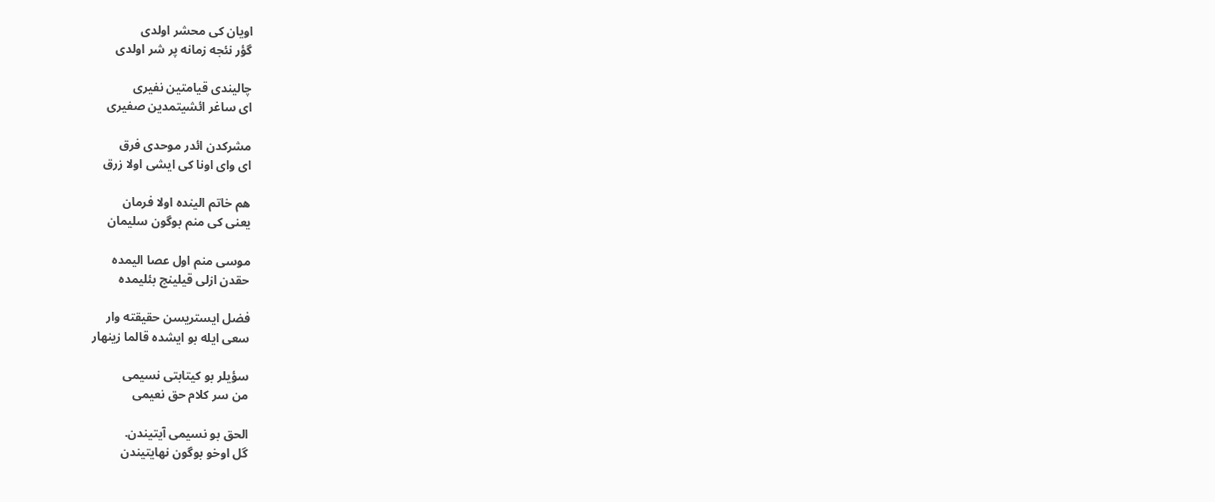اویان کی محشر اولدی
گؤر نئجه زمانه پر شر اولدی

چالیندی قیامتین نفیری
ای ساغر ائشیتمدین صفیری

مشرکدن ائدر موحدی فرق
ای وای اونا کی ایشی اولا زرق

هم خاتم الینده اولا فرمان
یعنی کی منم بوگون سلیمان

موسی منم اول عصا الیمده
حقدن ازلی قیلینج بئلیمده

فضل ایستریسن حقیقته وار
سعی ایله بو ایشده قالما زینهار

سؤیلر بو کیتابتی نسیمی
من سر کلام حق نعیمی

الحق بو نسیمی آیتیندن.
گل اوخو بوگون نهایتیندن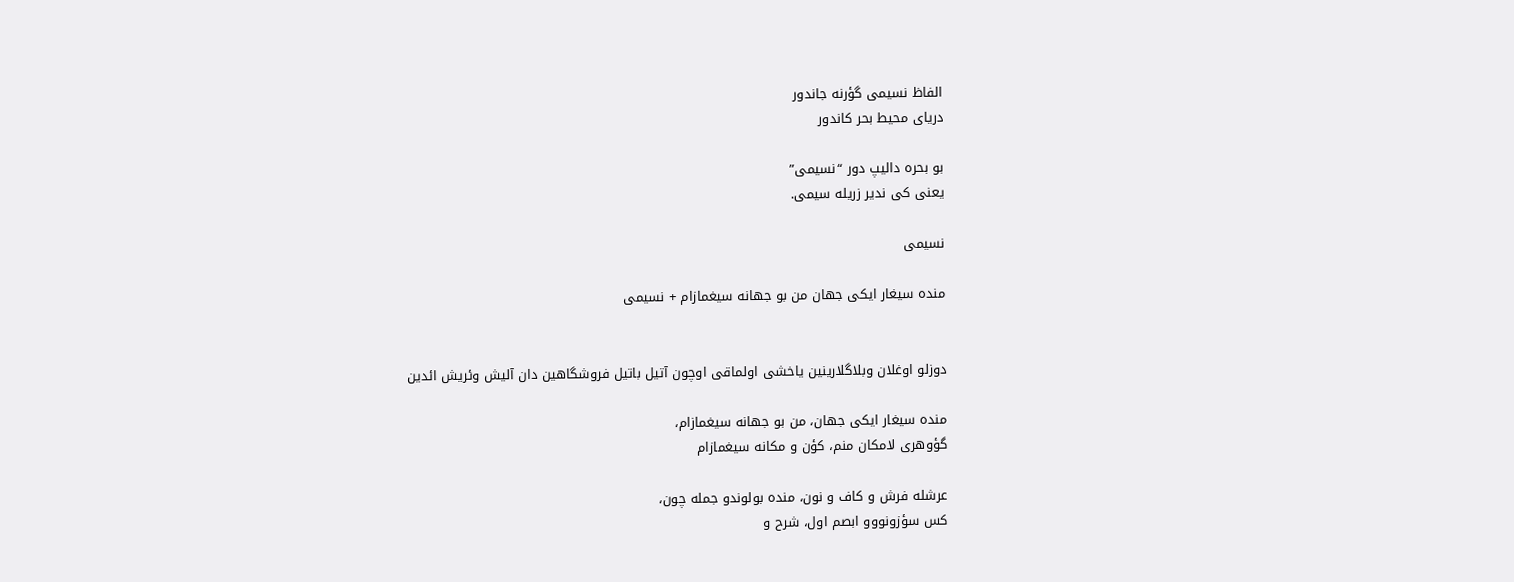الفاظ نسیمی گؤرنه جاندور
دریای محیط بحر کاندور

بو بحره دالیپ دور “نسیمی”
یعنی کی ندیر زریله سیمی.

نسیمی

منده سیغار ایکی جهان من بو جهانه سیغمازام + نسیمی


دوزلو اوغلان وبلاگلارینین یاخشی اولماقی اوچون آتیل باتیل فروشگاهین دان آلیش وئریش ائدین

منده سیغار ایکی جهان، من بو جهانه سیغمازام،
گؤوهری لامکان منم، کؤن و مکانه سیغمازام

عرشله فرش و کاف و نون، منده بولوندو جمله چون،
کس سؤزونووو ابصم اول، شرح و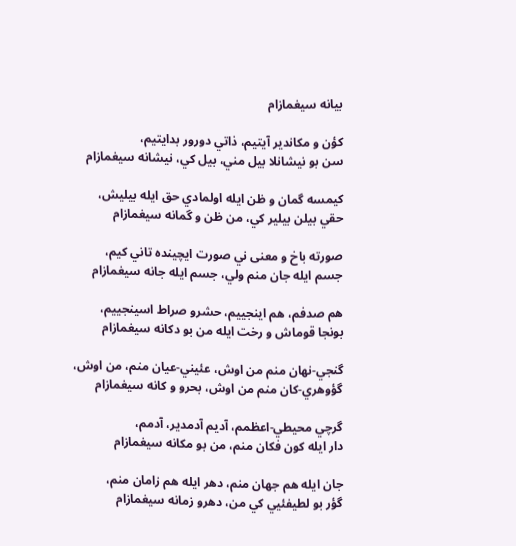بيانه سيغمازام

کؤن و مکاندير آيتيم، ذاتي دورور بدايتيم،
سن بو نيشانلا بيل مني، بيل کي، نيشانه سيغمازام

کيمسه گمان و ظن ايله اولمادي حق ايله بيليش،
حقي بيلن بيلير کي، من ظن و گمانه سيغمازام

صورته باخ و معنی ني صورت ايچينده تاني کيم،
جسم ايله جان منم ولي، جسم ايله جانه سيغمازام

هم صدفم، هم اينجييم، حشرو صراط اسينجييم،
بونجا قوماش و رخت ايله من بو دکانه سيغمازام

گنجي-نهان منم من اوش، عئيني-عيان منم، من اوش،
گؤوهري-کان منم من اوش، بحرو و کانه سيغمازام

گرچي محيطي-اعظمم، آديم آدمدير، آدمم،
دار ايله کون فکان منم، من بو مکانه سيغمازام

جان ايله هم جهان منم، دهر ايله هم زامان منم،
گؤر بو لطيفئيي کي من، دهرو زمانه سيغمازام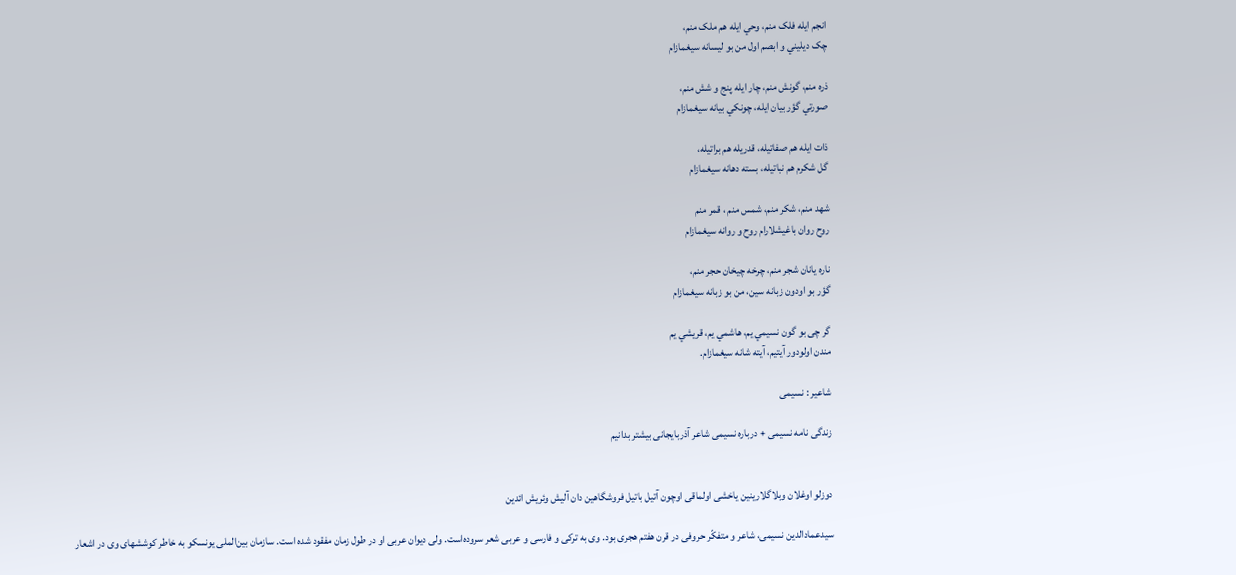انجم ايله فلک منم، وحي ايله هم ملک منم،
چک ديليني و ابصم اول من بو ليسانه سيغمازام

ذره منم، گونش منم، چار ايله پنج و شش منم،
صورتي گؤر بيان ايله، چونکي بيانه سيغمازام

ذات ايله هم صفاتيله، قدريله هم براتيله،
گل شكرم هم نباتيله، بسته دهانه سيغمازام

شهد منم، شكر منم، شمس منم ، قمر منم
روح روان باغيشلارام روح و روانه سيغمازام

ناره يانان شجر منم، چرخه چيخان حجر منم،
گؤر بو اودون زبانه سين، من بو زبانه سيغمازام

گر چی بو گون نسيمي يم، هاشمي يم، قريشي يم
مندن اولودور آيتيم، آيته شانه سيغمازام.

شاعیر : نسیمی

زندگی نامه نسیمی + درباره نسیمی شاعر آذربایجانی بیشتر بدانیم


دوزلو اوغلان وبلاگلارینین یاخشی اولماقی اوچون آتیل باتیل فروشگاهین دان آلیش وئریش ائدین

سیدعمادالدین نسیمی، شاعر و متفکّر حروفی در قرن هفتم هجری بود. وی به ترکی و فارسی و عربی شعر سروده‌است. ولی دیوان عربی او در طول زمان مفقود شده است. سازمان بین‌الملی یونسکو به خاطر کوششهای وی در اشعار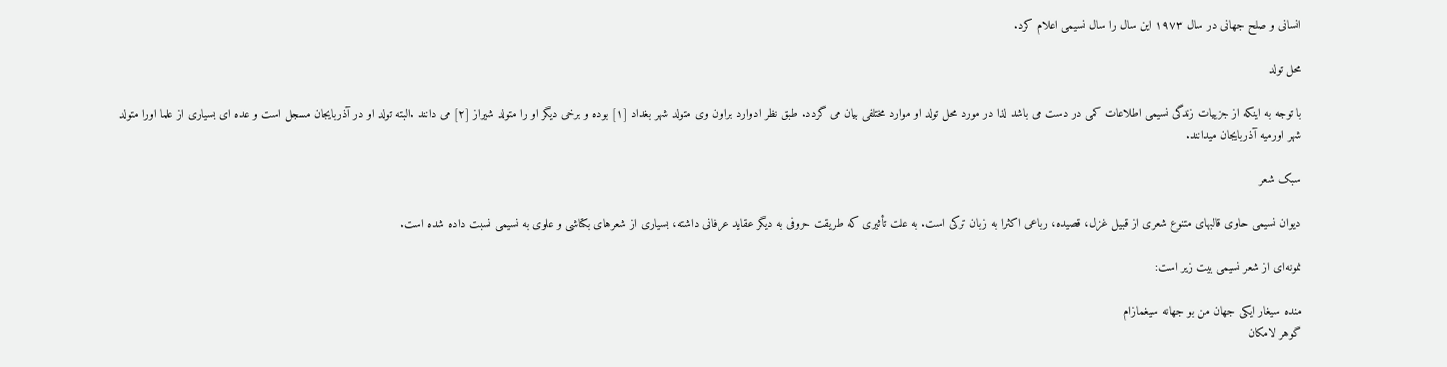انسانی و صلح جهانی در سال ۱۹۷۳ این سال را سال نسیمی اعلام کرد.

محل تولد

با توجه به اینکه از جزییات زندگی نسیمی اطلاعات کمی در دست می باشد لذا در مورد محل تولد او موارد مختلفی بیان می گردد. طبق نظر ادوارد براون وی متولد شهر بغداد [۱] بوده و برخی دیگر او را متولد شیراز [۲] می دانند .البته تولد او در آذربایجان مسجل است و عده ای بسیاری از علما اورا متولد شهر اورمیه آذربایجان میدانند.

سبک شعر

دیوان نسیمی حاوی قالبهای متنوع شعری از قبیل غزل، قصیده، رباعی اکثرا به زبان ترکی است. به علت تأثیری که طریقت حروفی به دیگر عقاید عرفانی داشته، بسیاری از شعرهای بکتاشی و علوی به نسیمی نسبت داده شده است.

نمونه‌ای از شعر نسیمی بیت زیر است:

منده سیغار ایکی جهان من بو جهانه سیغمازام
گوهر لامکان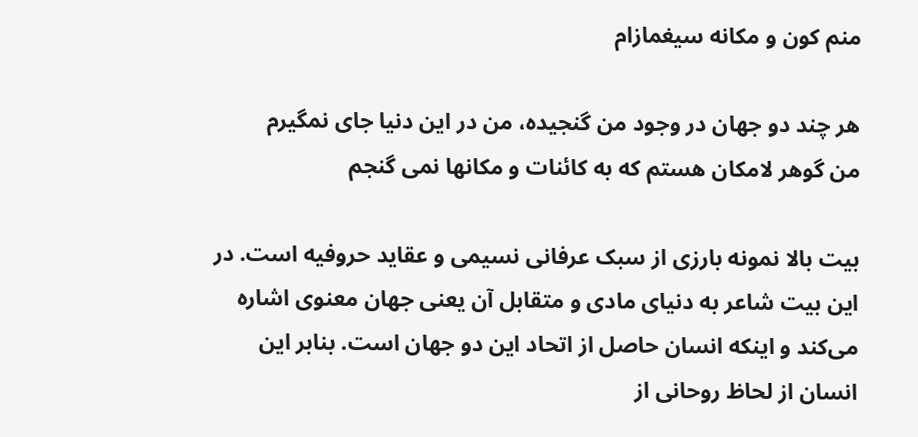منم کون و مکانه سیغمازام

هر چند دو جهان در وجود من گنجیده، من در این دنیا جای نمگیرم
من گوهر لامکان هستم که به کائنات و مکانها نمی گنجم

بیت بالا نمونه بارزی از سبک عرفانی نسیمی و عقاید حروفیه است. در این بیت شاعر به دنیای مادی و متقابل آن یعنی جهان معنوی اشاره می‌کند و اینکه انسان حاصل از اتحاد این دو جهان است. بنابر این انسان از لحاظ روحانی از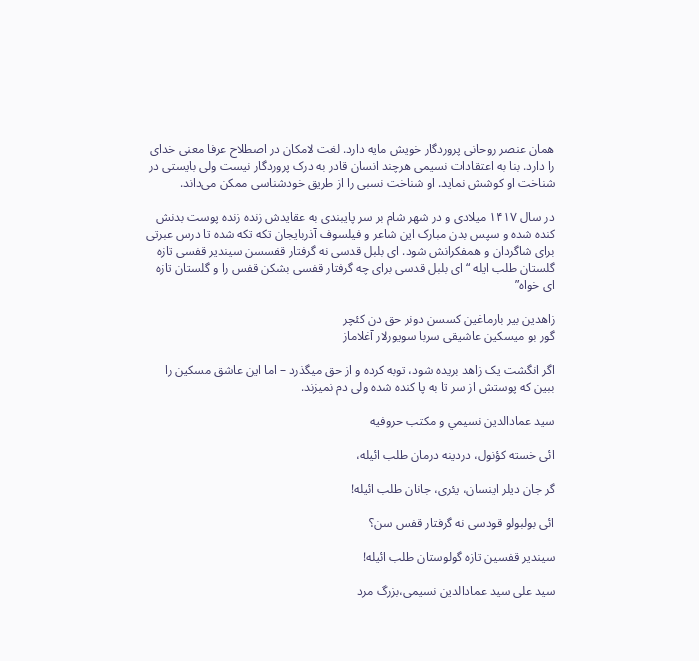همان عنصر روحانی پروردگار خویش مایه دارد. لغت لامکان در اصطلاح عرفا معنی خدای را دارد. بنا به اعتقادات نسیمی هرچند انسان قادر به درک پروردگار نیست ولی بایستی در شناخت او کوشش نماید. او شناخت نسبی را از طریق خودشناسی ممکن می‌داند.

در سال ۱۴۱۷ میلادی و در شهر شام بر سر پایبندی به عقایدش زنده زنده پوست بدنش کنده شده و سپس بدن مبارک این شاعر و فیلسوف آذربایجان تکه تکه شده تا درس عبرتی برای شاگردان و همفکرانش شود. ای بلبل قدسی نه گرفتار قفسسن سیندیر قفسی تازه گلستان طلب ایله “ای بلبل قدسی برای چه گرفتار قفسی بشکن قفس را و گلستان تازه ای خواه”

زاهدین بیر بارماغین کسسن دونر حق دن کئچر
گور بو میسکین عاشیقی سربا سویورلار آغلاماز

اگر انگشت یک زاهد بریده شود، توبه کرده و از حق میگذرد – اما این عاشق مسکین را ببین که پوستش از سر تا به پا کنده شده ولی دم نمیزند.

سيد عمادالدين نسيمي و مكتب حروفيه

ائی خسته کؤنول، دردینه درمان طلب ائیله،

گر جان دیلر اینسان، یئری، جانان طلب ائیله!

ائی بولبولو قودسی نه گرفتار قفس سن؟

سیندیر قفسین تازه گولوستان طلب ائیله!

سید علی سید عمادالدین نسیمی،بزرگ مرد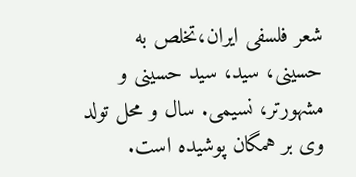شعر فلسفی ایران،تخلص به حسینی، سید، سید حسینی و مشهورتر، نسیمی. سال و محل تولد وی بر همگان پوشیده است.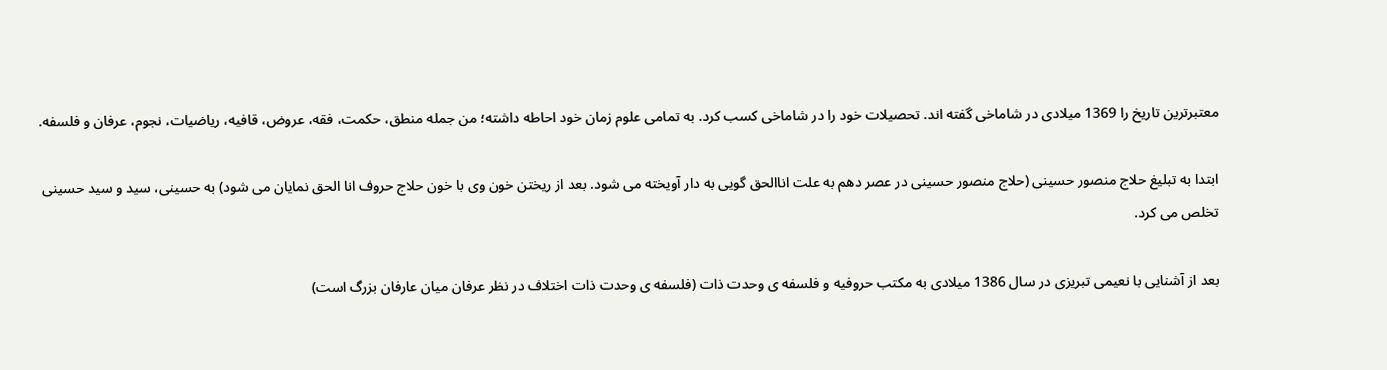معتبرترین تاریخ را 1369 میلادی در شاماخی گفته اند. تحصیلات خود را در شاماخی کسب کرد. به تمامی علوم زمان خود احاطه داشته؛ من جمله منطق، حکمت، فقه، عروض، قافیه، ریاضیات، نجوم، عرفان و فلسفه.

ابتدا به تبلیغ حلاج منصور حسینی (حلاج منصور حسینی در عصر دهم به علت اناالحق گویی به دار آویخته می شود. بعد از ریختن خون وی با خون حلاج حروف انا الحق نمایان می شود) به حسینی، سید و سید حسینی تخلص می کرد.

بعد از آشنایی با نعیمی تبریزی در سال 1386 میلادی به مکتب حروفیه و فلسفه ی وحدت ذات (فلسفه ی وحدت ذات اختلاف در نظر عرفان میان عارفان بزرگ است)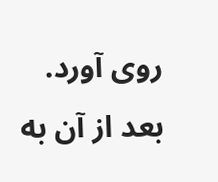روی آورد. بعد از آن به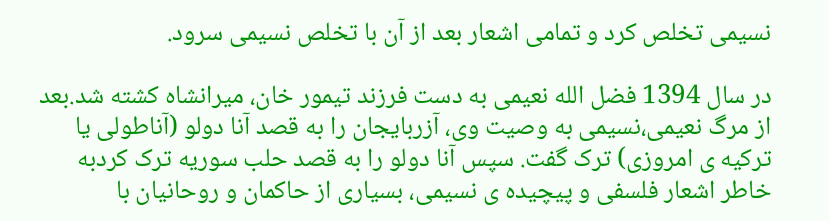نسیمی تخلص کرد و تمامی اشعار بعد از آن با تخلص نسیمی سرود.

در سال 1394 فضل الله نعیمی به دست فرزند تیمور خان، میرانشاه کشته شد.بعد از مرگ نعیمی،نسیمی به وصیت وی، آزربایجان را به قصد آنا دولو (آناطولی یا ترکیه ی امروزی) ترک گفت. سپس آنا دولو را به قصد حلب سوریه ترک کردبه خاطر اشعار فلسفی و پیچیده ی نسیمی، بسیاری از حاکمان و روحانیان با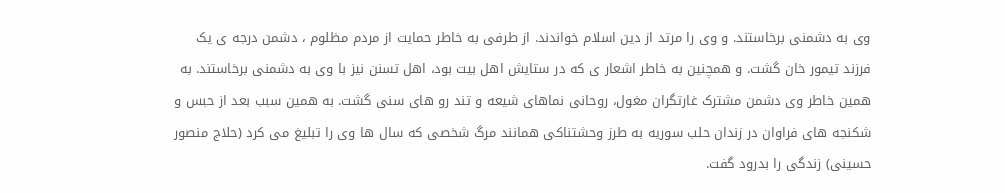وی به دشمنی برخاستند. و وی را مرتد از دین اسلام خواندند. از طرفی به خاطر حمایت از مردم مظلوم ، دشمن درجه ی یک فرزند تیمور خان گشت. و همچنین به خاطر اشعار ی که در ستایش اهل بیت بود، اهل تسنن نیز با وی به دشمنی برخاستند. به همین خاطر وی دشمن مشترک غارتگران مغول، روحانی نماهای شیعه و تند رو های سنی گشت. به همین سبب بعد از حبس و شکنجه های فراوان در زندان حلب سوریه به طرز وحشتناکی همانند مرگ شخصی که سال ها وی را تبلیغ می کرد (حلاج منصور حسینی) زندگی را بدرود گفت.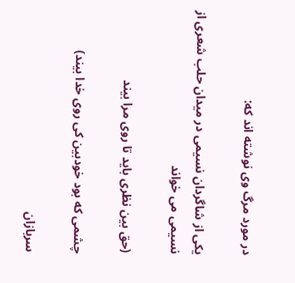در مورد مرگ وی نوشته اند که:

یکی از شاگردان نسیمی در میدان حلب شعری از نسیمی می خواند

(حق بین نظری باید تا روی مرا بیند

چشمی که بود خودبین کی روی خدا بیند)

سربازان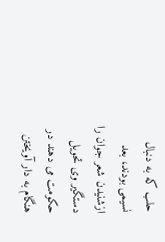حلب که به دنبال نسیمی بودند، بعد ازشنیدن شعر جوان را دستگیر وی تحویل حکومت می دهند در هنگام به دار آویختن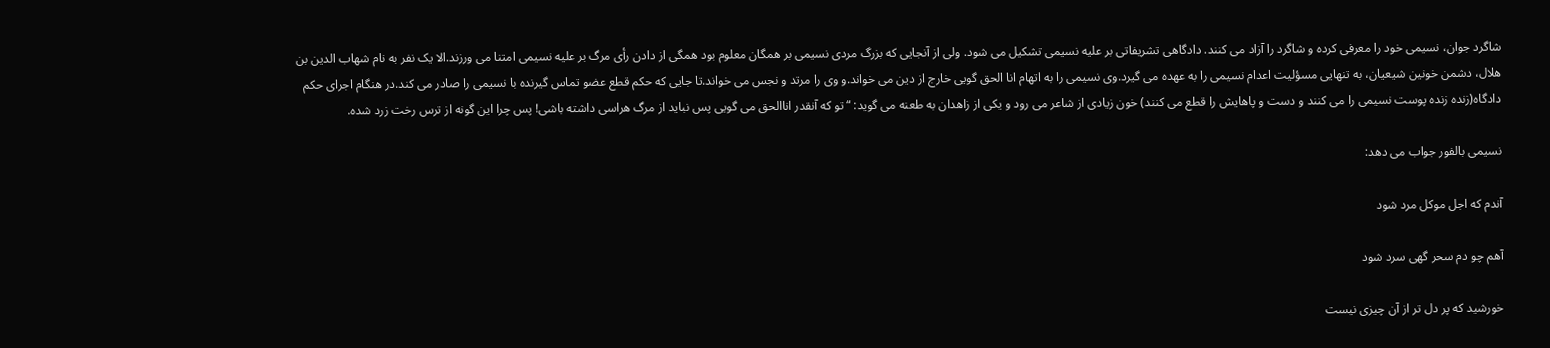شاگرد جوان، نسیمی خود را معرفی کرده و شاگرد را آزاد می کنند. دادگاهی تشریفاتی بر علیه نسیمی تشکیل می شود. ولی از آنجایی که بزرگ مردی نسیمی بر همگان معلوم بود همگی از دادن رأی مرگ بر علیه نسیمی امتنا می ورزند.الا یک نفر به نام شهاب الدین بن هلال، دشمن خونین شیعیان، به تنهایی مسؤلیت اعدام نسیمی را به عهده می گیرد.وی نسیمی را به اتهام انا الحق گویی خارج از دین می خواند.و وی را مرتد و نجس می خواند.تا جایی که حکم قطع عضو تماس گیرنده با نسیمی را صادر می کند.در هنگام اجرای حکم دادگاه(زنده زنده پوست نسیمی را می کنند و دست و پاهایش را قطع می کنند) خون زیادی از شاعر می رود و یکی از زاهدان به طعنه می گوید: “تو که آنقدر اناالحق می گویی پس نباید از مرگ هراسی داشته باشی! پس چرا این گونه از ترس رخت زرد شده.

نسیمی بالفور جواب می دهد:

آندم که اجل موکل مرد شود

آهم چو دم سحر گهی سرد شود

خورشید که پر دل تر از آن چیزی نیست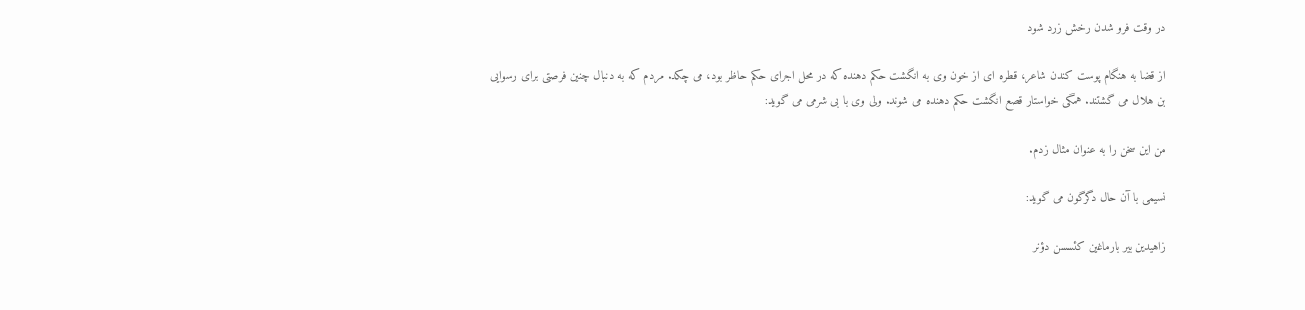در وقت فرو شدن رخش زرد شود

از قضا به هنگام پوست کندن شاعر، قطره ای از خون وی به انگشت حکم دهنده که در محل اجرای حکم حاظر بود، می چکد. مردم که به دنبال چنین فرصتی برای رسوایی بن هلال می گشتند. همگی خواستار قصع انگشت حکم دهنده می شوند. ولی وی با بی شرمی می گوید:

من این سخن را به عنوان مثال زدم.

نسیمی با آن حال دگرگون می گوید:

زاهیدین بیر بارماغین کئسسن دؤنر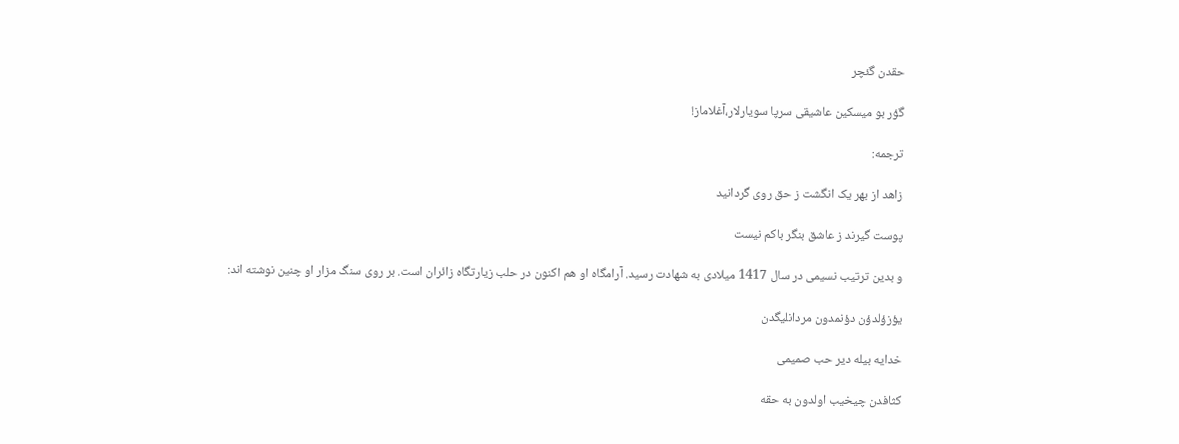حقدن گئچر

گؤر بو میسکین عاشیقی سرپا سویارلار،آغلاماز!

ترجمه:

زاهد از بهر یک انگشت ز حق روی گردانید

پوست گیرند ز عاشق بنگر باکم نیست

و بدین ترتیب نسیمی در سال 1417 میلادی به شهادت رسید. آرامگاه او هم اکنون در حلب زیارتگاه زائران است. بر روی سنگ مزار او چنین نوشته اند:

یؤزؤلدؤن دؤنمدون مردانلیگدن

خدایه بیله دیر حب صمیمی

کثافدن چیخیب اولدون به حقه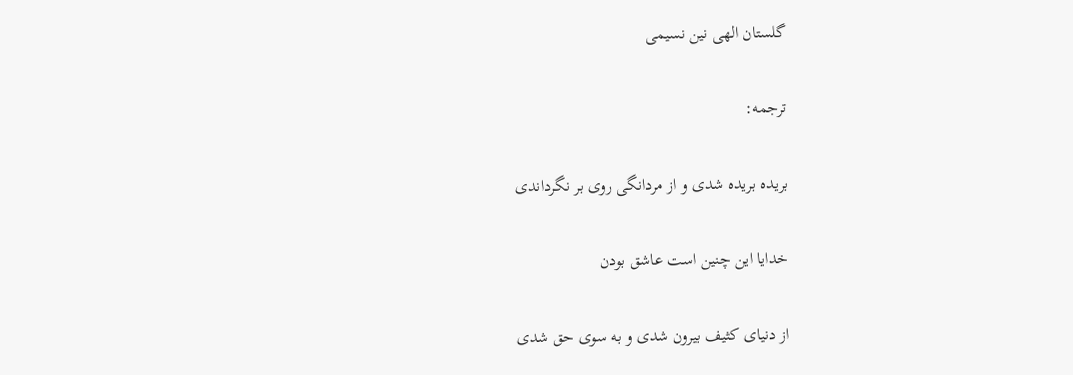گلستان الهی نین نسیمی

ترجمه:

بریده بریده شدی و از مردانگی روی بر نگرداندی

خدایا این چنین است عاشق بودن

از دنیای کثیف بیرون شدی و به سوی حق شدی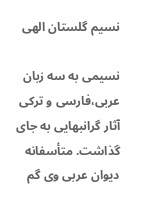نسیم گلستان الهی

نسیمی به سه زبان عربی،فارسی و ترکی آثار گرانبهایی به جای گذاشت. متأسفانه دیوان عربی وی گم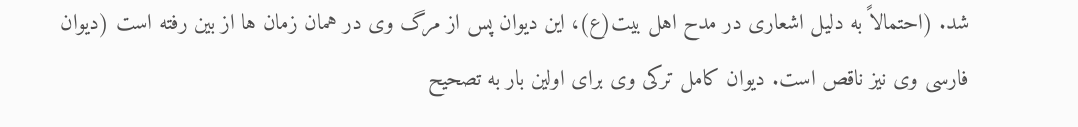شد. (احتمالاً به دلیل اشعاری در مدح اهل بیت(ع)، این دیوان پس از مرگ وی در همان زمان ها از بین رفته است (دیوان فارسی وی نیز ناقص است. دیوان کامل ترکی وی برای اولین بار به تصحیح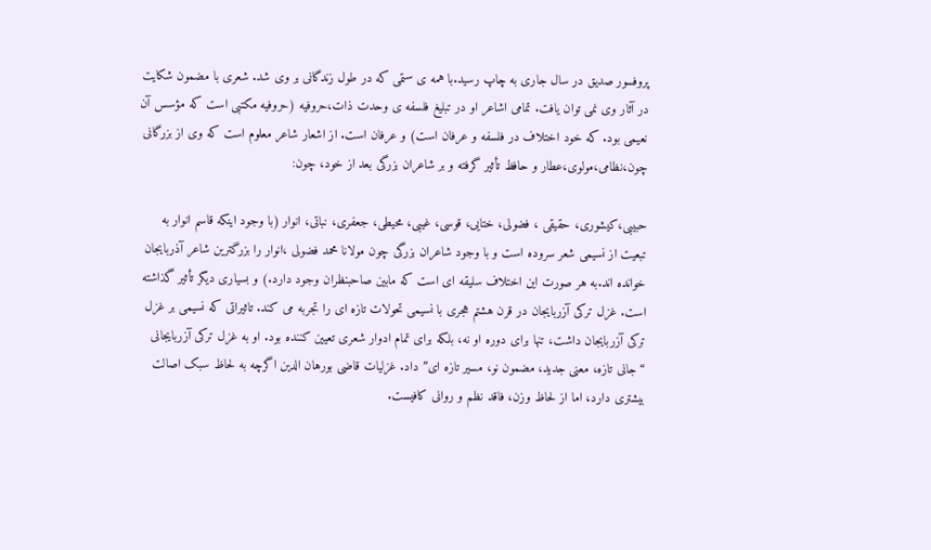پروفسور صدیق در سال جاری به چاپ رسید.با همه ی ستمی که در طول زندگانی بر وی شد. شعری با مضمون شکایت در آثار وی نمی توان یافت. تمامی اشاعر او در تبلیغ فلسفه ی وحدت ذات،حروفیه (حروفیه مکتبی است که مؤسس آن نعیمی بود. که خود اختلاف در فلسفه و عرفان است) و عرفان است. از اشعار شاعر معلوم است که وی از بزرگانی چون،نظامی،مولوی،عطار و حافظ تأثیر گرفته و بر شاعران بزرگی بعد از خود، چون:

حبیبی،کیشوری، حقیقی ، فضولی، ختایی، قوسی، غیبی، محیطی، جعفری، نباتی، انوار (با وجود اینکه قاسم انوار به تبعیت از نسیمی شعر سروده است و با وجود شاعران بزرگی چون مولانا محمد فضولی ،انوار را بزرگترین شاعر آذربایجان خوانده اند.به هر صورت این اختلاف سلیقه ای است که مابین صاحبنظران وجود دارد.) و بسیاری دیگر تأثیر گذاشته است. غزل ترکی آزربایجان در قرن هشتم هجری با نسیمی تحولات تازه ای را تجربه می کند. تاثیراتی که نسیمی بر غزل ترکی آزربایجان داشت، تنها برای دوره او نه، بلکه برای تمام ادوار شعری تعیین کننده بود. او به غزل ترکی آزربایجانی “جانی تازه، معنی جدید، مضمون نو، مسیر تازه ای” داد. غزلیات قاضی بورهان الدین اگرچه به لحاظ سبک اصالت بیشتری دارد، اما از لحاظ وزن، فاقد نظم و روانی کافیست.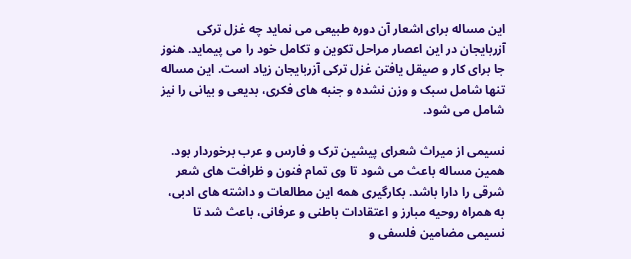این مساله برای اشعار آن دوره طبیعی می نماید چه غزل ترکی آزربایجان در این اعصار مراحل تکوین و تکامل خود را می پیماید. هنوز جا برای کار و صیقل یافتن غزل ترکی آزربایجان زیاد است. این مساله تنها شامل سبک و وزن نشده و جنبه های فکری، بدیعی و بیانی را نیز شامل می شود.

نسیمی از میراث شعرای پیشین ترک و فارس و عرب برخوردار بود. همین مساله باعث می شود تا وی تمام فنون و ظرافت های شعر شرقی را دارا باشد. بکارگیری همه این مطالعات و داشته های ادبی، به همراه روحیه مبارز و اعتقادات باطنی و عرفانی، باعث شد تا نسیمی مضامین فلسفی و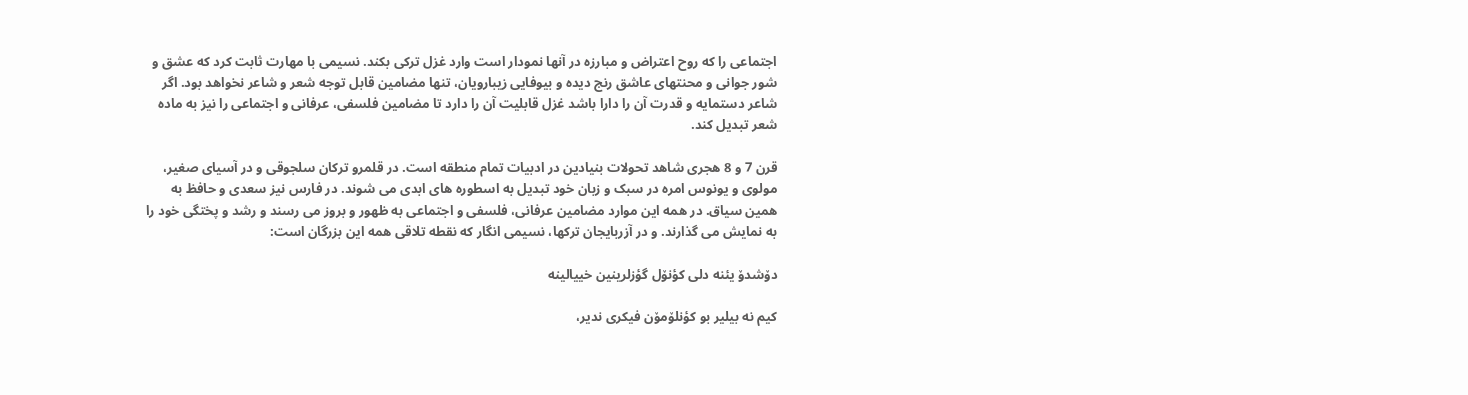اجتماعی را که روح اعتراض و مبارزه در آنها نمودار است وارد غزل ترکی بکند. نسیمی با مهارت ثابت کرد که عشق و شور جوانی و محنتهای عاشق رنج دیده و بیوفایی زیبارویان، تنها مضامین قابل توجه شعر و شاعر نخواهد بود. اگر شاعر دستمایه و قدرت آن را دارا باشد غزل قابلیت آن را دارد تا مضامین فلسفی، عرفانی و اجتماعی را نیز به ماده شعر تبدیل کند.

قرن 7 و 8 هجری شاهد تحولات بنیادین در ادبیات تمام منطقه است. در قلمرو ترکان سلجوقی و در آسیای صغیر، مولوی و یونوس امره در سبک و زبان خود تبدیل به اسطوره های ابدی می شوند. در فارس نیز سعدی و حافظ به همین سیاق. در همه این موارد مضامین عرفانی، فلسفی و اجتماعی به ظهور و بروز می رسند و رشد و پختگی خود را به نمایش می گذارند. و در آزربایجان ترکها، نسیمی انگار که نقطه تلاقی همه این بزرگان است:

دۆشدۆ یئنه دلی کؤنۆل گؤزلرینین خییالینه

کیم نه بیلیر بو کؤنلۆمۆن فیکری ندیر،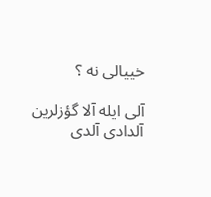خییالی نه ؟

آلی ایله آلا گؤزلرین آلدادی آلدی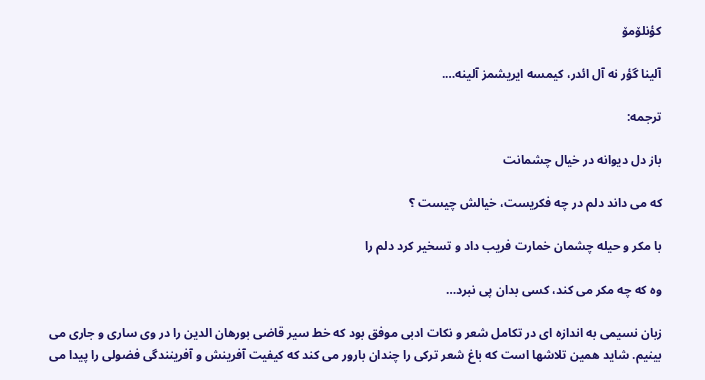کؤنلۆمۆ

آلینا گؤر نه آل ائدر، کیمسه ایریشمز آلینه….

ترجمه:

باز دل دیوانه در خیال چشمانت

که می داند دلم در چه فکریست، خیالش چیست ؟

با مکر و حیله چشمان خمارت فریب داد و تسخیر کرد دلم را

وه که چه مکر می کند، کسی بدان پی نبرد…

زبان نسیمی به اندازه ای در تکامل شعر و نکات ادبی موفق بود که خط سیر قاضی بورهان الدین را در وی ساری و جاری می بینیم. شاید همین تلاشها است که باغ شعر ترکی را چندان بارور می کند که کیفیت آفرینش و آفرینندگی فضولی را پیدا می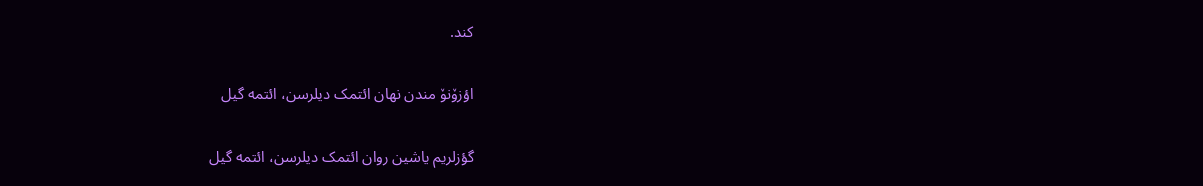کند.

اؤزۆنۆ مندن نهان ائتمک دیلرسن، ائتمه گیل

گؤزلریم یاشین روان ائتمک دیلرسن، ائتمه گیل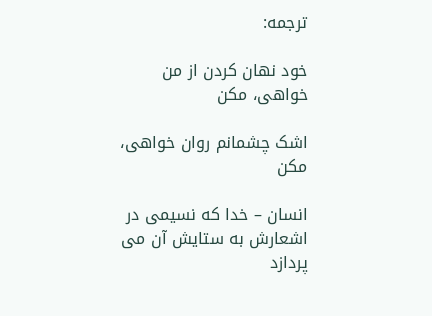ترجمه:

خود نهان کردن از من خواهی، مکن

اشک چشمانم روان خواهی، مکن

انسان – خدا که نسیمی در اشعارش به ستایش آن می پردازد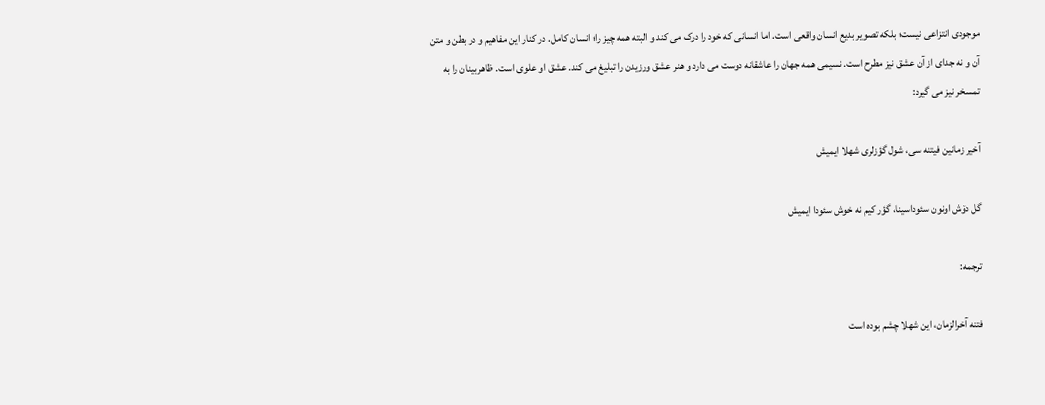موجودی انتزاعی نیست؛ بلکه تصویر بدیع انسان واقعی است. اما انسانی که خود را درک می کند و البته همه چیز را؛ انسان کامل. در کنار این مفاهیم و در بطن و متن آن و نه جدای از آن عشق نیز مطرح است. نسیمی همه جهان را عاشقانه دوست می دارد و هنر عشق ورزیدن را تبلیغ می کند. عشق او علوی است. ظاهربینان را به تمسخر نیز می گیرد:

آخیر زمانین فیتنه سی، شول گؤزلری شهلا ایمیش

گل دۆش اونون سئوداسینا، گؤر کیم نه خوش سئودا ایمیش

ترجمه:

فتنه آخرالزمان، این شهلا چشم بوده است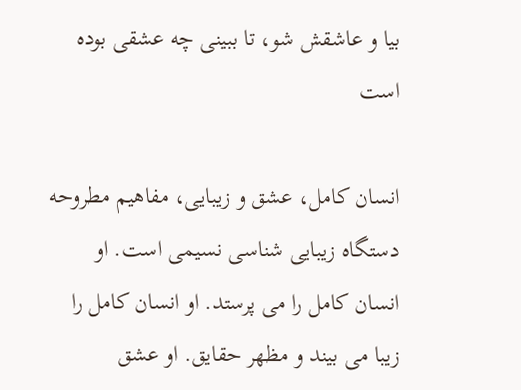بیا و عاشقش شو، تا ببینی چه عشقی بوده است

انسان کامل، عشق و زیبایی، مفاهیم مطروحه دستگاه زیبایی شناسی نسیمی است. او انسان کامل را می پرستد. او انسان کامل را زیبا می بیند و مظهر حقایق. او عشق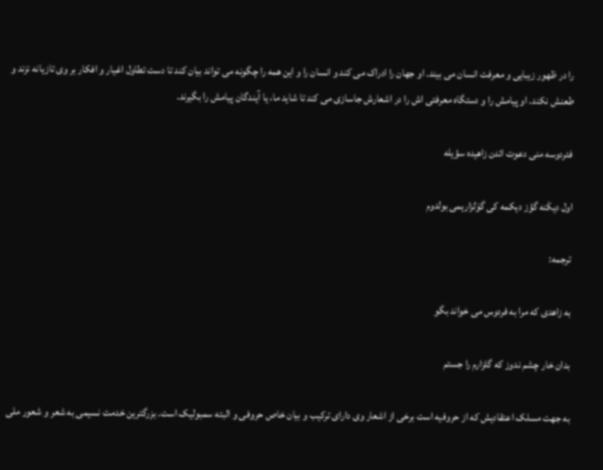را در ظهور زیبایی و معرفت انسان می بیند. او جهان را ادراک می کند و انسان را و این همه را چگونه می تواند بیان کند تا دست تطاول اغیار و افکار بر وی تازیانه نزند و طعنش نکند. او پیامش را و دستگاه معرفتی اش را در اشعارش جاسازی می کند تا شاید ما، یا آیندگان پیامش را بگیرند.

فئردوسه منی دعوت ائدن زاهیده سؤیله

اول دیکَنه گؤز دیکمه کی گۆلزاریمی بولدوم

ترجمه:

به زاهدی که مرا به فردوس می خواند بگو

بدان خار چشم ندوز که گلزارم را جستم

به جهت مسلک اعتقادیش که از حروفیه است برخی از اشعار وی دارای ترکیب و بیان خاص حروفی و البته سمبولیک است. بزرگترین خدمت نسیمی به شعر و شعور ملی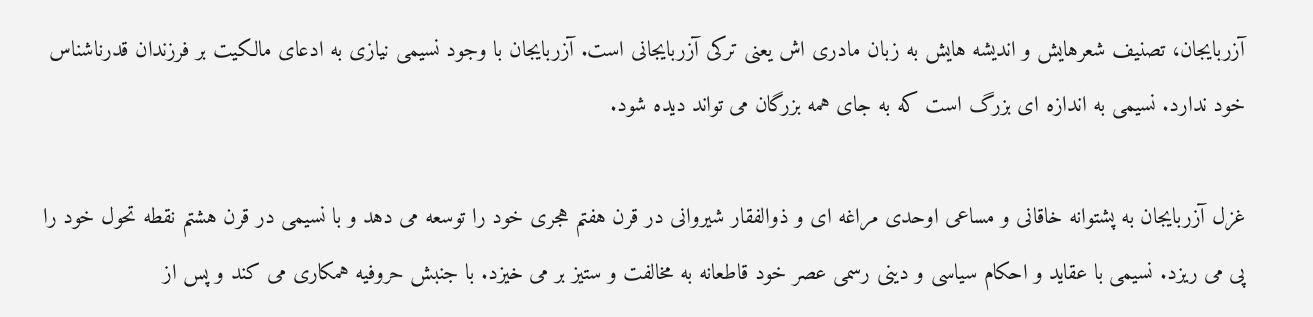آزربایجان، تصنیف شعرهایش و اندیشه هایش به زبان مادری اش یعنی ترکی آزربایجانی است. آزربایجان با وجود نسیمی نیازی به ادعای مالکیت بر فرزندان قدرناشناس خود ندارد. نسیمی به اندازه ای بزرگ است که به جای همه بزرگان می تواند دیده شود.

غزل آزربایجان به پشتوانه خاقانی و مساعی اوحدی مراغه ای و ذوالفقار شیروانی در قرن هفتم هجری خود را توسعه می دهد و با نسیمی در قرن هشتم نقطه تحول خود را پی می ریزد. نسیمی با عقاید و احکام سیاسی و دینی رسمی عصر خود قاطعانه به مخالفت و ستیز بر می خیزد. با جنبش حروفیه همکاری می کند و پس از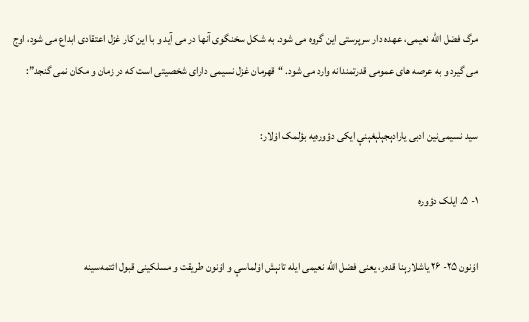مرگ فضل الله نعیمی، عهده دار سرپرستی این گروه می شود. به شکل سخنگوی آنها در می آید و با این کار غزل اعتقادی ابداع می شود، اوج می گیرد و به عرصه های عمومی قدرتمندانه وارد می شود. “قهرمان غزل نسیمی دارای شخصیتی است که در زمان و مکان نمی گنجد”:

سید نسیمی‌نین ادبی یارادېجېلېغېنې ایکی دؤوره‌یه بؤلمک اۏلار:

۱- ۵. ایلک دؤوره

اۏنون ۲۵- ۲۶ یاشلارېنا قده‌ر، یعنی فضل الله نعیمی ایله تانېش اۏلماسې و اۏنون طریقت و مسلکینی قبول ائتمه‌سینه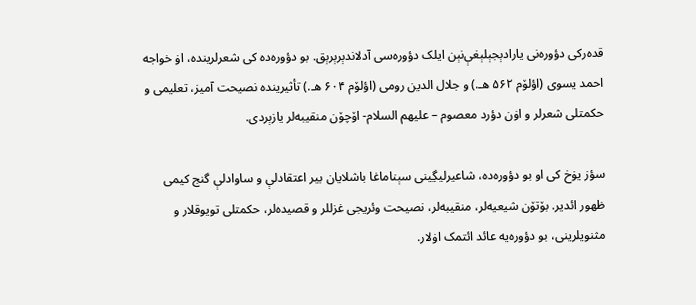قده‌رکی دؤوره‌نی یارادېجېلېغې‌نېن ایلک دؤوره‌سی آدلاندېرېرېق. بو دؤوره‌ده کی شعرلرینده، اۏ خواجه احمد یسوی (اؤلۆم ۵۶۲ هـ.) و جلال الدین رومی (اؤلۆم ۶۰۴ هـ.) تأثیرینده نصیحت آمیز، تعلیمی و حکمتلی شعرلر و اۏن دؤرد معصوم – علیهم السلام- اۆچۆن منقیبه‌لر یازېردی.

سؤز یۏخ کی او بو دؤوره‌ده، شاعیرلیڲینی سېناماغا باشلایان بیر اعتقادلې و ساوادلې گنج کیمی ظهور ائدیر. بۆتۆن شیعیه‌لر، منقیبه‌لر، نصیحت وئریجی غزللر و قصیده‌لر، حکمتلی تویوقلار و مثنویلرینی، بو دؤوره‌یه عائد ائتمک اۏلار.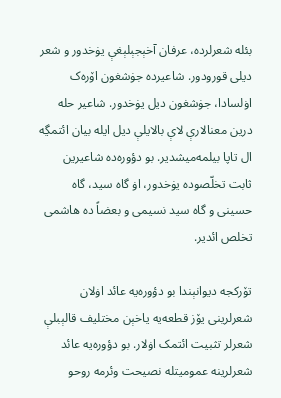بئله شعرلرده، عرفان آخېجېلېغې یۏخدور و شعر دیلی قورودور. شاعیرده جۏشغون اۆره‌ک اۏلسادا، جۏشغون دیل یۏخدور. شاعیر حله درین معنالارې لاې بالایلې دیل ایله بیان ائتمڲه ال تاپا بیلمه‌میشدیر. بو دؤوره‌ده شاعیرین ثابت تخلّصوده یۏخدور، اۏ گاه سید، گاه حسینی و گاه سید نسیمی و بعضاً ده هاشمی تخلص ائدیر.

تۆرکجه دیوانېندا‌ بو دؤوره‌یه عائد اۏلان شعرلرینی یۆز قطعه‌یه یاخېن مختلیف قالېبلې شعرلر تثبیت ائتمک اۏلار. بو دؤوره‌یه عائد شعرلرینه عمومیتله نصیحت وئرمه روحو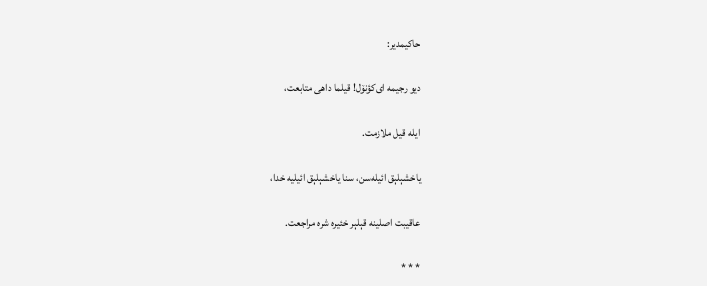حاکیمدیر:

دیو رجیمه ‌ای‌کؤنۆل! قیلما داهی متابعت،

ایله قیل ملازمت.

یاخشېلېق ائیله‌سن، سنا یاخشېلېق ائیلیه خدا،

عاقیبت اصلینه قېلېر خئیره شره مراجعت.

* * *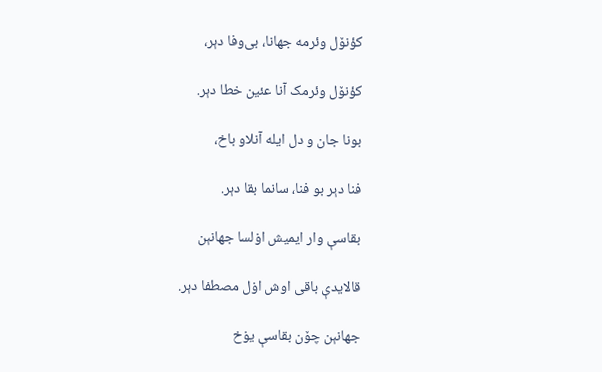کؤنۆل وئرمه جهانا، بی‌وفا دېر،

کؤنۆل وئرمک آنا عئین خطا دېر.

بونا جان و دل ایله آنلاو باخ،

فنا دېر بو فنا، سانما بقا دېر.

بقاسې وار ایمیش اۏلسا جهانېن

قالایدې باقی اوش اۏل مصطفا دېر.

جهانېن چۆن بقاسې یۏخ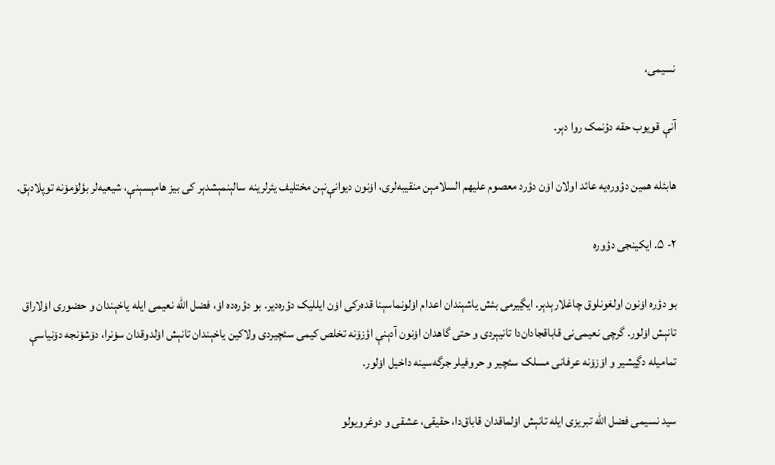نسیمی،

آنې قویوب حقه دؤنمک روا دېر.

هابئله همین دؤوره‌یه عائد اولان اۏن دؤرد معصوم علیهم السلامېن منقیبه‌لری، اۏنون دیوانې‌نېن مختلیف یئرلرینه سالېنمېشدېر کی بیز هامېسېنې، شیعیه‌لر بؤلۆمۆنه توپلادېق.

۲- ۵. ایکینجی دؤوره

بو دؤره اۏنون اولغونلوق چاغلارېدېر. ایڲیرمی بئش یاشېندان اعدام اۏلونماسېنا قده‌رکی اۏن ایللیک دؤره‌دیر. بو دؤره‌ده اۏ، فضل الله نعیمی ایله یاخېندان و حضوری اۏلاراق تانېش اۏلور. گرچی نعیمی‌نی قاباقجادان‌دا تانیېردی و حتی گاهدان اۏنون آدېنې اؤزۆنه تخلص کیمی سئچیردی ولاکین یاخېندان تانېش اۏلدوقدان سۏنرا، دۆشۆنجه دۆنیاسې تمامیله دڲیشیر و اۆزۆنه عرفانی مسلک سئچیر و حروفیلر جرگه‌سینه داخیل اۏلور.

سید نسیمی فضل الله تبریزی ایله تانېش اۏلماقدان قاباق‌دا، حقیقی، عشقی و دوغرویولو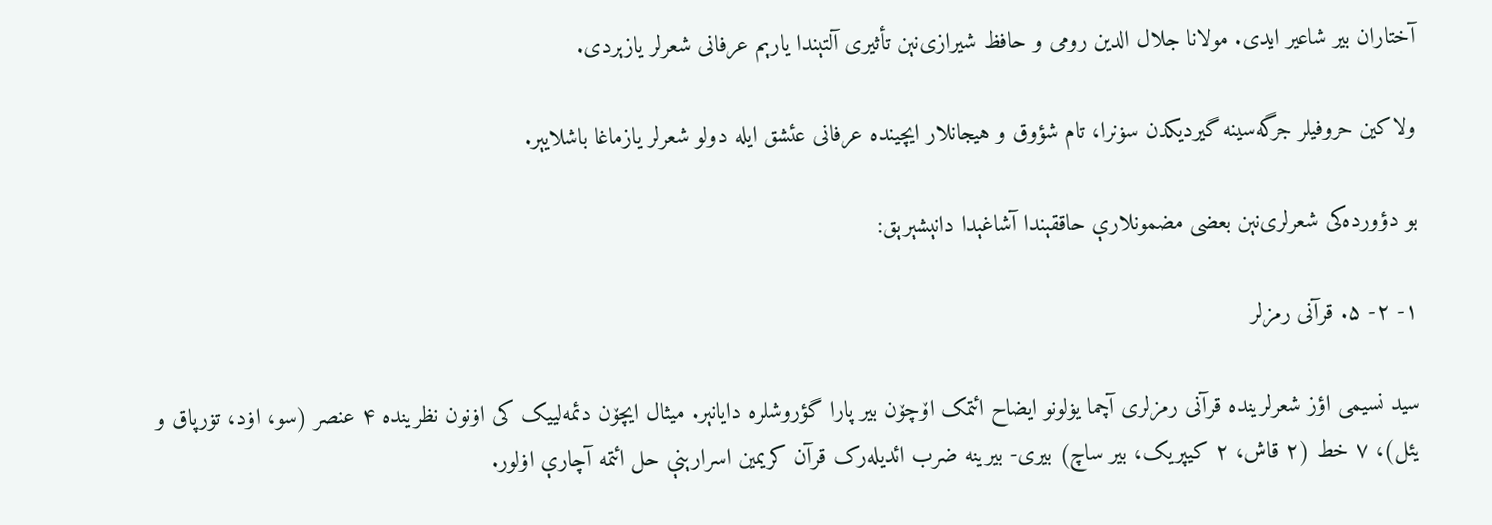آختاران بیر شاعیر ایدی. مولانا جلال الدین رومی و حافظ شیرازی‌نېن تأثیری آلتېندا یارېم عرفانی شعرلر یازېردی.

ولاکین حروفیلر جرگه‌سینه گیردیکدن سۏنرا، تام شؤوق و هیجانلار ایچینده عرفانی عئشق ایله دولو شعرلر یازماغا باشلایېر.

بو دؤورده‌‌کی شعرلری‌نېن بعضی مضمونلارې حاققېندا آشاغېدا دانېشېرېق:

۱- ۲- ۵. قرآنی رمزلر

سید نسیمی اؤز شعرلرینده قرآنی رمزلری آچما یۏلونو ایضاح ائتمک اۆچۆن بیر پارا گؤروشلره دایانېر. میثال ایچۆن دئمه‌لییک کی اۏنون نظرینده ۴ عنصر (سو، اۏد، تۏرپاق و یئل)، ۷ خط (۲ قاش، ۲ کیپریک، بیر ساچ) بیری- بیرینه ضرب ائدیله‌رک قرآن کریمین اسرارېنې حل ائتمه آچارې اۏلور.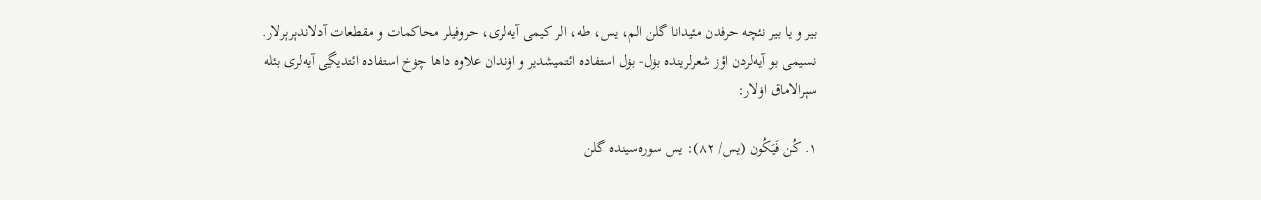بیر و یا بیر نئچه حرفدن مئیدانا گلن الم، یس، طه، الر کیمی آیه‌لری، حروفیلر محاکمات و مقطعات آدلاندېرېرلار. نسیمی بو آیه‌لردن اؤز شعرلرینده بۏل- بۏل استفاده ائتمیشدیر و اۏندان علاوه داها چۏخ استفاده ائتدیڲی آیه‌لری بئله سېرالاماق اۏلار:

۱. کُن فَیَکُون (یس/ ۸۲): یس سوره‌سینده گلن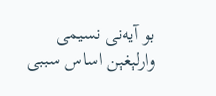بو آیه‌نی نسیمی وارلېغېن اساس سببی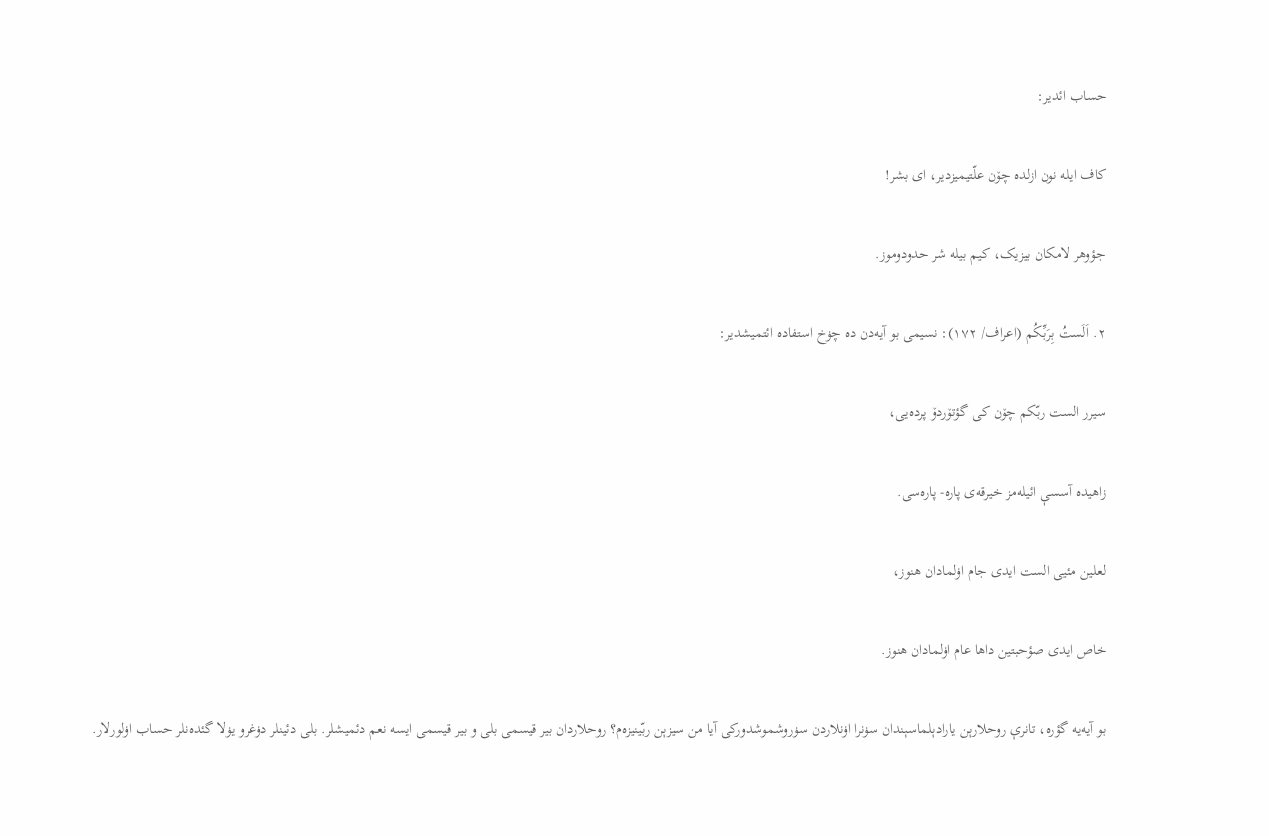حساب ائدیر:

کاف ایله نون ازلده چۆن علّتیمیزدیر، ای بشر!

جؤوهر لامکان بیزیک، کیم بیله‌ شر حدودوموز.

۲. اَلَستُ بِرَبِّکُم (اعراف/ ۱۷۲): نسیمی بو آیه‌دن ده چۏخ استفاده ائتمیشدیر:

سیرر الست ربّکم چۆن کی گؤتۆردۆ پرده‌یی،

زاهیده آسسې ائیله‌مز خیرقه‌ی پاره- پاره‌سی.

لعلین مئیی الست ایدی جام اۏلمادان هنوز،

خاص ایدی صؤحبتین داها عام اۏلمادان هنوز.

بو آیه‌یه گؤره، تانرې روحلارېن یارادېلماسېندان سۏنرا اۏنلاردن سۏروشموشدورکی آیا من سیزېن ربّینیزه‌م؟ روحلاردان بیر قیسمی بلی و بیر قیسمی ایسه نعم دئمیشلر. بلی دئینلر دۏغرو یۏلا گئده‌نلر حساب اۏلورلار.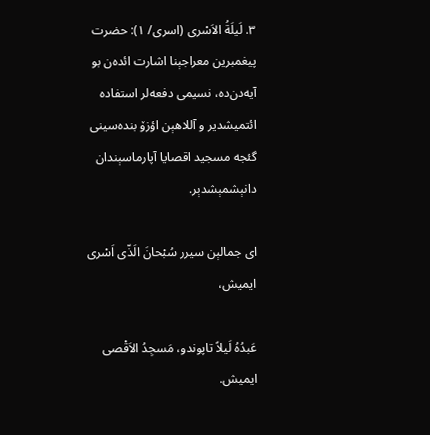۳. لَیلَةُ الاَسْری (اسری/ ۱): حضرت پیغمبرین معراجېنا اشارت ائده‌ن بو آیه‌دن‌ده، نسیمی دفعه‌لر استفاده ائتمیشدیر و آللاهېن اؤزۆ بنده‌سینی گئجه مسجید اقصایا آپارماسېندان دانېشمېشدېر.

ای جمالېن سیرر سُبْحانَ الَذّی اَسْری ایمیش،

عَبدُهُ لَیلاً تاپوندو، مَسجِدُ الاَقْصی ایمیش.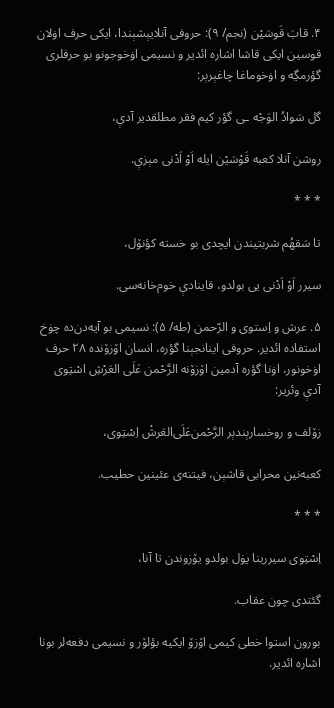۴. قابَ قَوسَیْن (نجم/ ۹): حروفی آنلایېشېندا، ایکی حرف اۏلان قوسین ایکی قاشا اشاره ائدیر و نسیمی اۏخوجونو بو حرفلری گؤرمڲه و اۏخوماغا چاغېرېر:

گل سَوادُ الوَجْه ـی گؤر کیم فقر مطلقدیر آدې،

روشن آنلا کعبه قَوْسَیْن ایله اَوْ اَدْنی مېزې.

* * *

تا سَقهُم شربتیندن ایچدی بو خسته کؤنۆل،

سیرر اَوْ اَدْنی یی بولدو، قاینادې خوم‌خانه‌سی.

۵. عرش و اِستوی و الرّحمن (طه/ ۵): نسیمی بو آیه‌دن‌ده چۏخ استفاده ائدیر. حروفی اینانجېنا گؤره، انسان اۆزۆنده ۲۸ حرف اۏخونور، اۏنا گؤره آدمین اۆزۆنه الرَّحْمن عَلَی العَرْشِ اسْتِوی آدې وئریر:

زۆلف و روخسارېندېر الرَّحْمن‌عَلَی‌العَرشْ ‌اِسْتِوی،

کعبه‌نین محرابی قاشېن، فیتنه‌ی عئینین حطیب.

* * *

اِسْتِوی سیررینا یۏل بولدو یۆزوندن تا آنا،

گئتدی چون عقاب.

بورون استوا خطی کیمی اۆزۆ ایکیه بؤلۆر و نسیمی دفعه‌لر بونا اشاره ائدیر.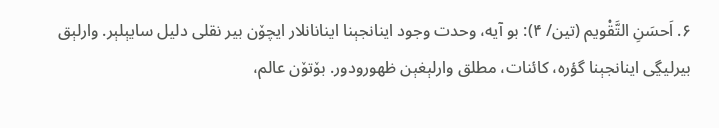۶. اَحسَنِ التَّقْویم (تین/ ۴): بو آیه، وحدت وجود اینانجېنا اینانانلار ایچۆن بیر نقلی دلیل سایېلېر. وارلېق بیرلیڲی اینانجېنا گؤره، کائنات، مطلق وارلېغېن ظهورودور. بۆتۆن عالم،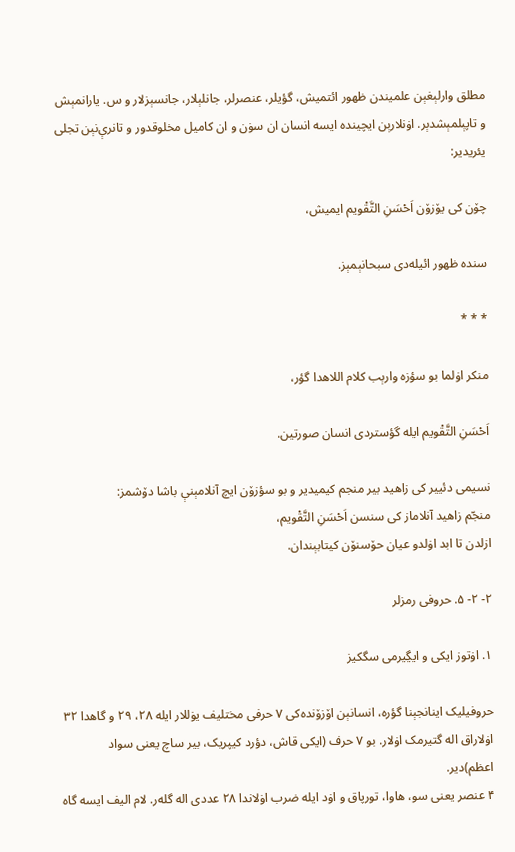مطلق وارلېغېن علمیندن ظهور ائتمیش، گؤیلر، عنصرلر، جانلېلار، جانسېزلار و س. یارانمېش و تاپېلمېشدېر. اۏنلارېن ایچینده ایسه انسان ان سۏن و ان کامیل مخلوقدور و تانرې‌نېن تجلی یئریدیر:

چۆن کی یۆزۆن اَحْسَنِ التَّقْویم ایمیش،

سنده ظهور ائیله‌دی سبحانېمېز.

* * *

منکر اۏلما بو سؤزه وارېب کلام اللاهدا گؤر،

اَحْسَنِ التَّقْویم ایله گؤستردی انسان صورتین.

نسیمی دئییر کی زاهید بیر منجم کیمیدیر و بو سؤزۆن ایچ آنلامېنې باشا دۆشمز:
منجّم زاهید آنلاماز کی سنسن اَحْسَنِ التَّقْویم،
ازلدن تا ابد اۏلدو عیان حۆسنۆن کیتابېندان.

۲- ۲- ۵. حروفی رمزلر

۱. اۏتوز ایکی و ایڲیرمی سگکیز

حروفیلیک اینانجېنا گؤره، انسانېن اۆزۆنده‌کی ۷ حرفی مختلیف یۏللار ایله ۲۸، ۲۹ و گاهدا ۳۲ اۏلاراق اله گتیرمک اۏلار. بو ۷ حرف (ایکی قاش، دؤرد کیپریک، بیر ساچ یعنی سواد اعظم)دیر.
۴ عنصر یعنی سو، هاوا، تورپاق و اۏد ایله ضرب اۏلاندا ۲۸ عددی اله گله‌ر. لام الیف ایسه گاه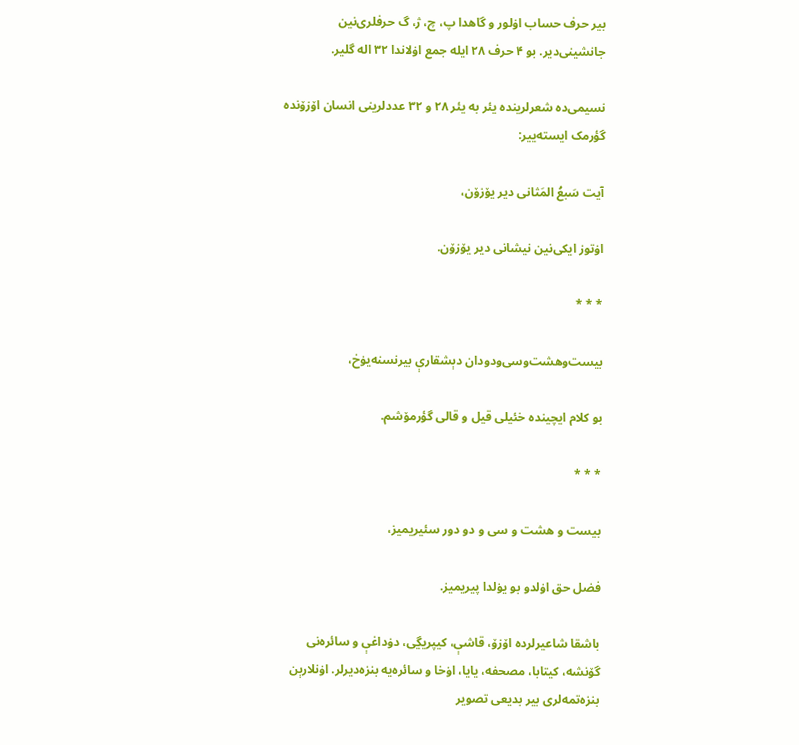بیر حرف حساب اۏلور و گاهدا پ، چ، ژ، گ حرفلری‌نین جانشینی‌دیر. بو ۴ حرف ۲۸ ایله جمع اۏلاندا ۳۲ اله گلیر.

نسیمی‌ده شعرلرینده یئر به یئر ۲۸ و ۳۲ عددلرینی انسان اۆزۆنده گؤرمک ایسته‌ییر:

آیت سَبعُ المَثانی‌ دیر یۆزۆن،

اۏتوز ایکی‌نین نیشانی دیر یۆزۆن.

* * *

بیست‌وهشت‌وسی‌ودودان دېشقارې ‌بیرنسنه‌یۏخ،

بو کلام ایچینده خئیلی قیل و قالی گؤرمۆشم.

* * *

بیست ‌و هشت‌ و سی ‌و دو دور سئیریمیز،

فضل حق اۏلدو بو یۏلدا پیریمیز.

باشقا شاعیرلرده اۆزۆ، قاشې، کیپریڲی، دۏداغې و سائره‌نی گۆنشه، کیتابا، مصحفه، یایا، اۏخا و سائره‌یه بنزه‌دیرلر. اۏنلارېن بنزه‌تمه‌لری بیر بدیعی تصویر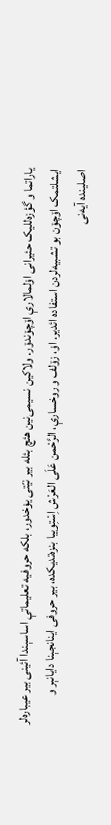یاراتما و گؤزه‌للیک حئیرانی اۏلمالارې اۆچۆندۆر. ولاکین نسیمی‌نین هئچ بئله بیر نیّتی یۏخدور، بلکه حروفیه تعلیماتې اساسېندا آئینی بیر عیباره‌لر ایشلتمک اۆچۆن بو تشبیه‌لردن استفاده ائدیر. اۏ، زۆلف و روخسارې، الرَّحْمن عَلَی العَرْش اِسْتِوییا بنزه‌تدیکده، بیر حروفی اینانجېنا دایانېر و اصلینده آیه‌نی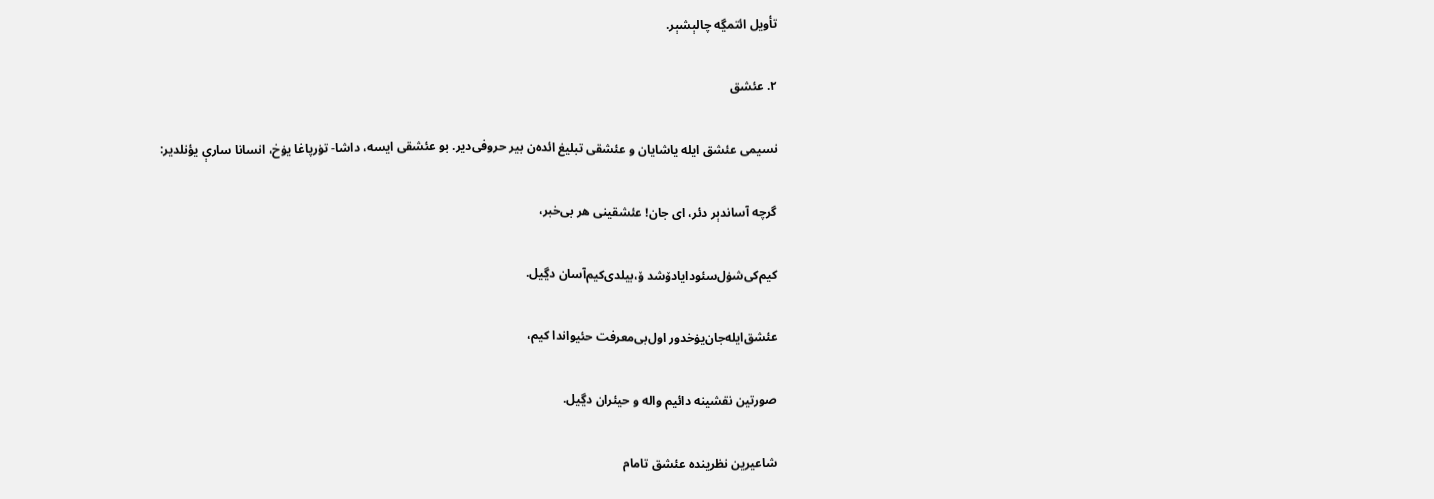تأویل ائتمڲه چالېشېر.

۲. عئشق

نسیمی عئشق ایله یاشایان و عئشقی تبلیغ ائده‌ن بیر حروفی‌دیر. بو عئشقی ایسه، داشا- تۏرپاغا یۏخ، انسانا سارې یؤنلدیر:

گرچه آساندېر دئر، ای جان! عئشقینی هر بی‌خبر،

کیم‌کی‌شۏل‌سئودایا‌دۆشد ۆ،‌بیلدی‌کیم‌آسان دڲیل.

عئشق‌ایله‌جان‌یۏخدور اول‌بی‌معرفت حئیواندا کیم،

صورتین نقشینه دائیم واله و حیئران دڲیل.

شاعیرین نظرینده عئشق تامام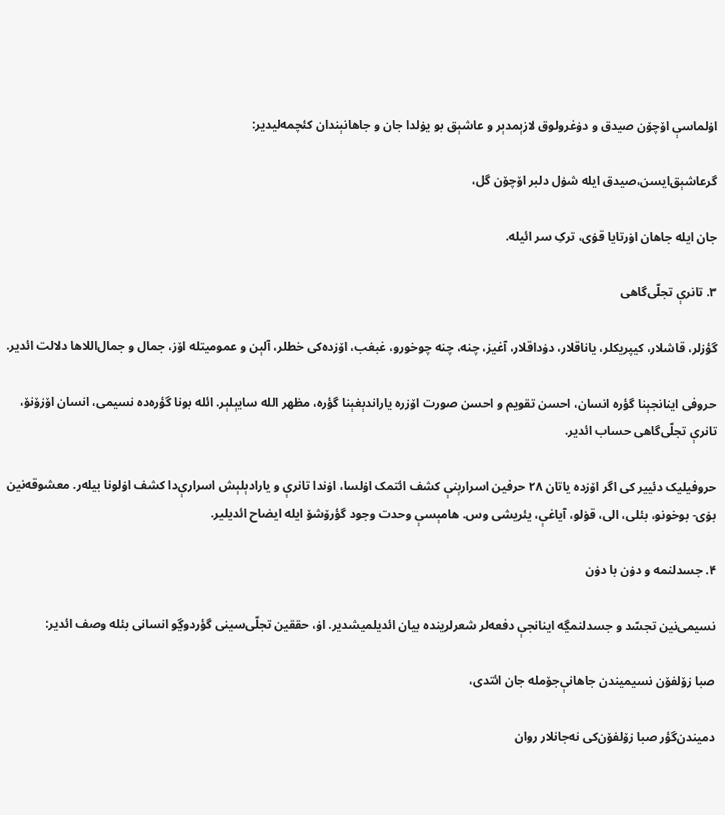اۏلماسې اۆچۆن صیدق و دۏغرولوق لازېمدېر و عاشېق بو یۏلدا جان و جاهانېندان کئچمه‌لیدیر:

گرعاشېق‌ایسن،‌صیدق ایله شۏل دلبر اۆچۆن گل،

جان ایله جاهان اۏرتایا قۏی، ترکِ سر ائیله.

۳. تانرې تجلّی‌گاهی

گؤزلر، قاشلار، کیپریکلر، یاناقلار، دۏداقلار، آغیز، چنه، چنه چوخورو، غبغب، اۆزده‌کی خطلر، آلېن و عمومیتله اۆز، جمال و جمال‌اللاها دلالت ائدیر.

حروفی اینانجېنا گؤره انسان، احسن تقویم و احسن صورت اۆز‌ره یاراندېغېنا گؤره، مظهر الله سایېلېر. ائله بونا گؤره‌ده نسیمی، انسان اۆزۆنۆ، تانرې تجلّی‌گاهی حساب ائدیر.

حروفیلیک دئییر کی اگر اۆزده یاتان ۲۸ حرفین اسرارېنې کشف ائتمک اۏلسا، اۏندا تانرې و یارادېلېش اسرارې‌دا کشف اۏلونا بیله‌ر. معشوقه‌نین بۏی- بوخونو، بئلی، الی، قۏلو، آیاغې، یئریشی ‌وس. هامېسې وحدت وجود گؤرۆشۆ ایله ایضاح ائدیلیر.

۴. جسدلنمه و دۏن با دۏن

نسیمی‌نین تجسّد و جسدلنمڲه اینانجې دفعه‌لر شعرلرینده بیان ائدیلمیشدیر. اۏ، حققین تجلّی‌سینی گؤردوڲو انسانی بئله وصف ائدیر:

صبا زۆلفۆن ‌نسیمیندن جاهانې‌جۆمله جان ائتدی،

دمیندن‌گؤر صبا‌ زۆلفۆن‌کی نه‌جانلار روان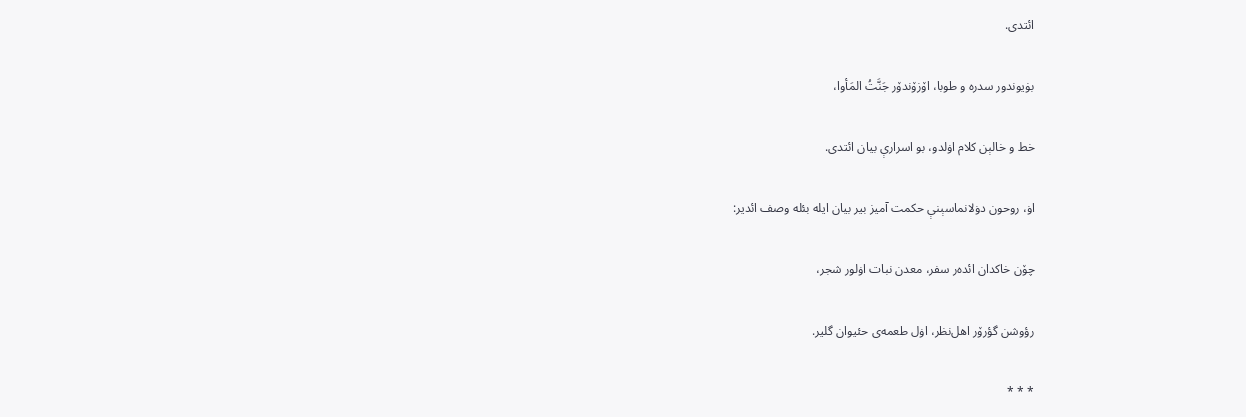ائتدی.

بۏیوندور سدره و طوبا، اۆزۆندۆر جَنَّتُ المَأوا،

خط و خالېن کلام اۏلدو، بو اسرارې بیان ائتدی.

اۏ، روحون دۏلانماسېنې حکمت آمیز بیر بیان ایله بئله وصف ائدیر:

چۆن خاکدان ائده‌ر سفر، معدن نبات اۏلور شجر،

رؤوشن گؤرۆر اهل‌نظر، اۏل طعمه‌ی حئیوان گلیر.

* * *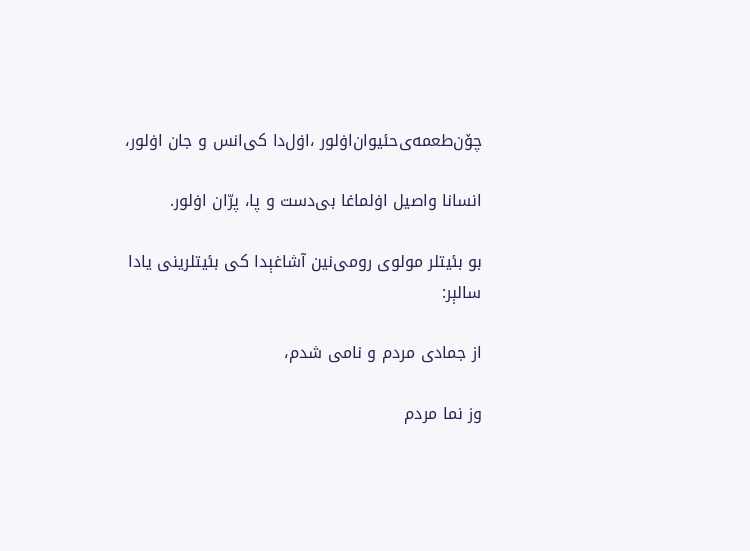چۆن‌طعمه‌ی‌حئیوان‌اۏلور ،‌اۏل‌دا کی‌انس ‌و جان ‌اۏلور،

انسانا واصیل اۏلماغا بی‌دست و پا، پرّان اۏلور.

بو بئیتلر مولوی رومی‌نین آشاغېدا کی بئیتلرینی یادا سالېر:

از جمادی مردم و نامی شدم،

وز نما مردم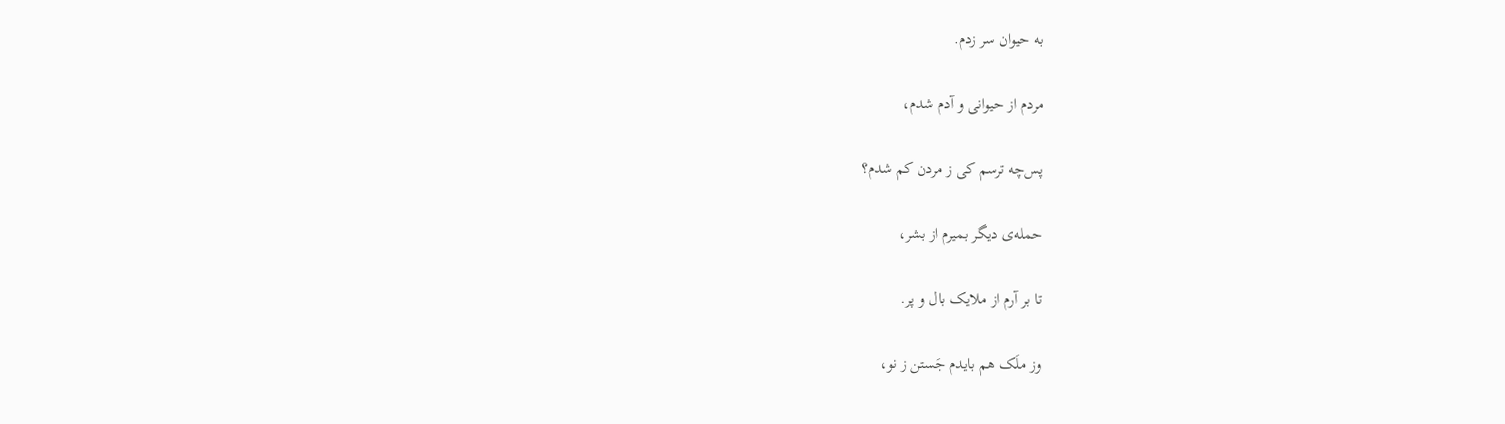به حیوان سر زدم.

مردم از حیوانی و آدم شدم،

پس‌چه ترسم کی ز مردن کم شدم؟

حمله‌ی دیگر بمیرم از بشر،

تا بر آرم از ملایک بال و پر.

وز ملَک هم بایدم جَستن ز نو،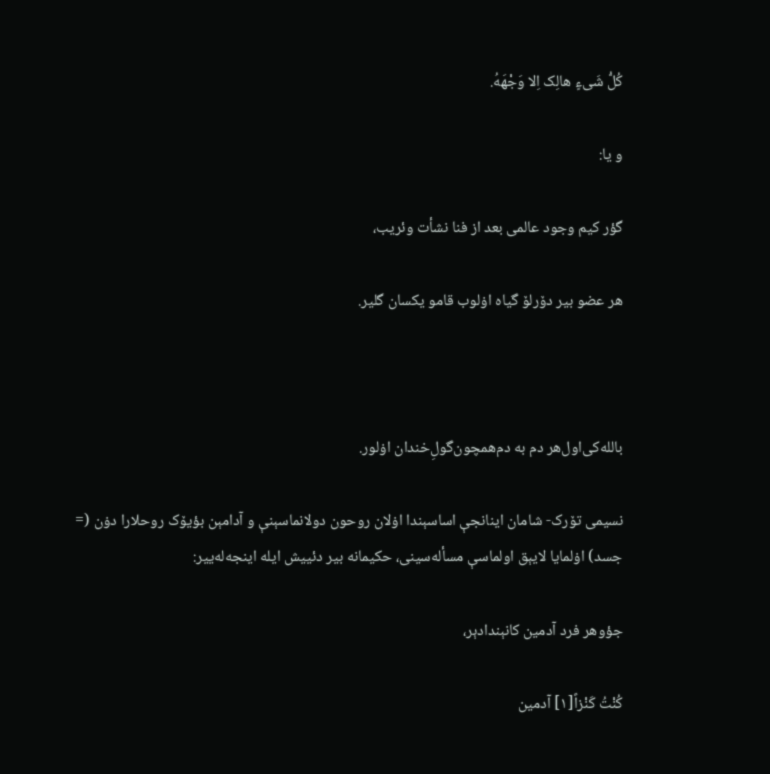کُلُّ شَیءٍ هالِک اِلا وَجْهَهُ.

و یا:

گؤر کیم وجود عالمی بعد از فنا نشأت وئریب،

هر عضو بیر دۆرلۆ گیاه اۏلوب قامو یکسان گلیر.



بالله‌کی‌اول‌هر دم به دم‌همچون‌گولِ‌خندان اۏلور.

نسیمی تۆرک- شامان اینانجې اساسېندا اۏلان روحون دولانماسېنې و آدامېن بؤیۆک روحلارا دۏن (= جسد) اۏلمایا لایېق اولماسې مسأله‌سینی، حکیمانه بیر دئییش ایله اینجه‌له‌ییر:

جؤوهر فرد آدمین کانېندادېر،

کُنْتُ کَنْزاً[۱] آدمین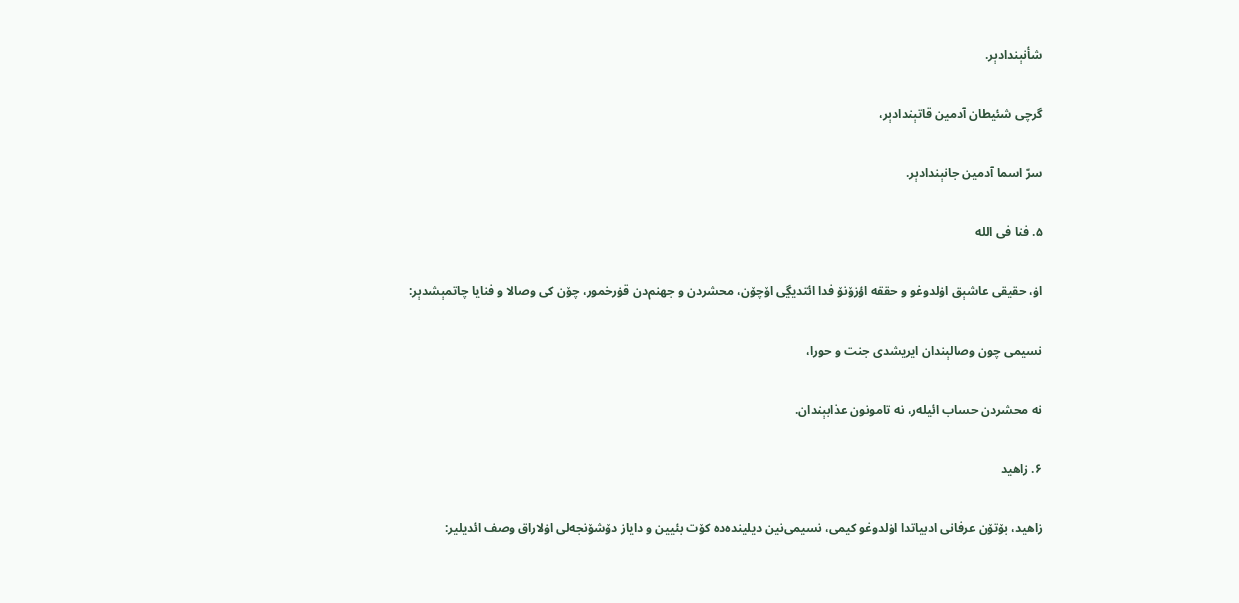شأنېندادېر.

گرچی شئیطان آدمین قاتېندادېر،

سرّ اسما آدمین جانېندادېر.

۵. فنا فی الله

اۏ، حقیقی عاشېق اۏلدوغو و حققه اؤزۆنۆ فدا ائتدیڲی اۆچۆن، محشردن و جهنم‌دن قۏرخمور، چۆن کی وصالا و فنایا چاتمېشدېر:

نسیمی چون وصالېندان ایریشدی جنت و حورا،

نه محشردن حساب ائیله‌ر، نه تامونون عذابېندان.

۶. زاهید

زاهید، بۆتۆن عرفانی ادبیاتدا اۏلدوغو کیمی، نسیمی‌نین دیلینده‌ده کۆت بئیین و دایاز دۆشۆنجه‌لی اۏلاراق وصف ائدیلیر: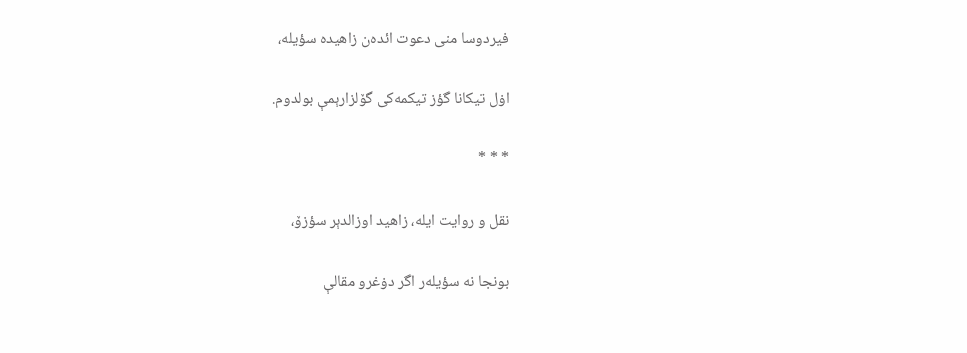فیردوسا منی دعوت ائده‌ن زاهیده سؤیله،

اۏل تیکانا گؤز تیکمه‌کی گۆلزارېمې بولدوم.

* * *

نقل و روایت ایله، زاهید اوزالدېر سؤزۆ،

بونجا نه سؤیله‌ر اگر دۏغرو مقالې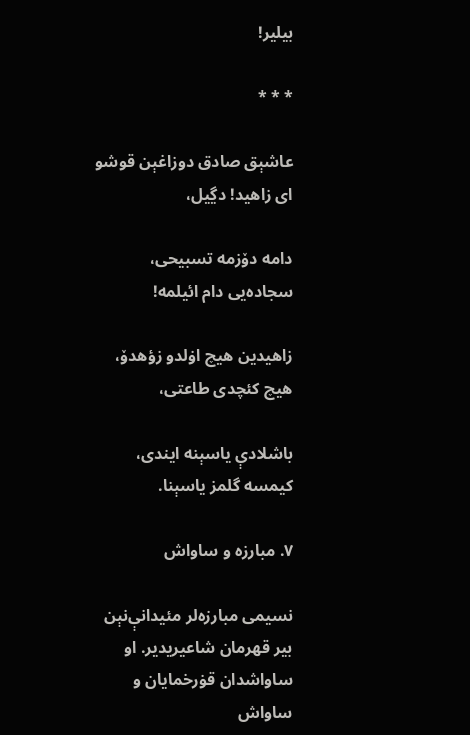بیلیر!

* * *

عاشېق صادق دوزاغېن قوشو ای زاهید! دڲیل،

دامه دۆزمه تسبیحی، سجاده‌یی دام ائیلمه!

زاهیدین هیچ اۏلدو زؤهدۆ، هیچ کئچدی طاعتی،

باشلادې یاسېنه ایندی، کیمسه گلمز یاسېنا.

۷. مبارزه و ساواش

نسیمی مبارزه‌لر مئیدانې‌‌نېن بیر قهرمان شاعیریدیر. او ساواشدان قۏرخمایان و ساواش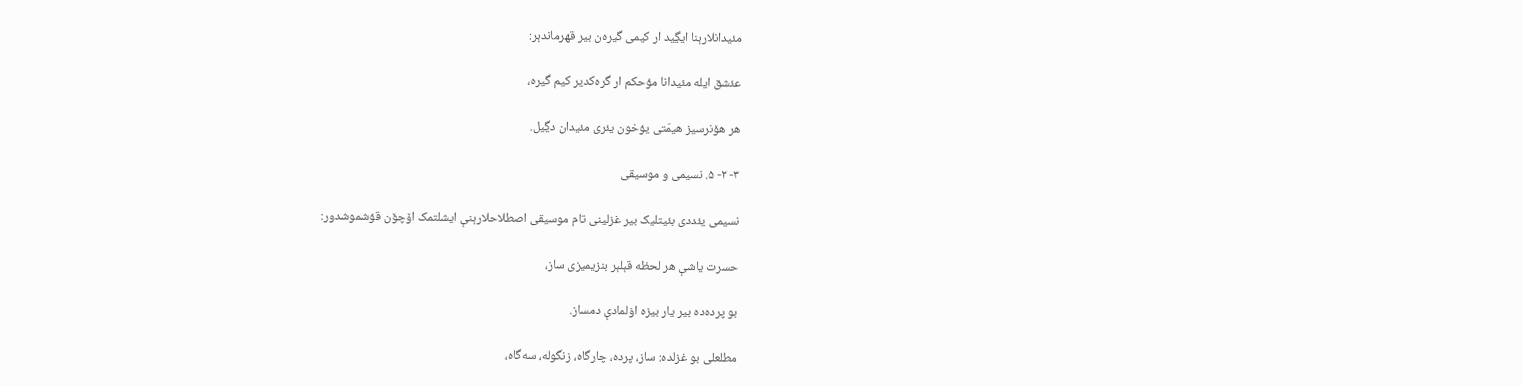مئیدانلارېنا ایڲید ار کیمی گیره‌ن بیر قهرماندېر:

عئشق ایله مئیدانا مؤحکم ار گره‌کدیر کیم گیره،

هر هۆنرسیز هیمّتی یۏخون یئری مئیدان دڲیل.

۳- ۲- ۵. نسیمی و موسیقی

نسیمی یئددی بئیتلیک بیر غزلینی تام موسیقی اصطلاحلارېنې ایشلتمک اۆچۆن قۏشموشدور:

حسرت یاشې هر لحظه قېلېر بنزیمیزی ساز،

بو پرده‌ده بیر یار بیزه اۏلمادې دمساز.

مطلعلی بو غزلده: ساز، پرده، چارگاه، زنگوله، سه‌گاه،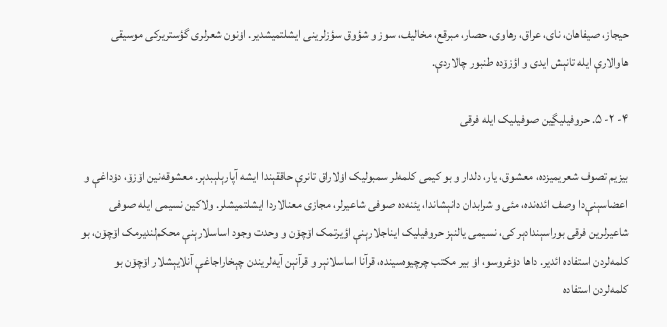حیجاز، صیفاهان، نای، عراق، رهاوی، حصار، مبرقع، مخالیف، سوز و شؤوق سؤزلرینی ایشلتمیشدیر. اۏنون شعرلری گؤستریرکی موسیقی هاوالارې ایله تانېش ایدی و اؤزۆده طنبور چالاردې.

۴- ۲- ۵. حروفیلیڲین صوفیلیک ایله فرقی

بیزیم تصوف شعریمیزده، معشوق، یار، دلدار و بو کیمی کلمه‌لر سمبولیک اۏلاراق تانرې حاققېندا ایشه آپارېلېبدېر. معشوقه‌نین اۆزۆ، دۏداغې و اعضاسېنې‌دا وصف ائده‌نده، مئی و شرابدان دانېشاندا، یئنه‌ده صوفی شاعیرلر، مجازی معنالاردا ایشلتمیشلر. ولاکین نسیمی ایله صوفی شاعیرلرین فرقی بوراسېندادېر کی، نسیمی یالنېز حروفیلیک ایناجلارېنې اؤیرتمک اۆچۆن و وحدت وجود اساسلارېنې محکم‌لندیرمک اۆچۆن، بو کلمه‌لردن استفاده ائدیر. داها دۏغروسو، اۏ بیر مکتب چرچیوه‌سینده، قرآنا اساسلانېر و قرآنېن آیه‌لریندن چېخاراجاغې آنلایېشلار اۆچۆن بو کلمه‌لردن استفاده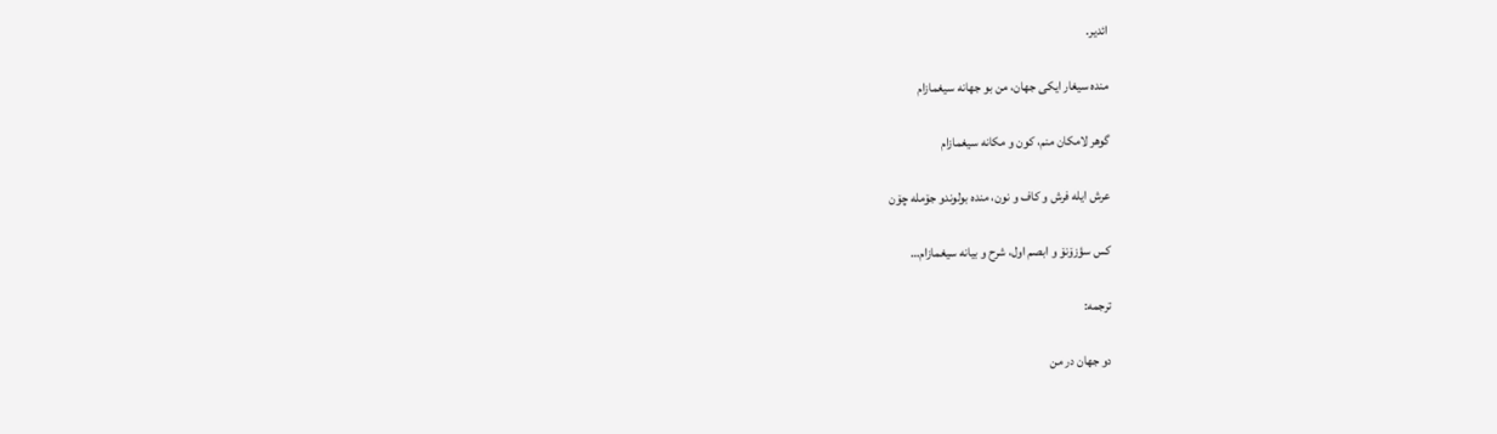ائدیر.

منده سیغار ایکی جهان، من بو جهانه سیغمازام

گوهر لامکان منم، کون و مکانه سیغمازام

عرش ایله فرش و کاف و نون، منده بولوندو جۆمله چۆن

کس سؤزۆنۆ و ابصم اول، شرح و بیانه سیغمازام…

ترجمه:

دو جهان در من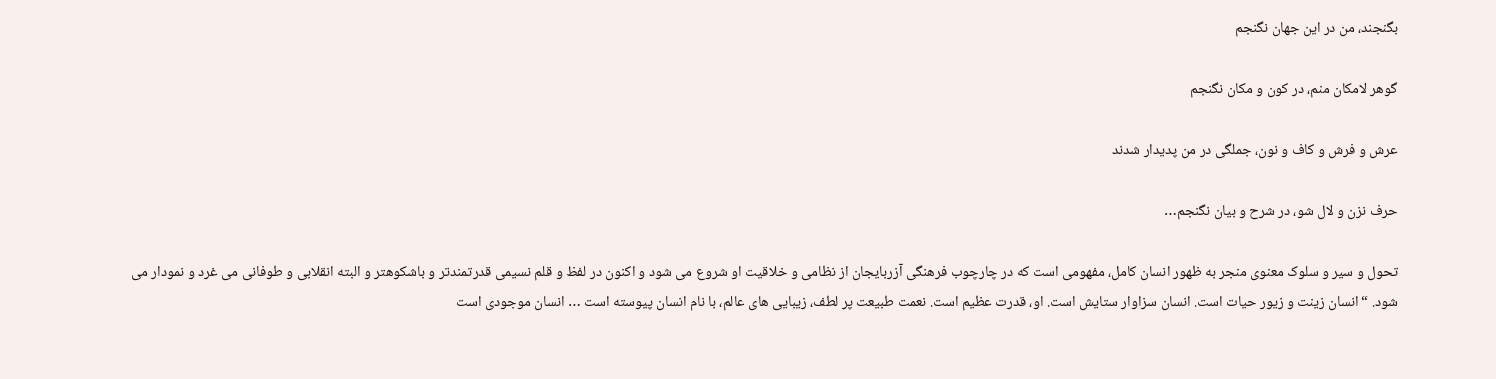بگنجند، من در این جهان نگنجم

گوهر لامکان منم، در کون و مکان نگنجم

عرش و فرش و کاف و نون، جملگی در من پدیدار شدند

حرف نزن و لال شو، در شرح و بیان نگنجم…

تحول و سیر و سلوک معنوی منجر به ظهور انسان کامل، مفهومی است که در چارچوب فرهنگی آزربایجان از نظامی و خلاقیت او شروع می شود و اکنون در لفظ و قلم نسیمی قدرتمندتر و باشکوهتر و البته انقلابی و طوفانی می غرد و نمودار می شود. “انسان زینت و زیور حیات است. انسان سزاوار ستایش است. او، قدرت عظیم است. نعمت طبیعت پر لطف، زیبایی های عالم، با نام انسان پیوسته است … انسان موجودی است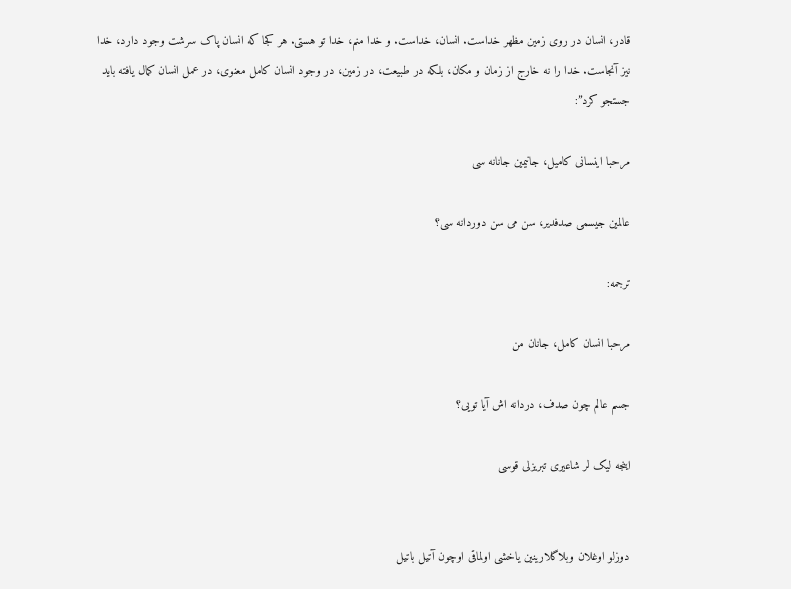قادر، انسان در روی زمین مظهر خداست. انسان، خداست. و خدا منم، خدا تو هستی. هر کجا که انسان پاک سرشت وجود دارد، خدا نیز آنجاست. خدا را نه خارج از زمان و مکان، بلکه در طبیعت، در زمین، در وجود انسان کامل معنوی، در عمل انسان کمال یافته باید جستجو کرد”:

مرحبا اینسانی کامیل، جانیمین جانانه سی

عالمین جیسمی صدفدیر، سن می سن دوردانه سی؟

ترجمه:

مرحبا انسان کامل، جانان من

جسم عالم چون صدف، دردانه اش آیا تویی؟

اینجه لیک لر شاعیری تبریزلی قوسی


دوزلو اوغلان وبلاگلارینین یاخشی اولماقی اوچون آتیل باتیل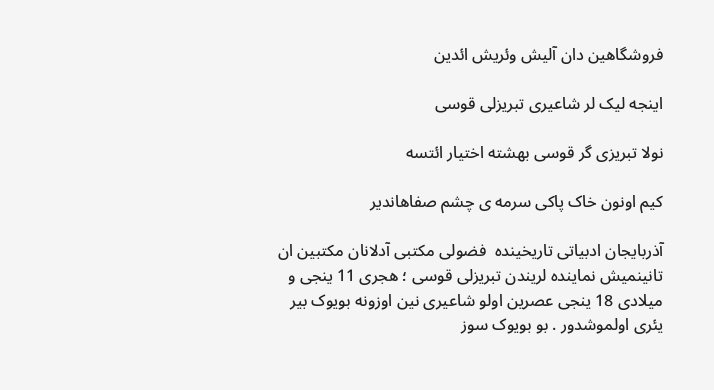فروشگاهین دان آلیش وئریش ائدین

اینجه لیک لر شاعیری تبریزلی قوسی

نولا تبریزی گر قوسی بهشته اختیار ائتسه

کیم اونون خاک پاکی سرمه ی چشم صفاهاندیر

آذربایجان ادبیاتی تاریخینده  فضولی مکتبی آدلانان مکتبین ان تانینمیش نماینده لریندن تبریزلی قوسی ؛ هجری 11 ینجی و میلادی 18 ینجی عصرین اولو شاعیری نین اوزونه بویوک بیر یئری اولموشدور . بو بویوک سوز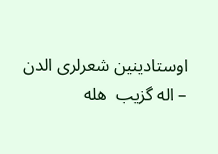اوستادینین شعرلری الدن – اله گزیب  هله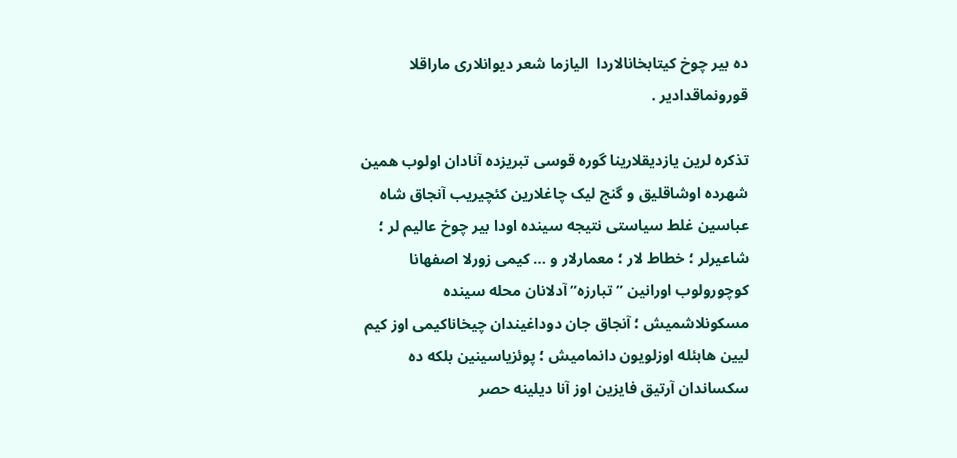ده بیر چوخ کیتابخانالاردا  الیازما شعر دیوانلاری ماراقلا قورونماقدادیر .

تذکره لرین یازدیقلارینا گوره قوسی تبریزده آنادان اولوب همین شهرده اوشاقلیق و گنج لیک چاغلارین کئچیریب آنجاق شاه عباسین غلط سیاستی نتیجه سینده اودا بیر چوخ عالیم لر ؛ شاعیرلر ؛ خطاط لار ؛ معمارلار و … کیمی زورلا اصفهانا کوچورولوب اورانین ” تبارزه” آدلانان محله سینده مسکونلاشمیش ؛ آنجاق جان دوداغیندان چیخاناکیمی اوز کیم لیین هابئله اوزلویون دانمامیش ؛ پوئزیاسینین بلکه ده سکساندان آرتیق فایزین اوز آنا دیلینه حصر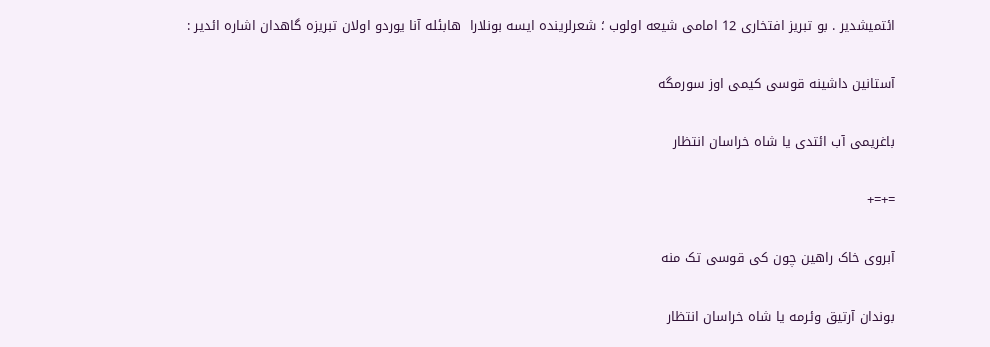ائتمیشدیر . بو تبریز افتخاری 12 امامی شیعه اولوب ؛ شعرلرینده ایسه بونلارا  هابئله آنا یوردو اولان تبریزه گاهدان اشاره ائدیر :

آستانین داشینه قوسی کیمی اوز سورمگه

باغریمی آب ائتدی یا شاه خراسان انتظار

=+=+

آبروی خاک راهین چون کی قوسی تک منه

بوندان آرتیق وئرمه یا شاه خراسان انتظار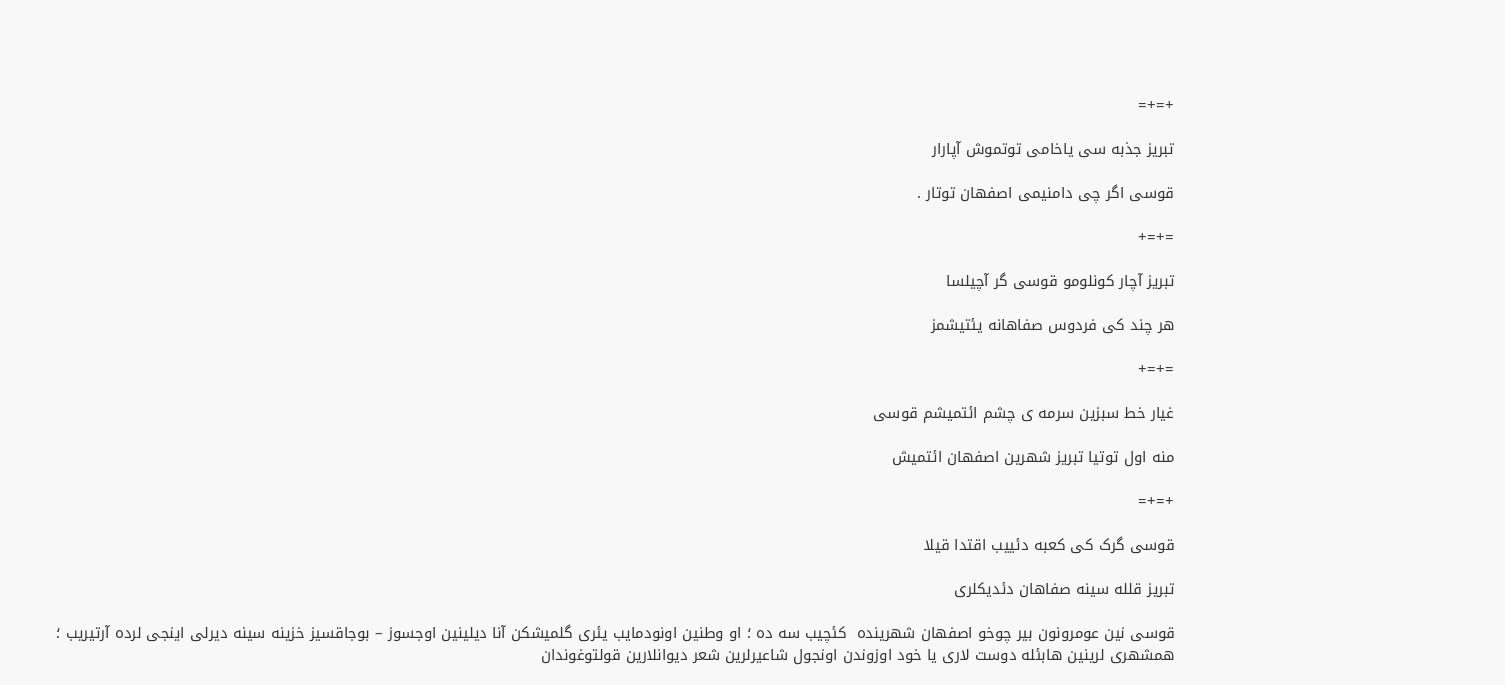+=+=

تبریز جذبه سی یاخامی توتموش آپارار

قوسی اگر چی دامنیمی اصفهان توتار .

=+=+

تبریز آچار کونلومو قوسی گر آچیلسا

هر چند کی فردوس صفاهانه یئتیشمز

=+=+

غیار خط سبزین سرمه ی چشم ائتمیشم قوسی

منه اول توتیا تبریز شهرین اصفهان ائتمیش

+=+=

قوسی گرک کی کعبه دئییب اقتدا قیلا

تبریز قلله سینه صفاهان دئدیکلری

قوسی نین عومرونون بیر چوخو اصفهان شهرینده  کئچیب سه ده ؛ او وطنین اونودمایب یئری گلمیشکن آنا دیلینین اوجسوز – بوجاقسیز خزینه سینه دیرلی اینجی لرده آرتیریب ؛  همشهری لرینین هابئله دوست لاری یا خود اوزوندن اونجول شاعیرلرین شعر دیوانلارین قولتوغوندان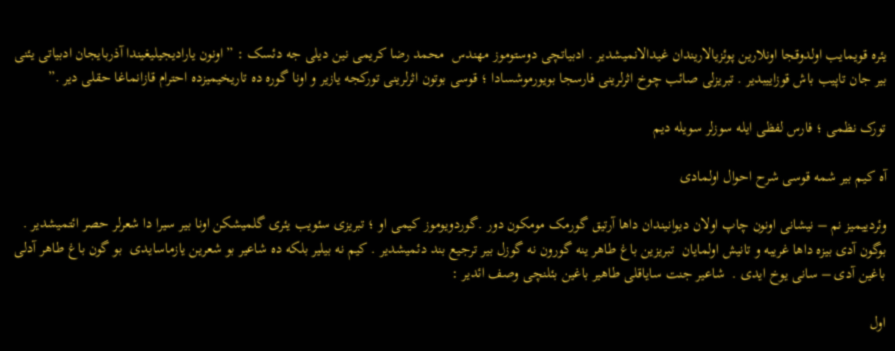یئره قویمایب اولدوقجا اونلارین پوئزیالاریندان غیدالانمیشدیر . ادبیاتچی دوستوموز مهندس  محمد رضا کریمی نین دیلی جه دئسک : ” اونون یارادیجیلیغیندا آذربایجان ادبیاتی یئنی بیر جان تاپیب باش قوزاییبدیر . تبریزلی صائب چوخ اثرلرینی فارسجا بویورموشسادا ؛ قوسی بوتون اثرلرینی تورکجه یازیر و اونا گوره ده تاریخیمیزده احترام قازانماغا حقلی دیر .”

تورک نظمی ؛ فارس لفظی ایله سوزلر سویله دیم

آه کیم بیر شمه قوسی شرح احوال اولمادی

وئردییمیز نم – نیشانی اونون چاپ اولان دیوانیندان داها آرتیق گورمک مومکون دور .گوردویوموز کیمی او ؛ تبریزی سئویب یئری گلمیشکن اونا بیر سیرا دا شعرلر حصر ائتمیشدیر . بوگون آدی بیزه داها غریبه و تانیش اولمایان  تبریزین باغ طاهر ینه گورون نه گوزل بیر ترجیع بند دئمیشدیر . کیم نه بیلیر بلکه ده شاعیر بو شعرین یازماسایدی  بو گون باغ طاهر آدلی باغین آدی – سانی یوخ ایدی .  شاعیر جنت سایاقلی طاهیر باغین بئلنچی وصف ائدیر :

اول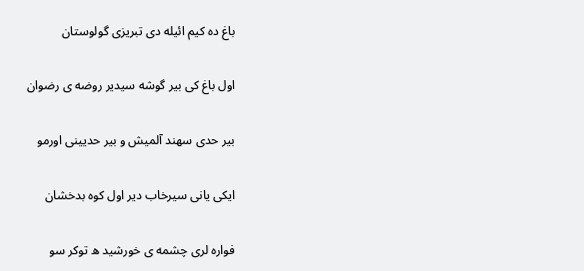باغ ده کیم ائیله دی تبریزی گولوستان

اول باغ کی بیر گوشه سیدیر روضه ی رضوان

بیر حدی سهند آلمیش و بیر حدیینی اورمو

ایکی یانی سیرخاب دیر اول کوه بدخشان

فواره لری چشمه ی خورشید ه توکر سو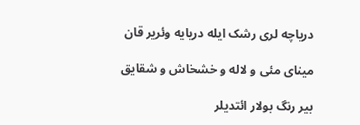دریاچه لری رشک ایله دریایه وئریر قان

مینای مئی و لاله و خشخاش و شقایق

بیر رنگ بولار ائتدیلر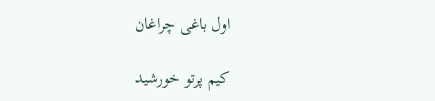اول باغی چراغان

کیم پرتو خورشید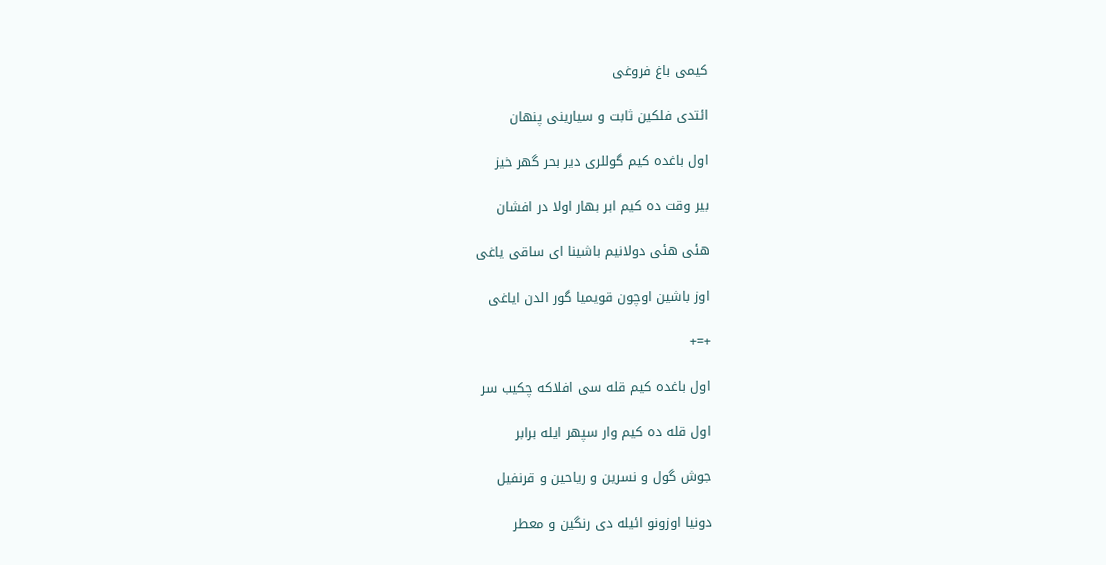کیمی باغ فروغی

ائتدی فلکین ثابت و سیارینی پنهان

اول باغده کیم گوللری دیر بحر گهر خیز

بیر وقت ده کیم ابر بهار اولا در افشان

هئی هئی دولانیم باشینا ای ساقی یاغی

اوز باشین اوچون قویمیا گور الدن ایاغی

+=+

اول باغده کیم قله سی افلاکه چکیب سر

اول قله ده کیم وار سپهر ایله برابر

جوش گول و نسرین و ریاحین و قرنفیل

دونیا اوزونو ائیله دی رنگین و معطر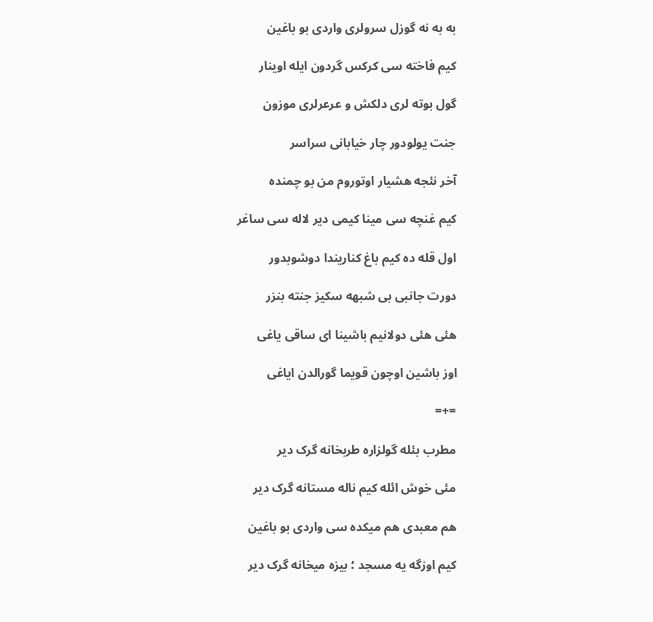به به نه گوزل سرولری واردی بو باغین

کیم فاخته سی کرکس گردون ایله اوینار

گول بوته لری دلکش و عرعرلری موزون

جنت یولودور چار خیابانی سراسر

آخر نئجه هشیار اوتوروم من بو چمنده

کیم غنچه سی مینا کیمی دیر لاله سی ساغر

اول قله ده کیم باغ کناریندا دوشوبدور

دورت جانبی بی شبهه سکیز جنته بنزر

هئی هئی دولانیم باشینا ای ساقی یاغی

اوز باشین اوچون قویما گورالدن ایاغی

=+=

مطرب بئله گولزاره طربخانه گرک دیر

مئی خوش ائله کیم ناله مستانه گرک دیر

هم معبدی هم میکده سی واردی بو باغین

کیم اوزگه یه مسجد ؛ بیزه میخانه گرک دیر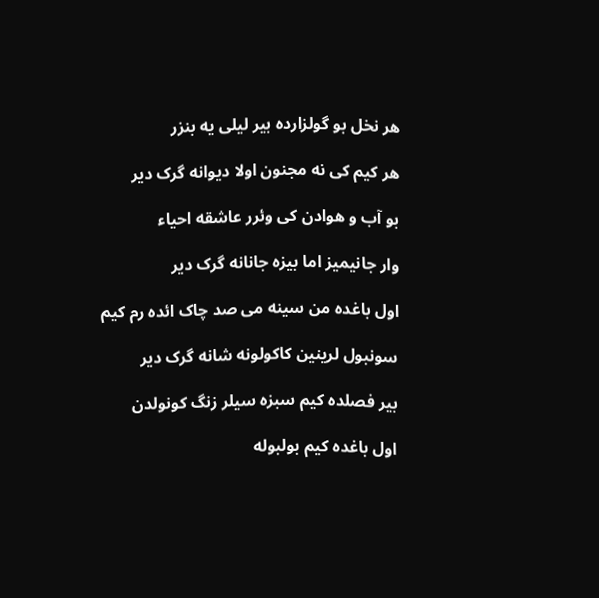هر نخل بو گولزارده بیر لیلی یه بنزر

هر کیم کی نه مجنون اولا دیوانه گرک دیر

بو آب و هوادن کی وئرر عاشقه احیاء

وار جانیمیز اما بیزه جانانه گرک دیر

اول باغده من سینه می صد چاک ائده رم کیم

سونبول لرینین کاکولونه شانه گرک دیر

بیر فصلده کیم سبزه سیلر زنگ کونولدن

اول باغده کیم بولبوله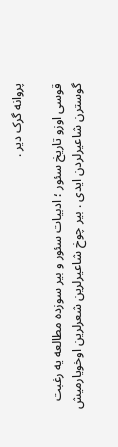پروانه گرک دیر .

قوسی اوزو تاریخ سئور ؛ ادبیات سئور و بیر سوزده مطالعه یه رغبت گوسترن شاعیرلردن ایدی . بیر چوخ شاعیرلرین شعرلرین اوخویارمیش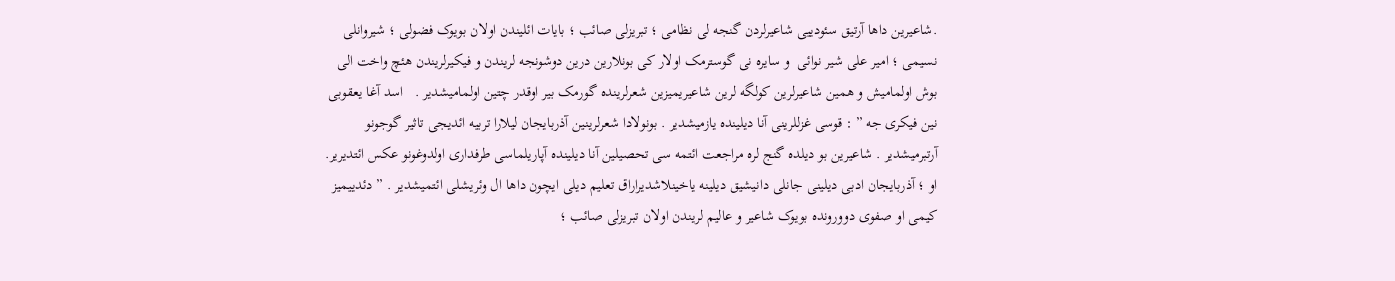.شاعیرین داها آرتیق سئودییی شاعیرلردن گنجه لی نظامی ؛ تبریزلی صائب ؛ بایات ائلیندن اولان بویوک فضولی ؛ شیروانلی نسیمی ؛ امیر علی شیر نوائی  و سایره نی گوسترمک اولار کی بونلارین درین دوشونجه لریندن و فیکیرلریندن هئچ واخت الی بوش اولمامیش و همین شاعیرلرین کولگه لرین شاعیریمیزین شعرلرینده گورمک بیر اوقدر چتین اولمامیشدیر .   اسد آغا یعقوبی نین فیکری جه ” : قوسی غزللرینی آنا دیلینده یازمیشدیر . بونولادا شعرلرینین آذربایجان لیلارا تربیه ائدیجی تاثیر گوجونو آرتبرمیشدیر . شاعیرین بو دیلده گنج لره مراجعت ائتمه سی تحصیلین آنا دیلینده آپاریلماسی طرفداری اولدوغونو عکس ائتدیریر. او ؛ آذربایجان ادبی دیلینی جانلی دانیشیق دیلینه یاخینلاشدیراراق تعلیم دیلی ایچون داها ال وئریشلی ائتمیشدیر . ” دئدییمیز کیمی او صفوی دوورونده بویوک شاعیر و عالیم لریندن اولان تبریزلی صائب ؛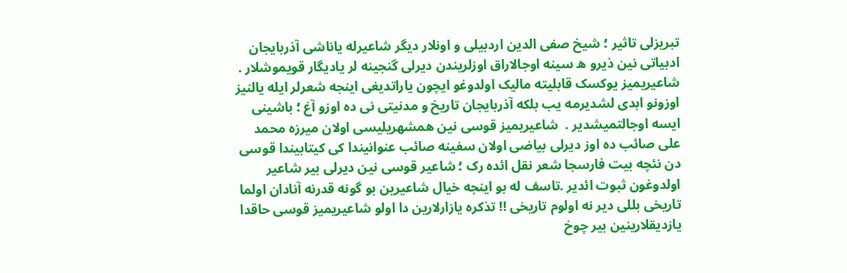تبریزلی تاثیر ؛ شیخ صفی الدین اردبیلی و اونلار دیگر شاعیرله یاناشی آذربایجان ادبیاتی نین ذیرو ه سینه اوجالاراق اوزلریندن دیرلی گنجینه لر یادیگار قویموشلار . شاعیریمیز یوکسک قابلیته مالیک اولدوغو ایچون یاراتدیغی اینجه شعرلر ایله یالنیز اوزونو ابدی لشدیرمه یب بلکه آذربایجان تاریخ و مدنیتی نی ده اوزو آغ ؛ باشینی ایسه اوجالتمیشدیر .  شاعیریمیز قوسی نین همشهریلیسی اولان میرزه محمد علی صائب ده اوز دیرلی بیاضی اولان سفینه صائب عنوانیندا کی کیتابیندا قوسی دن نئچه بیت فارسجا شعر نقل ائده رک ؛ شاعیر قوسی نین دیرلی بیر شاعیر اولدوغون ثبوت ائدیر .تاسف له بو اینجه خیال شاعیرین بو گونه قدرنه آنادان اولما تاریخی بللی دیر نه اولوم تاریخی !! تذکره یازارلارین دا اولو شاعیریمیز قوسی حاقدا یازدیقلارینین بیر چوخ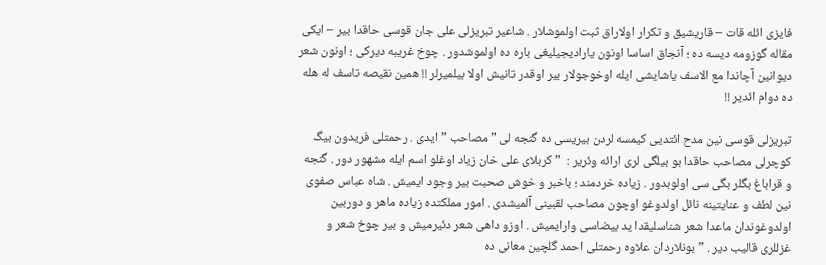فایزی ائله قات – قاریشیق و تکرار اولاراق ثبت اولموشلار . شاعیر تبریزلی علی جان قوسی حاقدا بیر – ایکی مقاله گوزومه دیسه ده ؛ آنجاق اساسا اونون یارادیجیلیغی باره ده اولموشدور . چوخ غریبه دیرکی ؛ اونون شعر دیوانین آچاندا مع الاسف یاشایشی ایله اوخوجولار بیر اوقدر تانیش اولا بیلمیرلر !! همین نقیصه تاسف له هله ده دوام ائدیر !!

تبریزلی قوسی نین مدح ائتدیی کیمسه لردن بیریسی ده گنجه لی ” مصاحب ” ایدی . رحمتلی فریدون بیگ کوچرلی مصاحب حاقدا بو بیلگی لری ارائه وئریر :  ” کربلای علی خان زیاد اوغلو اسم ایله مشهور دور . گنجه و قراباغ بگلر بگی سی اولوبدور . زیاده خردمند ؛ باخبر و خوش صحبت بیر وجود ایمیش . شاه عباس صفوی نین لطف و عنایتینه نائل اولدوغو اوچون مصاحب لقبینی آلمیشدی . امور مملکتده زیاده ماهر و دوربین اولدوغوندان ماعدا شعر شناسلیقدا ید بیضاسی وارایمیش . اوزو داهی شعر دئیرمیش و بیر چوخ شعر و غزللری قالیب دیر . ” بونلاردان علاوه رحمتلی احمد گلچین معانی ده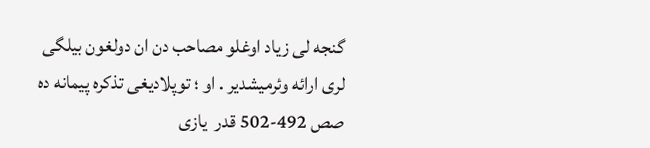گنجه لی زیاد اوغلو مصاحب دن ان دولغون بیلگی لری ارائه وئرمیشدیر . او ؛ توپلادیغی تذکره پیمانه ده صص 492-502 قدر  یازی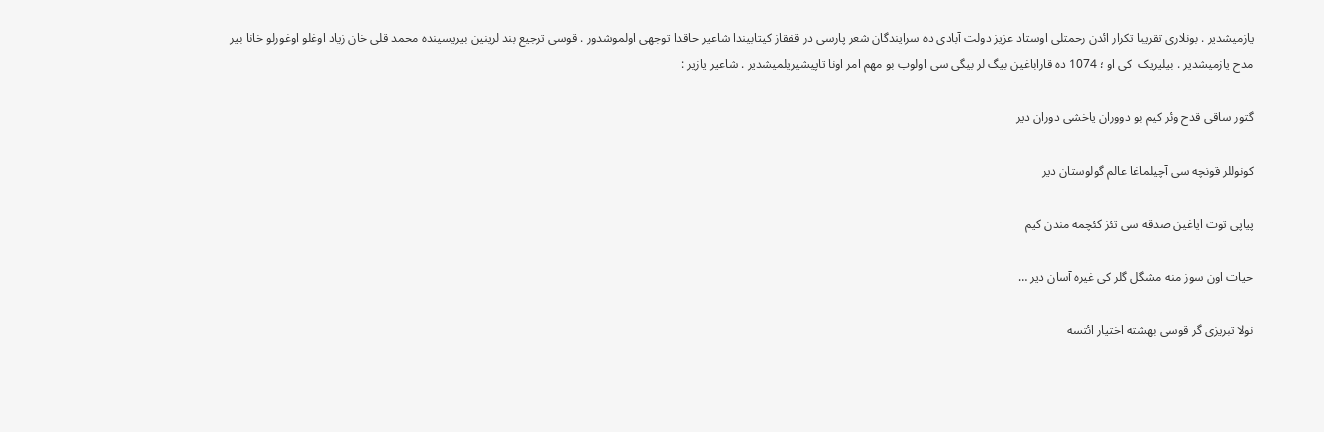یازمیشدیر . بونلاری تقریبا تکرار ائدن رحمتلی اوستاد عزیز دولت آبادی ده سرایندگان شعر پارسی در قفقاز کیتابیندا شاعیر حاقدا توجهی اولموشدور . قوسی ترجیع بند لرینین بیریسینده محمد قلی خان زیاد اوغلو اوغورلو خانا بیر مدح یازمیشدیر . بیلیریک  کی او ؛ 1074 ده قاراباغین بیگ لر بیگی سی اولوب بو مهم امر اونا تاپیشیریلمیشدیر . شاعیر یازیر :

گتور ساقی قدح وئر کیم بو دووران یاخشی دوران دیر

کونوللر قونچه سی آچیلماغا عالم گولوستان دیر

پیاپی توت ایاغین صدقه سی تئز کئچمه مندن کیم

حیات اون سوز منه مشگل گلر کی غیره آسان دیر …

نولا تبریزی گر قوسی بهشته اختیار ائتسه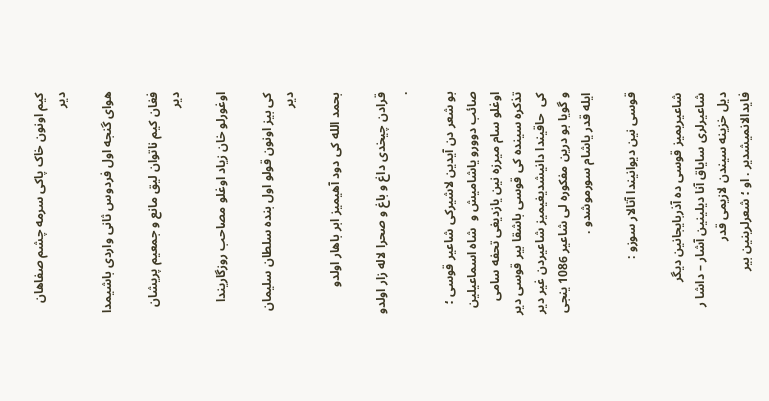کیم اونون خاک پاکی سرمه چشم صفاهان دیر

هوای گنجه اول فردوس ثانی واردی باشیمدا

فغان کیم ناتوان لیق مانع و جمعیم پریشان دیر

اوغورلو خان زیاد اوغلو مصاحب روزگاریندا

کی بیز اونون قولو اول بنده سلطان سلیمان دیر

بحمد الله کی دود آهیمیز ابر باهار اولدو

قرادن چیخدی داغ و باغ و صحرا لاله زار اولدو .

بو شعر دن آیدین لاشیرکی شاعیر قوسی ؛ صائب دوورو یاشامیش و  شاه اسماعیلین اوغلو سام میرزه نین یازدیغی تحفه سامی تذکره سینده کی قوسی باشقا بیر قوسی دیر کی  حاقیندا دانیشدیغیمیز شاعیردن غیر دیر و گویا بو درین مفکوره لی شاعیر 1086 ینجی ایله قدر یاشام سورموشدو .

قوسی نین دیوانیندا آتالار سوزو :

شاعیریمیز قوسی ده آذربایجانین دیگر شاعیرلری سایاق آنا دیلینین آشار – داشا ر دیل خزینه سیندن لازیمی قدر فایدالانمیشدیر . او ؛ شعرلرینین بیر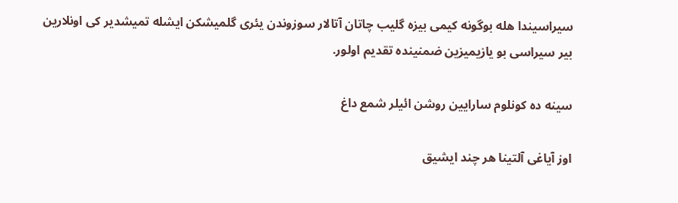سیراسیندا هله بوگونه کیمی بیزه گلیب چاتان آتالار سوزوندن یئری گلمیشکن ایشله تمیشدیر کی اونلارین بیر سیراسی بو یازیمیزین ضمنینده تقدیم اولور.

سینه ده کونلوم سارایین روشن ائیلر شمع داغ

اوز آیاغی آلتینا هر چند ایشیق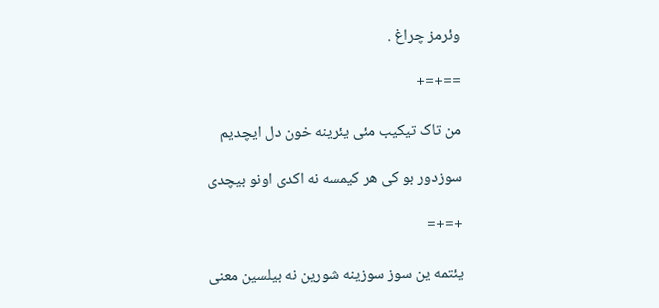وئرمز چراغ .

==+=+

من تاک تیکیب مئی یئرینه خون دل ایچدیم

سوزدور بو کی هر کیمسه نه اکدی اونو بیچدی

+=+=

یئتمه ین سوز سوزینه شورین نه بیلسین معنی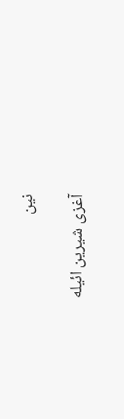نین

آغزی شیرین ائیله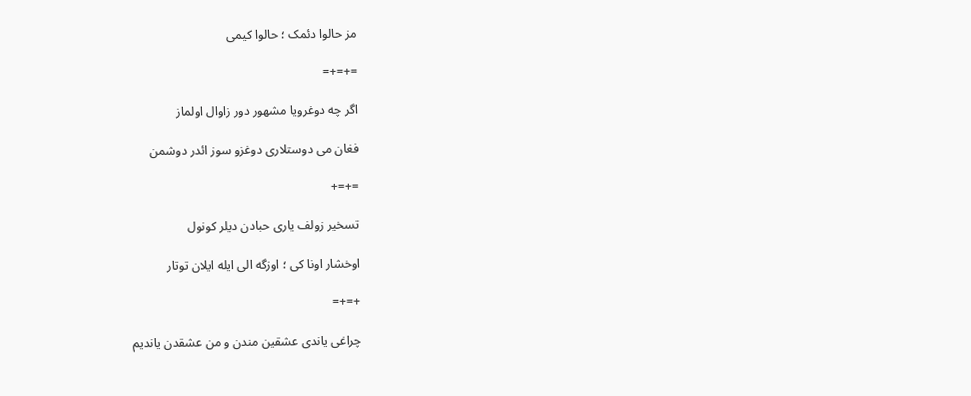مز حالوا دئمک ؛ حالوا کیمی

=+=+=

اگر چه دوغرویا مشهور دور زاوال اولماز

فغان می دوستلاری دوغزو سوز ائدر دوشمن

=+=+

تسخیر زولف یاری حبادن دیلر کونول

اوخشار اونا کی ؛ اوزگه الی ایله ایلان توتار

+=+=

چراغی یاندی عشقین مندن و من عشقدن یاندیم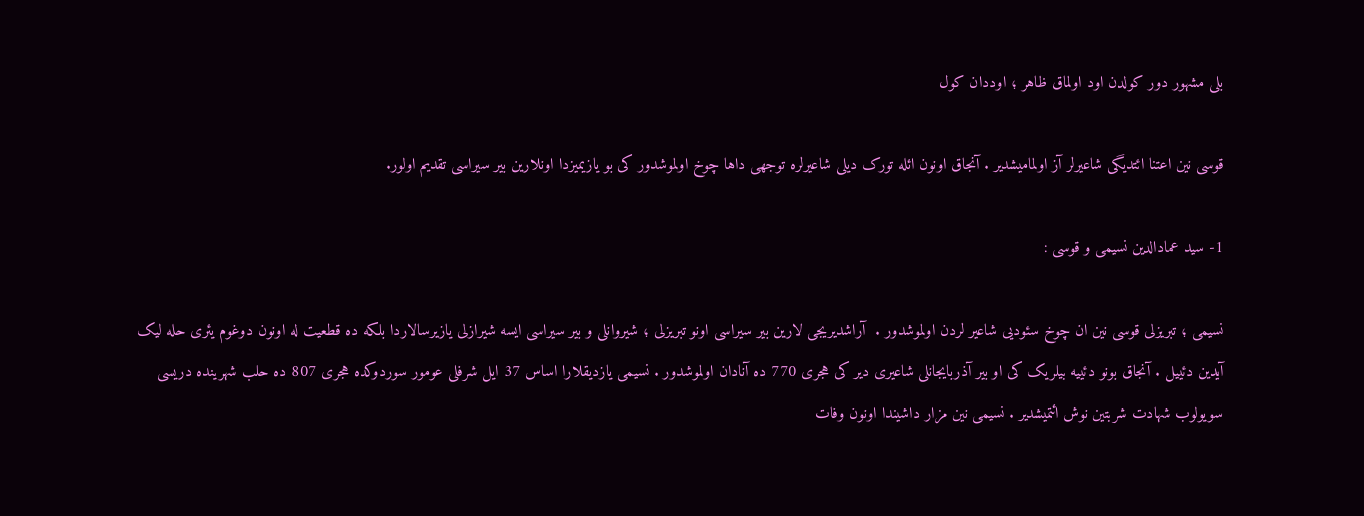بلی مشهور دور کولدن اود اولماق ظاهر ؛ اوددان کول

قوسی نین اعتنا ائتدیگی شاعیرلر آز اولمامیشدیر . آنجاق اونون ائله تورک دیلی شاعیرلره توجهی داها چوخ اولموشدور کی بو یازیمیزدا اونلارین بیر سیراسی تقدیم اولور.

1- سید عمادالدین نسیمی و قوسی :

نسیمی ؛ تبریزلی قوسی نین ان چوخ سئودیی شاعیر لردن اولموشدور .  آراشدیریجی لارین بیر سیراسی اونو تبریزلی ؛ شیروانلی و بیر سیراسی ایسه شیرازلی یازیرسالاردا بلکه ده قطعیت له اونون دوغوم یئری حله لیک آیدین دئییل . آنجاق بونو دئییه بیلریک کی او بیر آذربایجانلی شاعیری دیر کی هجری 770 ده آنادان اولموشدور . نسیمی یازدیقلارا اساس 37 ایل شرفلی عومور سوردوکده هجری 807 ده حلب شهرینده دریسی سویولوب شهادت شربتین نوش ائتمیشدیر . نسیمی نین مزار داشیندا اونون وفات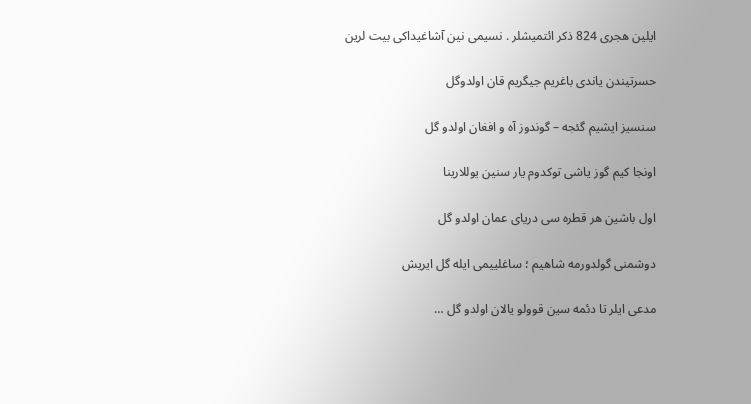ایلین هجری 824 ذکر ائتمیشلر . نسیمی نین آشاغیداکی بیت لرین

حسرتیندن یاندی باغریم جیگریم قان اولدوگل

سنسیز ایشیم گئجه – گوندوز آه و افغان اولدو گل

اونجا کیم گوز یاشی توکدوم یار سنین یوللارینا

اول باشین هر قطره سی دریای عمان اولدو گل

دوشمنی گولدورمه شاهیم ؛ ساغلییمی ایله گل ایریش

مدعی ایلر تا دئمه سین قوولو یالان اولدو گل …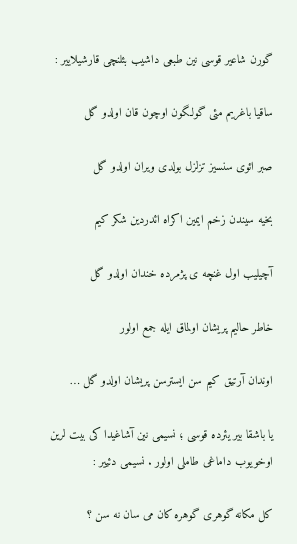گورن شاعیر قوسی نین طبعی داشیب بئلنچی قارشیلاییر :

ساقیا باغریم مئی گولگون اوچون قان اولدو گل

صبر ائوی سنسیز تزلزل بولدی ویران اولدو گل

بخیه سیندن زخم ایمین اکراه ائدردین شکر کیم

آچیلیب اول غنچه ی پژمرده خندان اولدو گل

خاطر حالیم پریشان اولماق ایله جمع اولور

اوندان آرتیق کیم سن ایسترسن پریشان اولدو گل …

یا باشقا بیر یئرده قوسی ؛ نسیمی نین آشاغیدا کی بیت لرین اوخویوب داماغی طاملی اولور . نسیمی دئییر :

کل مکانه گوهری گوهره کان می سان نه سن ؟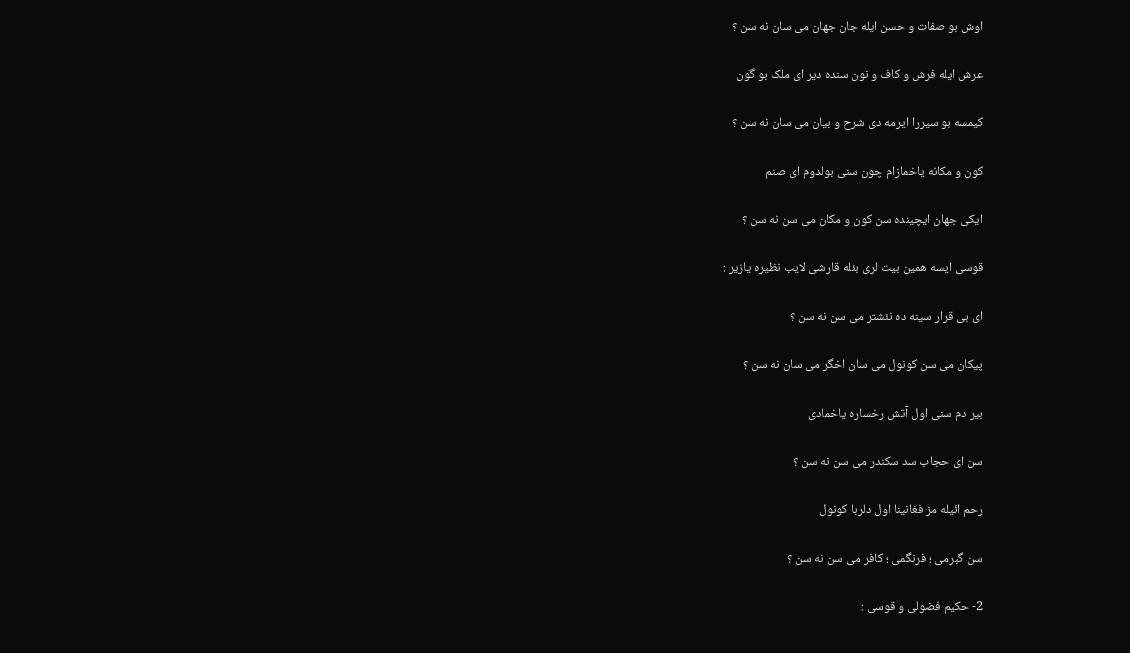اوش بو صفات و حسن ایله جان جهان می سان نه سن ؟

عرش ایله فرش و کاف و نون سنده دیر ای ملک بو گون

کیمسه بو سیررا ایرمه دی شرح و بیان می سان نه سن ؟

کون و مکانه یاخمازام چون سنی بولدوم ای صنم

ایکی جهان ایچینده سن کون و مکان می سن نه سن ؟

قوسی ایسه همین بیت لری بئله قارشی لایب نظیره یازیر :

ای بی قرار سینه ده نئشتر می سن نه سن ؟

پیکان می سن کونول می سان اخگر می سان نه سن ؟

بیر دم سنی اول آتش رخساره یاخمادی

سن ای حجاب سد سکندر می سن نه سن ؟

رحم ائیله مز فغانینا اول دلربا کونول

سن گبرمی ؛ فرنگمی ؛ کافر می سن نه سن ؟

2- حکیم فضولی و قوسی :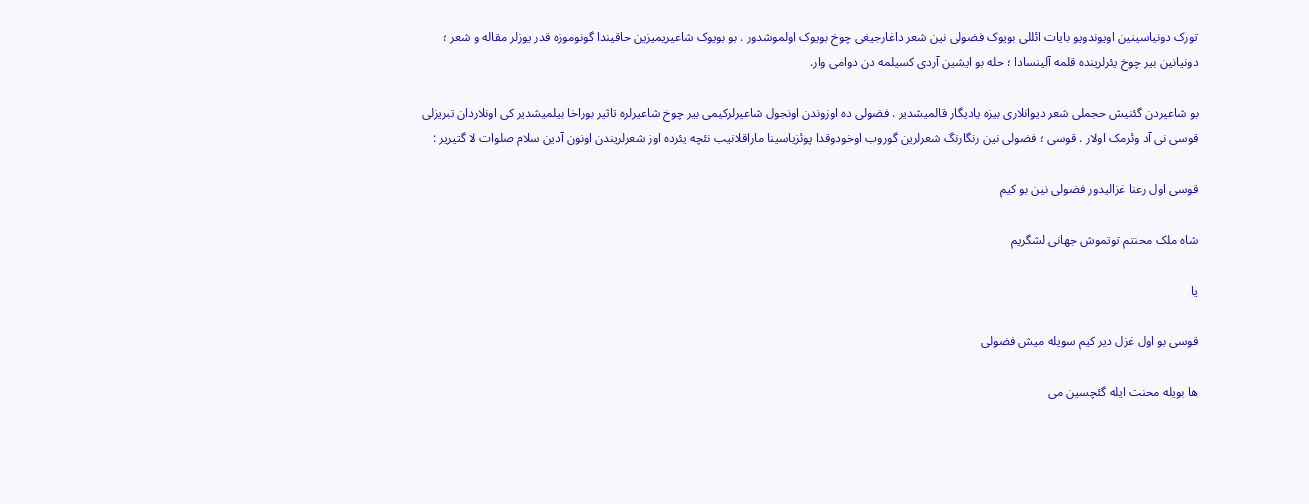تورک دونیاسینین اویوندویو بایات ائللی بویوک فضولی نین شعر داغارجیغی چوخ بویوک اولموشدور . بو بویوک شاعیریمیزین حاقیندا گونوموزه قدر یوزلر مقاله و شعر ؛ دونیانین بیر چوخ یئرلرینده قلمه آلینسادا ؛ حله بو ایشین آردی کسیلمه دن دوامی وار.

بو شاعیردن گئنیش حجملی شعر دیوانلاری بیزه یادیگار قالمیشدیر . فضولی ده اوزوندن اونجول شاعیرلرکیمی بیر چوخ شاعیرلره تاثیر بوراخا بیلمیشدیر کی اونلاردان تبریزلی قوسی نی آد وئرمک اولار . قوسی ؛ فضولی نین رنگارنگ شعرلرین گوروب اوخودوقدا پوئزیاسینا ماراقلانیب نئچه یئرده اوز شعرلریندن اونون آدین سلام صلوات لا گتیریر :

قوسی اول رعنا غزالیدور فضولی نین بو کیم

شاه ملک محنتم توتموش جهانی لشگریم

یا

قوسی بو اول غزل دیر کیم سویله میش فضولی

ها بویله محنت ایله گئچسین می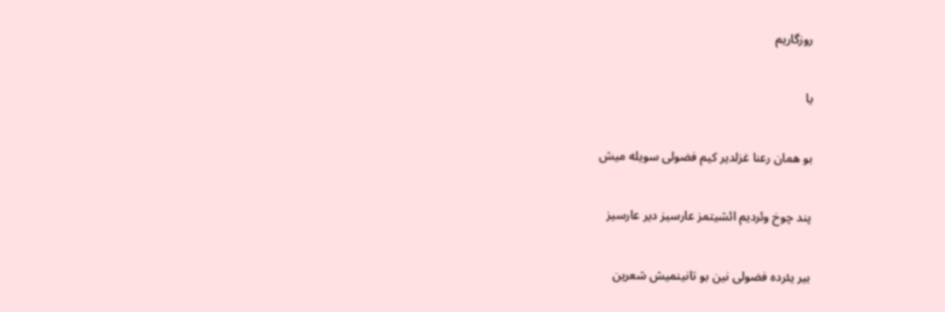روزگاریم

یا

بو همان رعنا غزلدیر کیم فضولی سویله میش

پند چوخ وئردیم ائشیتمز عارسیز دیر عارسیز

بیر یئرده فضولی نین بو تانینمیش شعرین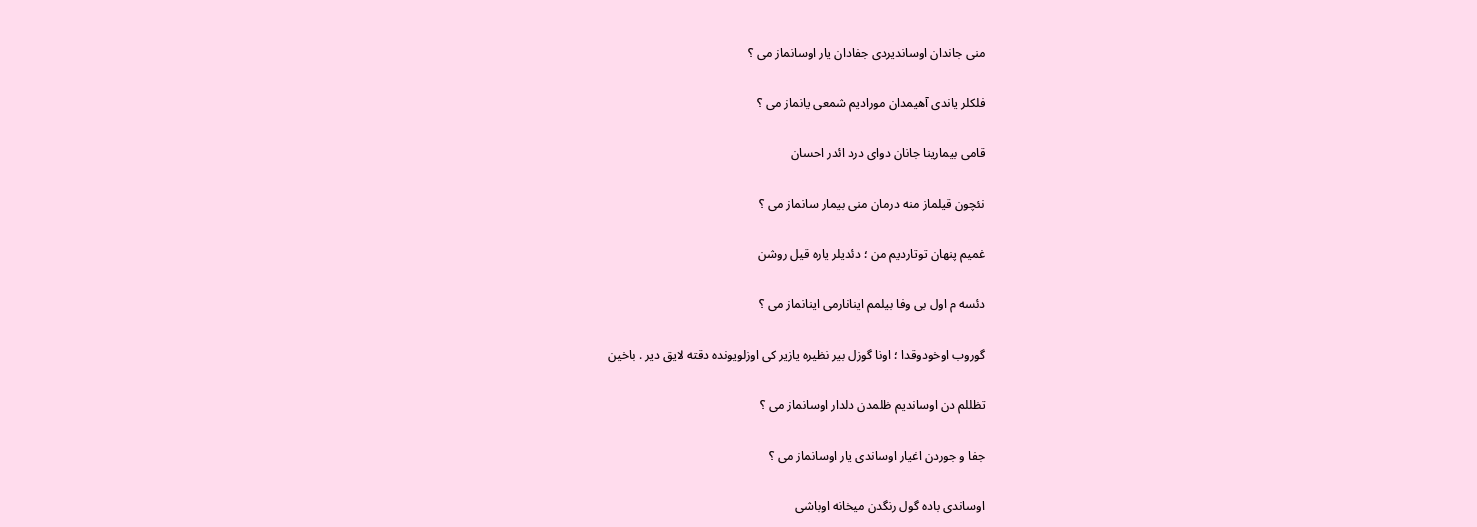منی جاندان اوساندیردی جفادان یار اوسانماز می ؟

فلکلر یاندی آهیمدان مورادیم شمعی یانماز می ؟

قامی بیمارینا جانان دوای درد ائدر احسان

نئچون قیلماز منه درمان منی بیمار سانماز می ؟

غمیم پنهان توتاردیم من ؛ دئدیلر یاره قیل روشن

دئسه م اول بی وفا بیلمم اینانارمی اینانماز می ؟

گوروب اوخودوقدا ؛ اونا گوزل بیر نظیره یازیر کی اوزلویونده دقته لایق دیر . باخین

تظللم دن اوساندیم ظلمدن دلدار اوسانماز می ؟

جفا و جوردن اغیار اوساندی یار اوسانماز می ؟

اوساندی باده گول رنگدن میخانه اوباشی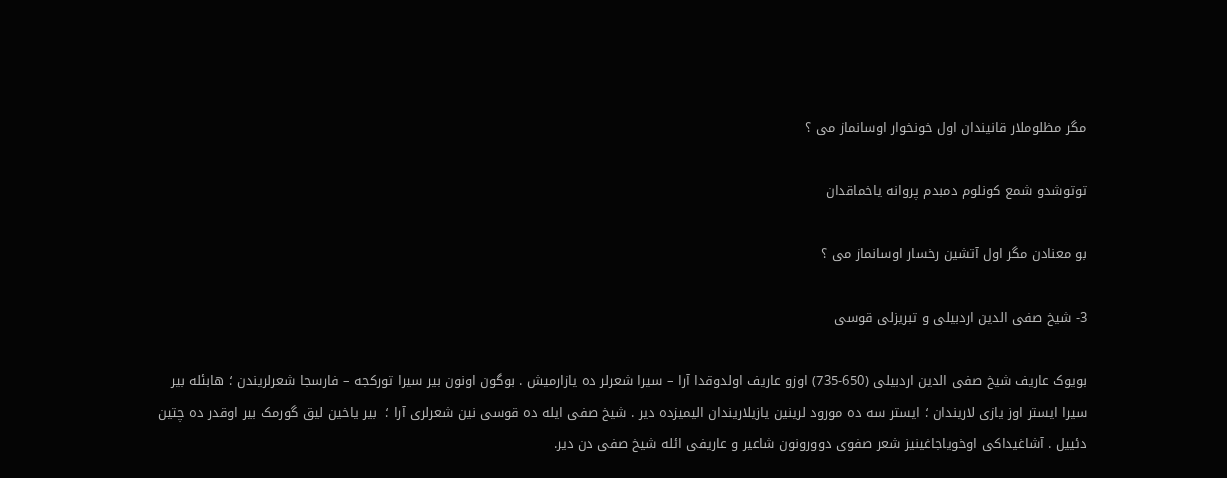مگر مظلوملار قانیندان اول خونخوار اوسانماز می ؟

توتوشدو شمع کونلوم دمبدم پروانه یاخماقدان

بو معنادن مگر اول آتشین رخسار اوسانماز می ؟

3- شیخ صفی الدین اردبیلی و تبریزلی قوسی

بویوک عاریف شیخ صفی الدین اردبیلی (650-735) اوزو عاریف اولدوقدا آرا – سیرا شعرلر ده یازارمیش . بوگون اونون بیر سیرا تورکجه – فارسجا شعرلریندن ؛ هابئله بیر سیرا ایستر اوز یازی لاریندان ؛ ایستر سه ده مورود لرینین یازیلاریندان الیمیزده دیر . شیخ صفی ایله ده قوسی نین شعرلری آرا ؛  بیر یاخین لیق گورمک بیر اوقدر ده چتین دئییل . آشاغیداکی اوخویاجاغینیز شعر صفوی دوورونون شاعیر و عاریفی ائله شیخ صفی دن دیر.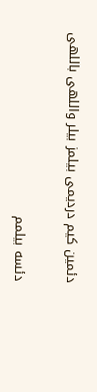دئمین کیم دردیمی بیلمز بیلر واللهی باللهی

دئسه بیلمم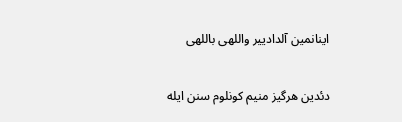اینانمین آلدادییر واللهی باللهی

دئدین هرگیز منیم کونلوم سنن ایله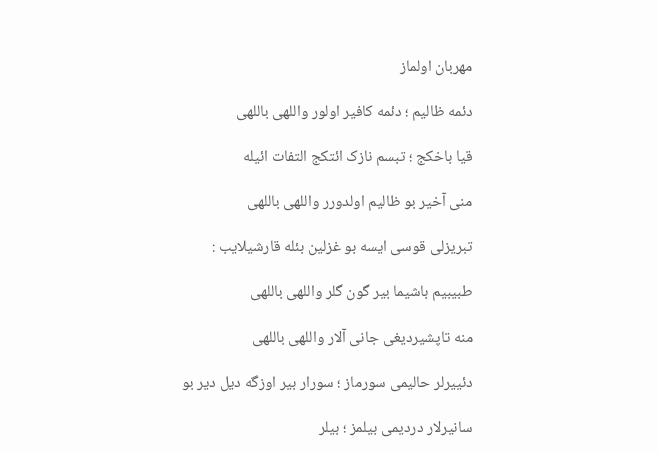مهربان اولماز

دئمه ظالیم ؛ دئمه کافیر اولور واللهی باللهی

قیا باخکج ؛ تبسم نازک ائتکج التفات ائیله

منی آخیر بو ظالیم اولدورر واللهی باللهی

تبریزلی قوسی ایسه بو غزلین بئله قارشیلایب :

طبیبیم باشیما بیر گون گلر واللهی باللهی

منه تاپشیردیغی جانی آلار واللهی باللهی

دئییرلر حالیمی سورماز ؛ سورار بیر اوزگه دیل دیر بو

سانیرلار دردیمی بیلمز ؛ بیلر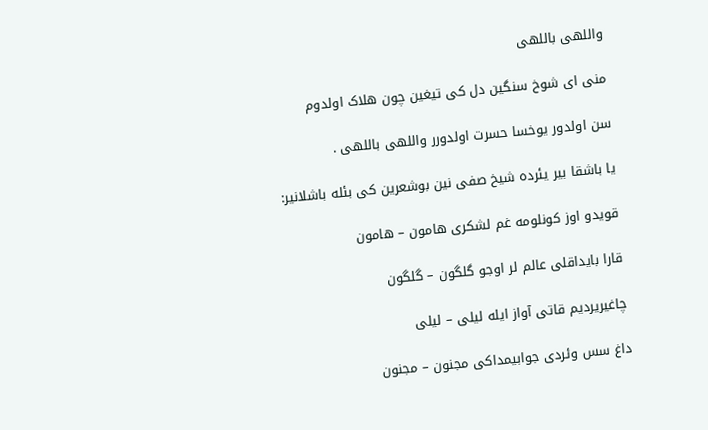واللهی باللهی

منی ای شوخ سنگین دل کی تیغین چون هلاک اولدوم

سن اولدور یوخسا حسرت اولدورر واللهی باللهی .

یا باشقا بیر یئرده شیخ صفی نین بوشعرین کی بئله باشلانیر:

قویدو اوز کونلومه غم لشکری هامون – هامون

قارا بایداقلی عالم لر اوجو گلگون – گلگون

چاغیریردیم قاتی آواز ایله لیلی – لیلی

داغ سس وئردی جوابیمداکی مجنون – مجنون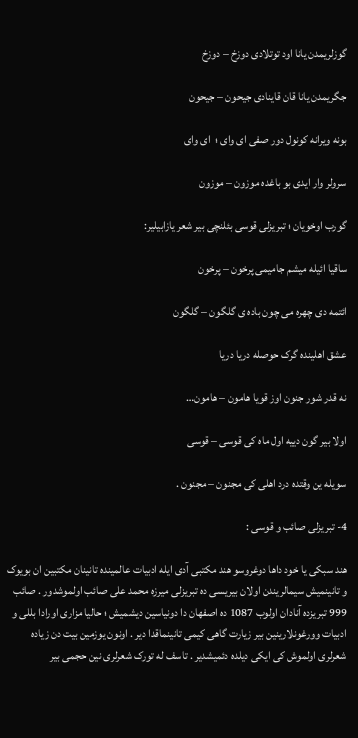گوزلریمدن یانا اود توتلادی دوزخ – دوزخ

جگریمدن یانا قان قاینادی جیحون – جیحون

بونه ویرانه کونول دور صفی ای وای ؛  ای وای

سرولر وار ایدی بو باغده موزون – موزون

گورب اوخویان ؛ تبریزلی قوسی بئلنچی بیر شعر یازابیلیر:

ساقیا ائیله میشم جامیمی پرخون – پرخون

ائتمه دی چهره می چون باده ی گلگون – گلگون

عشق اهلینده گرک حوصله دریا دریا

نه قدر شور جنون اوز قویا هامون – هامون…

اولا بیر گون دییه اول ماه کی قوسی – قوسی

سویله ین وقتده درد اهلی کی مجنون – مجنون .

4- تبریزلی صائب و قوسی :

هند سبکی یا خود داها دوغروسو هند مکتبی آدی ایله ادبیات عالمینده تانینان مکتبین ان بویوک و تانینمیش سیمالریندن اولان بیریسی ده تبریزلی میرزه محمد علی صائب اولموشدور . صائب 999 تبریزده آنادان اولوب 1087 ده اصفهان دا دونیاسین دیشمیش ؛ حالیا مزاری اورادا بللی و ادبیات وورغونلارینین بیر زیارت گاهی کیمی تانینماقدا دیر . اونون یوزمین بیت دن زیاده شعرلری اولموش کی ایکی دیلده دئمیشدیر . تاسف له تورک شعرلری نین حجمی بیر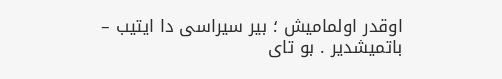اوقدر اولمامیش ؛ بیر سیراسی دا ایتیب – باتمیشدیر . بو تای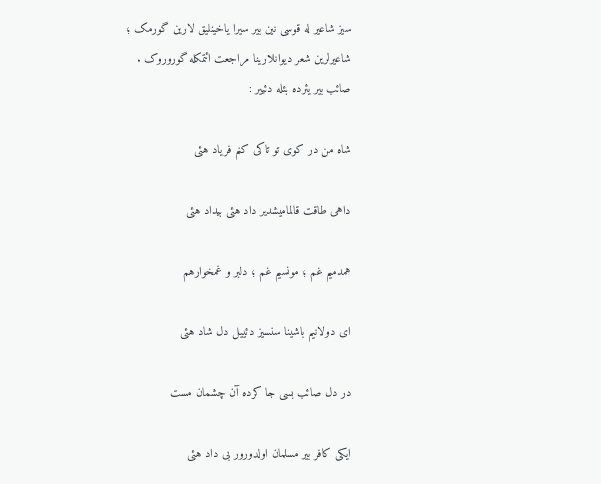سیز شاعیر له قوسی نین بیر سیرا یاخینلیق لارین گورمک ؛ شاعیرلرین شعر دیوانلارینا مراجعت ائتمکله گوروروک . صائب بیر یئرده بئله دئییر :

شاه من در کوی تو تاکی کنم فریاد هئی

داهی طاقت قالمامیشدیر داد هئی بیداد هئی

همدمیم غم ؛ مونسیم غم ؛ دلبر و غمخوارهم

ای دولانیم باشینا سنسیز دئییل دل شاد هئی

در دل صائب بسی جا کرده آن چشمان مست

ایکی کافر بیر مسلمان اولدورور بی داد هئی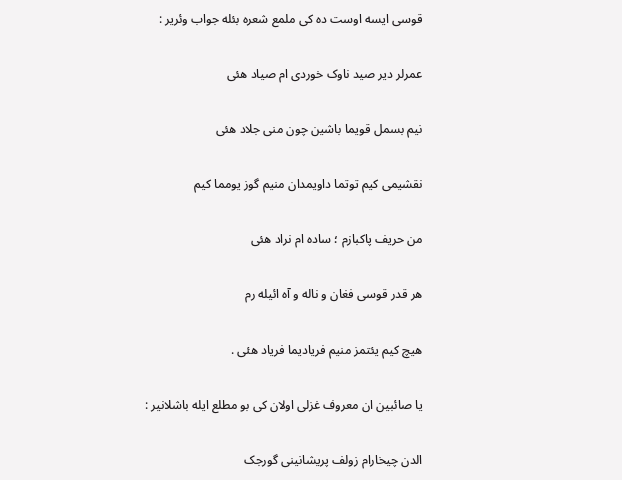قوسی ایسه اوست ده کی ملمع شعره بئله جواب وئریر :

عمرلر دیر صید ناوک خوردی ام صیاد هئی

نیم بسمل قویما باشین چون منی جلاد هئی

نقشیمی کیم توتما داویمدان منیم گوز یومما کیم

من حریف پاکبازم ؛ ساده ام نراد هئی

هر قدر قوسی فغان و ناله و آه ائیله رم

هیچ کیم یئتمز منیم فریادیما فریاد هئی .

یا صائبین ان معروف غزلی اولان کی بو مطلع ایله باشلانیر :

الدن چیخارام زولف پریشانینی گورجک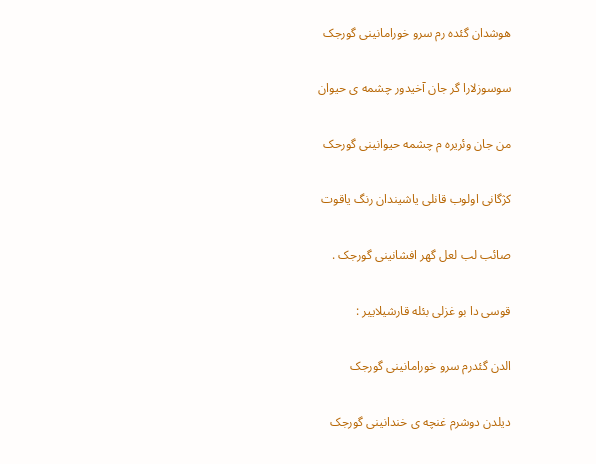هوشدان گئده رم سرو خورامانینی گورجک

سوسوزلارا گر جان آخیدور چشمه ی حیوان

من جان وئریره م چشمه حیوانینی گورحک

کژگانی اولوب قانلی یاشیندان رنگ یاقوت

صائب لب لعل گهر افشانینی گورجک .

قوسی دا بو غزلی بئله قارشیلاییر :

الدن گئدرم سرو خورامانینی گورجک

دیلدن دوشرم غنچه ی خندانینی گورجک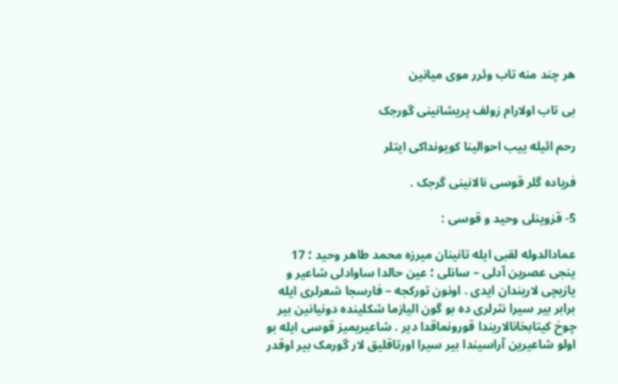هر چند منه تاب وئرر موی میانین

بی تاب اولارام زولف پریشانینی گورجک

رحم ائیله ییب احوالینا کویونداکی ایتلر

فریاده گلر قوسی نالانینی گرجک .

5- قزوینلی وحید و قوسی :

عمادالدوله لقبی ایله تانینان میرزه محمد طاهر وحید ؛ 17 ینجی عصرین آدلی – سانلی ؛ عین حالدا ساوادلی شاعیر و یازیچی لاریندان ایدی . اونون تورکجه – فارسجا شعرلری ایله برابر بیر سیرا نثرلری ده بو گون الیازما شکلینده دونیانین بیر چوخ کیتابخانالاریندا قورونماقدا دیر . شاعیریمیز قوسی ایله بو اولو شاعیرین آراسیندا بیر سیرا اورتاقلیق لار گورمک بیر اوقدر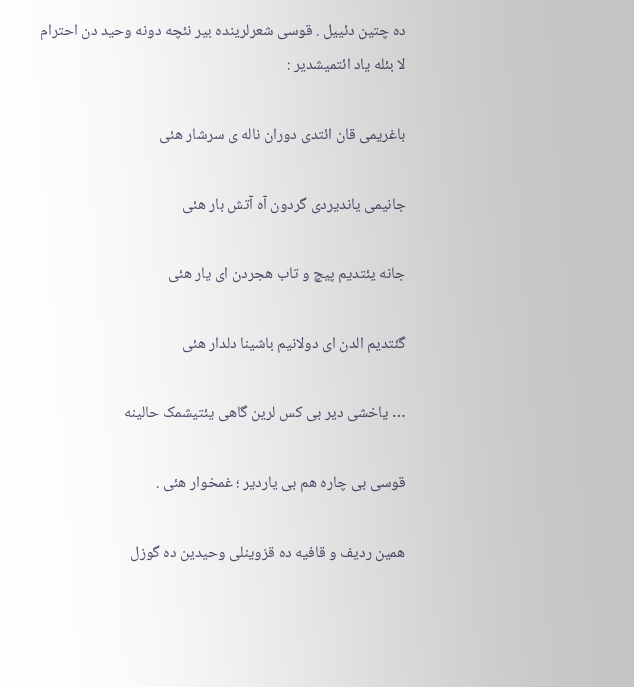ده چتین دئییل . قوسی شعرلرینده بیر نئچه دونه وحید دن احترام لا بئله یاد ائتمیشدیر :

باغریمی قان ائتدی دوران ناله ی سرشار هئی

جانیمی یاندیردی گردون آه آتش بار هئی

جانه یئتدیم پیچ و تاب هجردن ای یار هئی

گئتدیم الدن ای دولانیم باشینا دلدار هئی

… یاخشی دیر بی کس لرین گاهی یئتیشمک حالینه

قوسی بی چاره هم بی یاردیر ؛ غمخوار هئی .

همین ردیف و قافیه ده قزوینلی وحیدین ده گوزل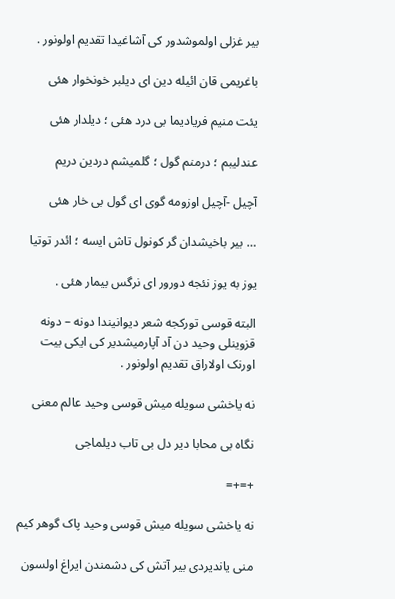بیر غزلی اولموشدور کی آشاغیدا تقدیم اولونور .

باغریمی قان ائیله دین ای دیلبر خونخوار هئی

یئت منیم فریادیما بی درد هئی ؛ دیلدار هئی

عندلیبم ؛ درمنم گول ؛ گلمیشم دردین دریم

آچیل -آچیل اوزومه گوی ای گول بی خار هئی

… بیر باخیشدان گر کونول تاش ایسه ؛ ائدر توتیا

یوز به یوز نئجه دورور ای نرگس بیمار هئی .

البته قوسی تورکجه شعر دیوانیندا دونه – دونه قزوینلی وحید دن آد آپارمیشدیر کی ایکی بیت اورنک اولاراق تقدیم اولونور .

نه یاخشی سویله میش قوسی وحید عالم معنی

نگاه بی محابا دیر دل بی تاب دیلماجی

+=+=

نه یاخشی سویله میش قوسی وحید پاک گوهر کیم

منی یاندیردی بیر آتش کی دشمندن ایراغ اولسون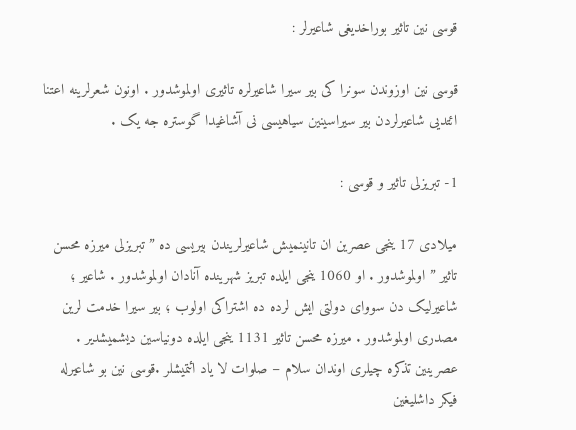قوسی نین تاثیر بوراخدیغی شاعیرلر :

قوسی نین اوزوندن سونرا کی بیر سیرا شاعیرلره تاثیری اولموشدور . اونون شعرلرینه اعتنا ائتدیی شاعیرلردن بیر سیراسینین سیاهیسی نی آشاغیدا گوستره جه یک .

1- تبریزلی تاثیر و قوسی :

میلادی 17 ینجی عصرین ان تانینمیش شاعیرلریندن بیریسی ده ” تبریزلی میرزه محسن تاثیر ” اولموشدور . او 1060 ینجی ایلده تبریز شهرینده آنادان اولموشدور . شاعیر ؛ شاعیرلیک دن سووای دولتی ایش لرده ده اشتراکی اولوب ؛ بیر سیرا خدمت لرین مصدری اولموشدور . میرزه محسن تاثیر 1131 ینجی ایلده دونیاسین دیشمیشدیر . عصرینین تذکره چیلری اوندان سلام – صلوات لا یاد ائتمیشلر .قوسی نین بو شاعیرله فیکر داشلیغین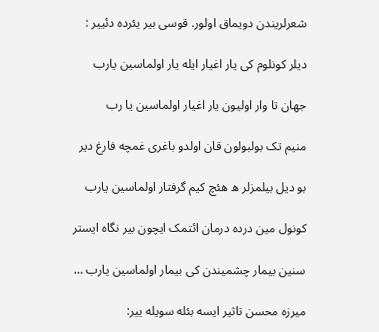شعرلریندن دویماق اولور. قوسی بیر یئرده دئییر :

دیلر کونلوم کی یار اغیار ایله یار اولماسین یارب

جهان تا وار اولیون یار اغیار اولماسین یا رب

منیم تک بولبولون قان اولدو باغری غمچه فارغ دیر

بو دیل بیلمزلر ه هئچ کیم گرفتار اولماسین یارب

کونول مین درده درمان ائتمک ایچون بیر نگاه ایستر

سنین بیمار چشمیندن کی بیمار اولماسین یارب …

میرزه محسن تاثیر ایسه بئله سویله ییر: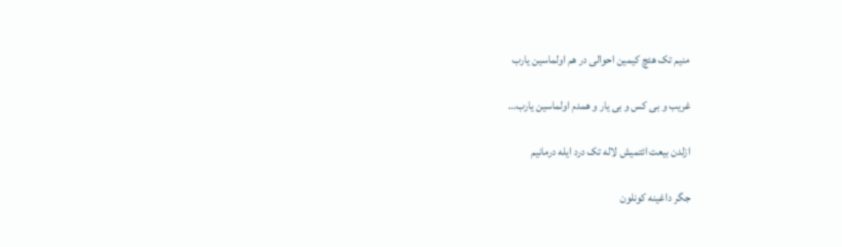منیم تک هئچ کیمین احوالی در هم اولماسین یارب

غریب و بی کس و بی یار و همدم اولماسین یارب…

ازلدن بیعت ائتمیش لاله تک درد ایله درمانیم

جگر داغینه کونلون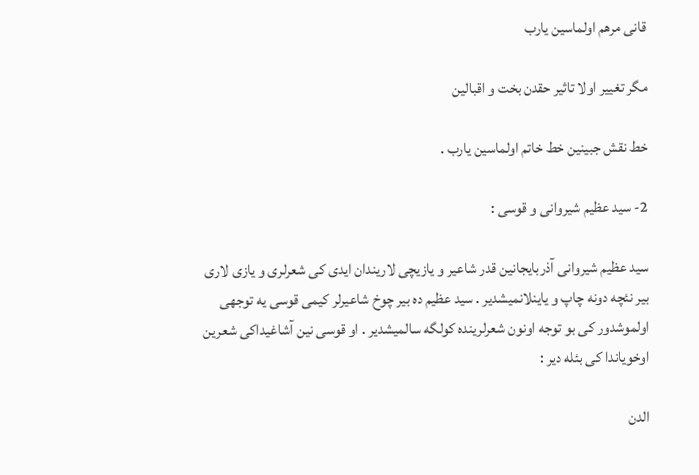قانی مرهم اولماسین یارب

مگر تغییر اولا تاثیر حقدن بخت و اقبالین

خط نقش جبینین خط خاتم اولماسین یارب .

2- سید عظیم شیروانی و قوسی :

سید عظیم شیروانی آذربایجانین قدر شاعیر و یازیچی لاریندان ایدی کی شعرلری و یازی لاری بیر نئچه دونه چاپ و یاینلانمیشدیر . سید عظیم ده بیر چوخ شاعیرلر کیمی قوسی یه توجهی اولموشدور کی بو توجه اونون شعرلرینده کولگه سالمیشدیر . او قوسی نین آشاغیداکی شعرین اوخویاندا کی بئله دیر :

الدن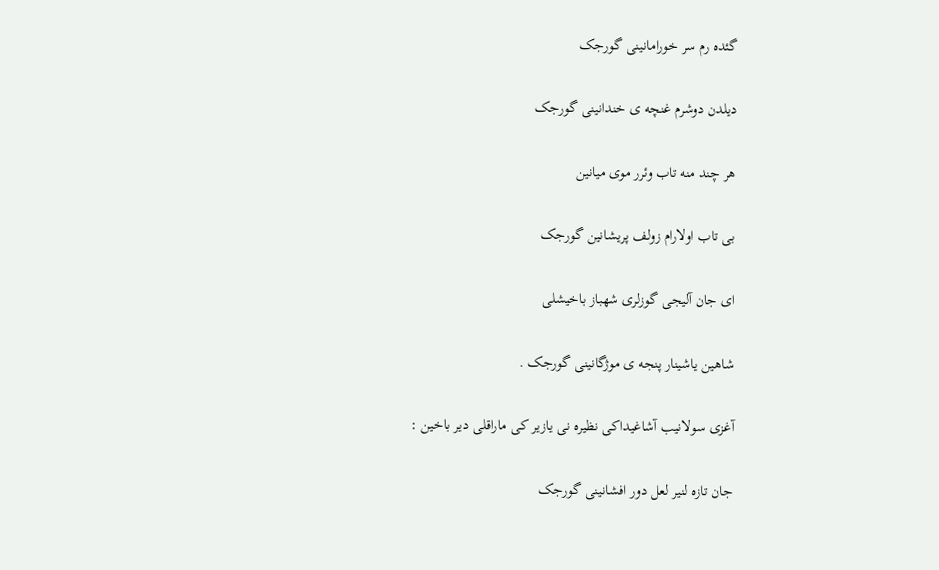گئده رم سر خورامانینی گورجک

دیلدن دوشرم غنچه ی خندانینی گورجک

هر چند منه تاب وئرر موی میانین

بی تاب اولارام زولف پریشانین گورجک

ای جان آلیجی گوزلری شهباز باخیشلی

شاهین یاشینار پنجه ی موژگانینی گورجک .

آغزی سولانیب آشاغیداکی نظیره نی یازیر کی ماراقلی دیر باخین :

جان تازه لنیر لعل دور افشانینی گورجک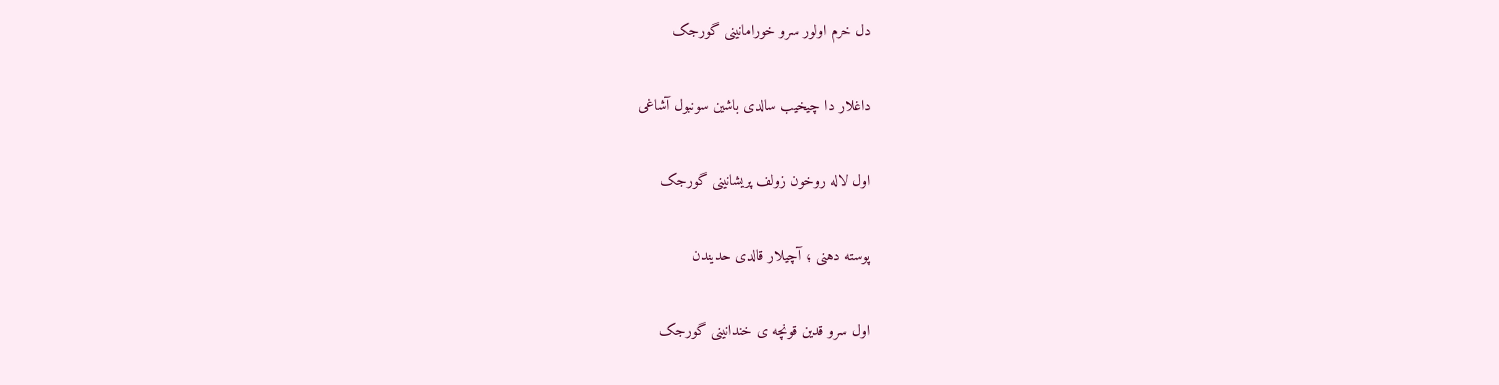دل خرم اولور سرو خورامانینی گورجک

داغلار دا چیخیب سالدی باشین سونبول آشاغی

اول لاله روخون زولف پریشانینی گورجک

پوسته دهنی ؛ آچیلار قالدی حدیندن

اول سرو قدین قونچه ی خندانینی گورجک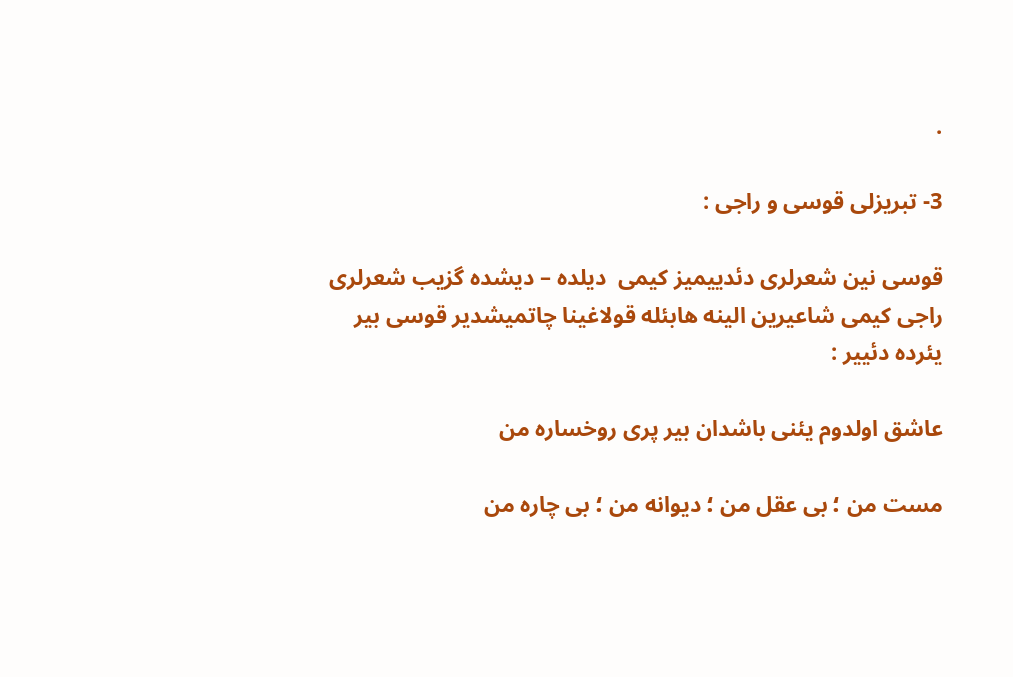.

3- تبریزلی قوسی و راجی :

قوسی نین شعرلری دئدییمیز کیمی  دیلده – دیشده گزیب شعرلری راجی کیمی شاعیرین الینه هابئله قولاغینا چاتمیشدیر قوسی بیر یئرده دئییر :

عاشق اولدوم یئنی باشدان بیر پری روخساره من

مست من ؛ بی عقل من ؛ دیوانه من ؛ بی چاره من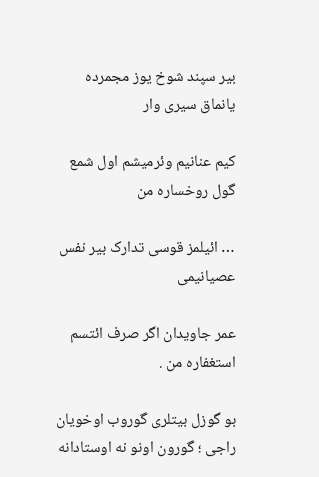بیر سپند شوخ یوز مجمرده یانماق سیری وار

کیم عنانیم وئرمیشم اول شمع گول روخساره من

… ائیلمز قوسی تدارک بیر نفس عصیانیمی

عمر جاویدان اگر صرف ائتسم استغفاره من .

بو گوزل بیتلری گوروب اوخویان راجی ؛ گورون اونو نه اوستادانه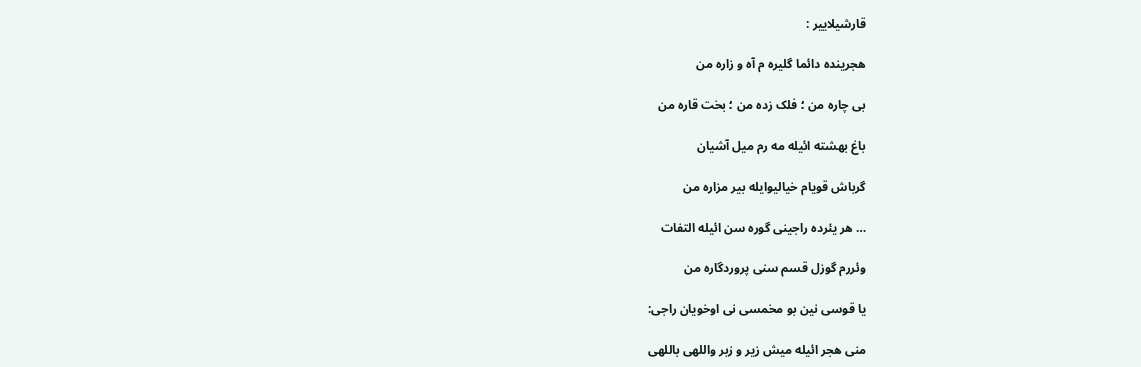قارشیلاییر :

هجرینده دائما گلیره م آه و زاره من

بی چاره من ؛ فلک زده من ؛ بخت قاره من

باغ بهشته ائیله مه رم میل آشیان

گرباش قویام خیالیوایله بیر مزاره من

… هر یئرده راجینی گوره سن ائیله التفات

وئررم گوزل قسم سنی پروردگاره من

یا قوسی نین بو مخمسی نی اوخویان راجی:

منی هجر ائیله میش زیر و زبر واللهی باللهی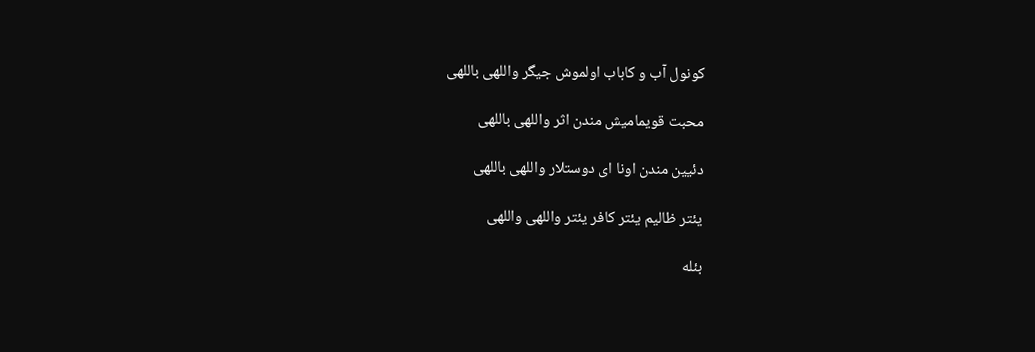کونول آب و کاباب اولموش جیگر واللهی باللهی

محبت قویمامیش مندن اثر واللهی باللهی

دئیین مندن اونا ای دوستلار واللهی باللهی

یئتر ظالیم یئتر کافر یئتر واللهی واللهی

بئله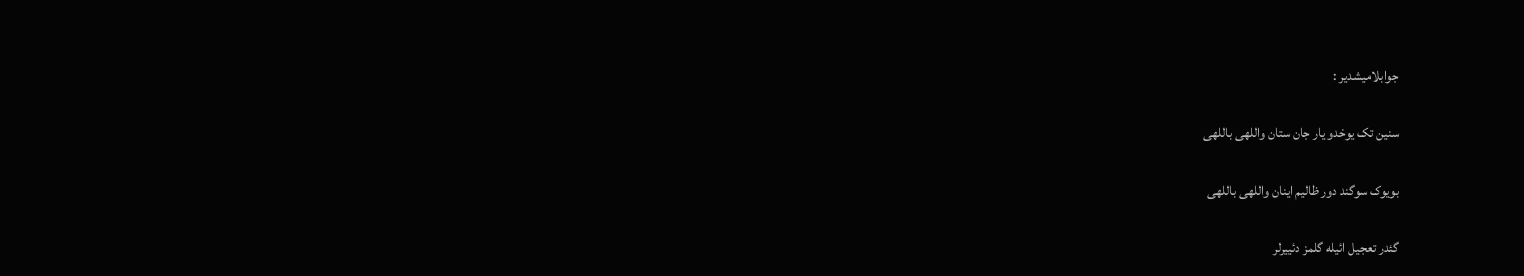جوابلامیشدیر :

سنین تک یوخدو یار جان ستان واللهی باللهی

بویوک سوگند دور ظالیم اینان واللهی باللهی

گئدر تعجیل ائیله گلمز دئییرلر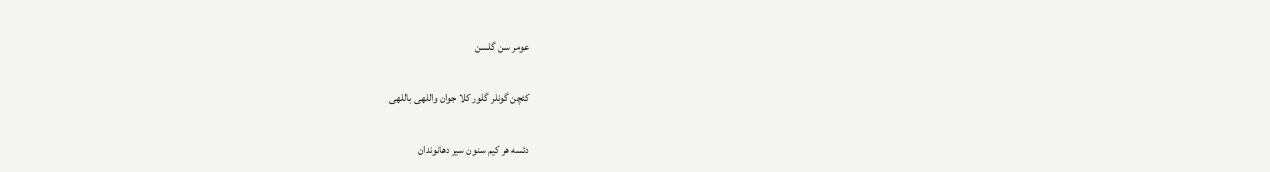عومر سن گلسن

کئچن گونلر گلور کلا جوان واللهی باللهی

دئسه هر کیم سنون سیر دهانوندان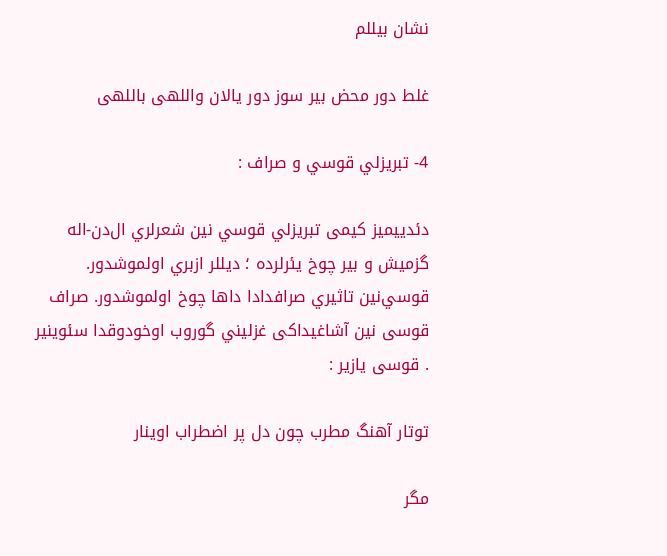نشان بیللم

غلط دور محض بیر سوز دور یالان واللهی باللهی

4- تبريزلي‌ قوسي‌ و صراف‌ :

دئدییمیز کیمی تبريزلي‌ قوسي نین‌ شعرلري‌ ال‌دن‌-اله‌ گزميش‌ و بير چوخ‌ يئرلرده ؛ ‌ديللر ازبري‌ اولموشدور. قوسي‌نين‌ تاثيري‌ صرافدادا داها چوخ اولموشدور. صراف‌ قوسی نین‌ آشاغیداکی غزليني‌ گوروب‌ اوخودوقدا سئوینیر . قوسی یازیر :

توتار آهنگ مطرب چون دل پر اضطراب اوینار

مگر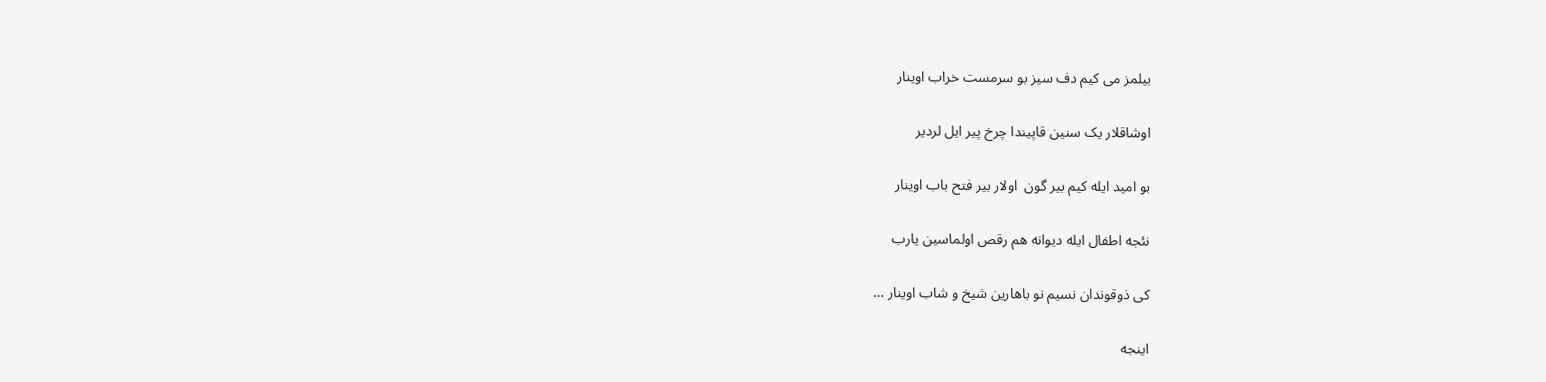بیلمز می کیم دف سیز بو سرمست خراب اوینار

اوشاقلار یک سنین قاپیندا چرخ پیر ایل لردیر

بو امید ایله کیم بیر گون  اولار بیر فتح باب اوینار

نئجه اطفال ایله دیوانه هم رقص اولماسین یارب

کی ذوقوندان نسیم نو باهارین شیخ و شاب اوینار …

اینجه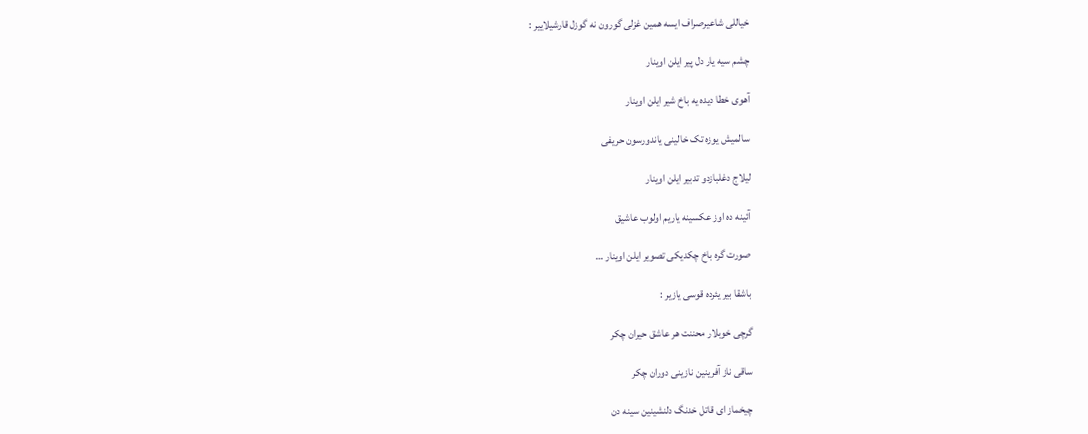خیاللی شاعیرصراف ایسه همین غزلی گورون نه گوزل قارشیلاییر :

چشم سیه یار دل پیر ایلن اوینار

آهوی خطا دیده یه باخ شیر ایلن اوینار

سالمیش یوزه تک خالینی یاندورسون حریفی

لیلاج دغلبازدو تدبیر ایلن اوینار

آئینه ده اوز عکسینه یاریم اولوب عاشیق

صورت گره باخ چکدیکی تصویر ایلن اوینار …

باشقا بیر یئرده قوسی یازیر :

گرچی خوبلار محننت هر عاشق حیران چکر

ساقی ناز آفرینین نازینی دوران چکر

چیخماز ای قاتل خدنگ دلنشینین سینه دن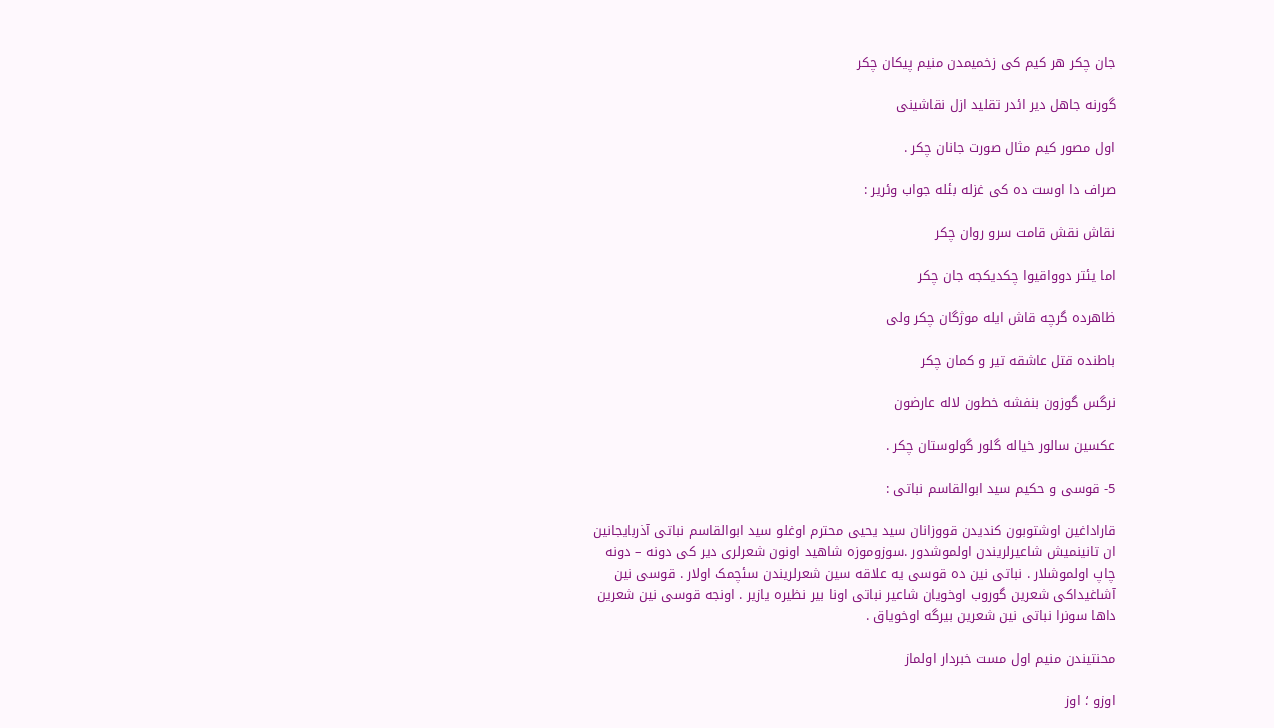جان چکر هر کیم کی زخمیمدن منیم پیکان چکر

گورنه جاهل دیر ائدر تقلید ازل نقاشینی

اول مصور کیم مثال صورت جانان چکر .

صراف دا اوست ده کی غزله بئله جواب وئریر :

نقاش نقش قامت سرو روان چکر

اما یئتر دوواقیوا چکدیکجه جان چکر

ظاهرده گرچه قاش ایله موژگان چکر ولی

باطنده قتل عاشقه تیر و کمان چکر

نرگس گوزون بنفشه خطون لاله عارضون

عکسین سالور خیاله گلور گولوستان چکر .

5- قوسی و حکیم سید ابوالقاسم نباتی :

قاراداغین اوشتوبون کندیدن قووزانان سید یحیی محترم اوغلو سید ابوالقاسم نباتی آذربایجانین ان تانینمیش شاعیرلریندن اولموشدور .سوزوموزه شاهید اونون شعرلری دیر کی دونه – دونه چاپ اولموشلار . نباتی نین ده قوسی یه علاقه سین شعرلریندن سئچمک اولار . قوسی نین آشاغیداکی شعرین گوروب اوخویان شاعیر نباتی اونا بیر نظیره یازیر . اونجه قوسی نین شعرین داها سونرا نباتی نین شعرین بیرگه اوخویاق .

محنتیندن منیم اول مست خبردار اولماز

اوزو ؛ اوز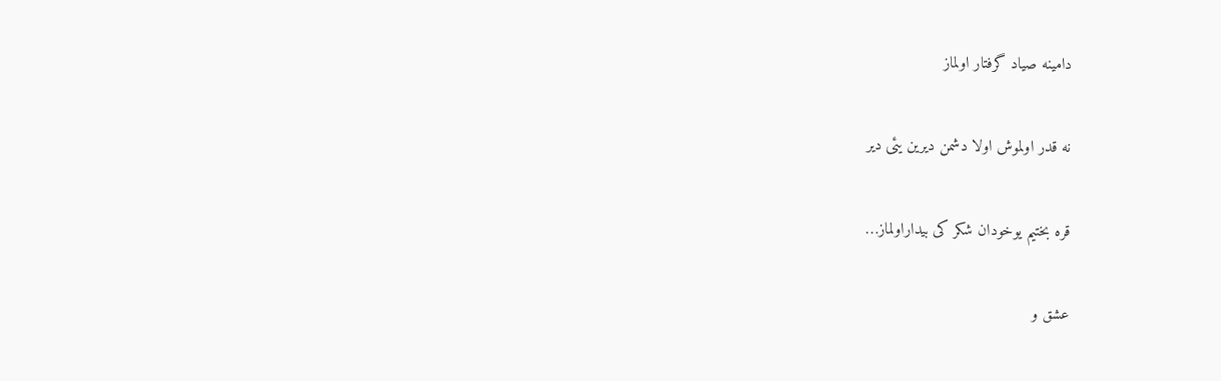دامینه صیاد گرفتار اولماز

نه قدر اولموش اولا دشمن دیرین یئی دیر

قره بختیم یوخودان شکر کی بیداراولماز…

عشق و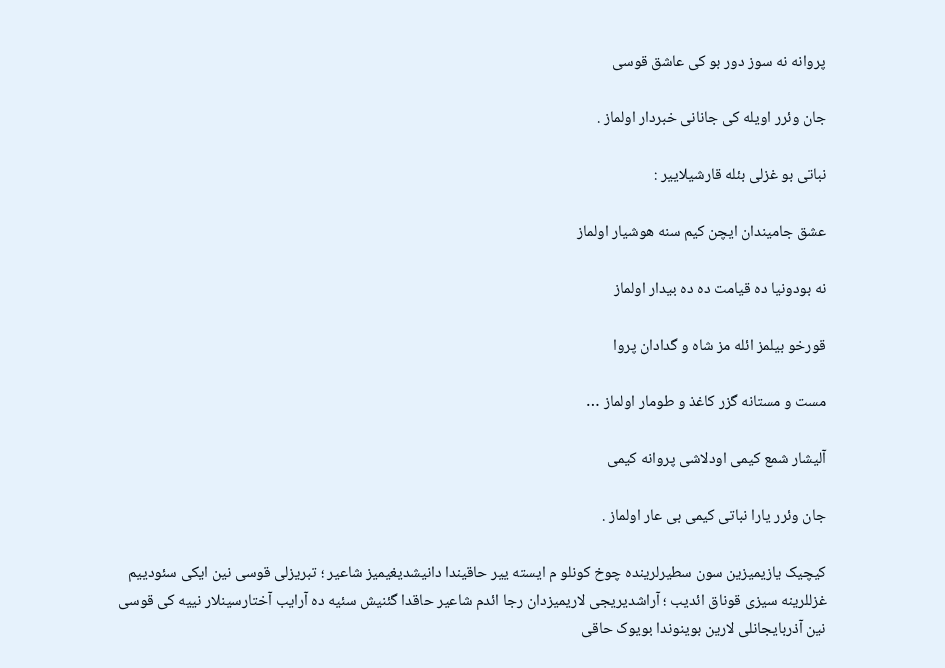پروانه نه سوز دور بو کی عاشق قوسی

جان وئرر اویله کی جانانی خبردار اولماز .

نباتی بو غزلی بئله قارشیلاییر :

عشق جامیندان ایچن کیم سنه هوشیار اولماز

نه بودونیا ده قیامت ده ده بیدار اولماز

قورخو بیلمز ائله مز شاه و گدادان پروا

مست و مستانه گزر کاغذ و طومار اولماز …

آلیشار شمع کیمی اودلاشی پروانه کیمی

جان وئرر یارا نباتی کیمی بی عار اولماز .

کیچیک یازیمیزین سون سطیرلرینده چوخ کونلو م ایسته ییر حاقیندا دانیشدیغیمیز شاعیر ؛ تبریزلی قوسی نین ایکی سئودییم غزللرینه سیزی قوناق ائدیب ؛ آراشدیریجی لاریمیزدان رجا ائدم شاعیر حاقدا گئنیش سئیه ده آرایب آختارسینلار نییه کی قوسی نین آذربایجانلی لارین بوینوندا بویوک حاقی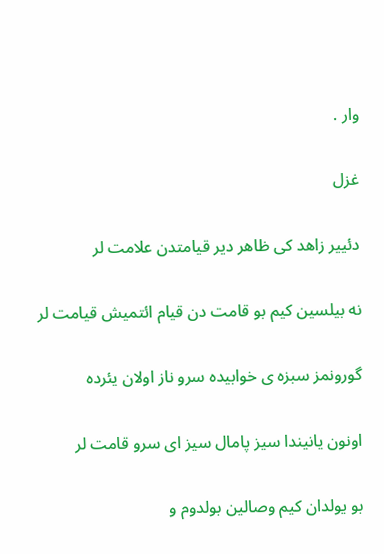وار .

غزل

دئییر زاهد کی ظاهر دیر قیامتدن علامت لر

نه بیلسین کیم بو قامت دن قیام ائتمیش قیامت لر

گورونمز سبزه ی خوابیده سرو ناز اولان یئرده

اونون یانیندا سیز پامال سیز ای سرو قامت لر

بو یولدان کیم وصالین بولدوم و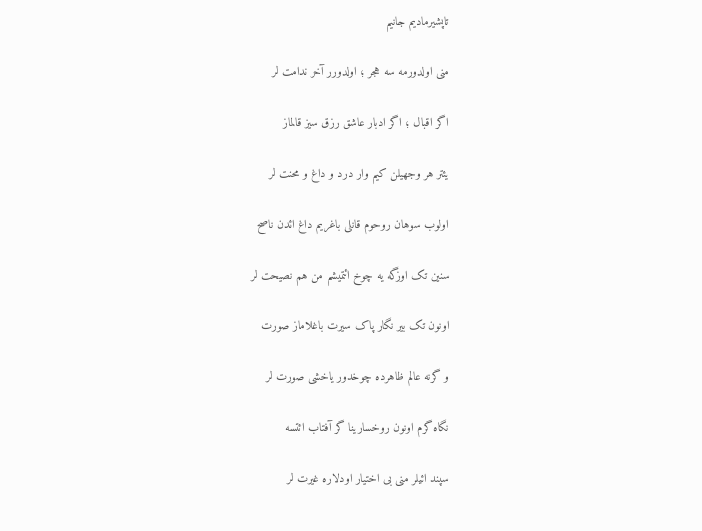تاپشیرمادیم جانیم

منی اولدورمه سه هجر ؛ اولدورر آخر ندامت لر

اگر اقبال ؛ اگر ادبار عاشق رزق سیز قالماز

یئتر هر وجهیلن کیم وار درد و داغ و محنت لر

اولوب سوهان روحوم قانلی باغریم داغ ائدن ناصح

سنین تک اوزگه یه چوخ ائتمیشم من هم نصیحت لر

اونون تک بیر نگار پاک سیرت باغلاماز صورت

و گرنه عالم ظاهرده چوخدور یاخشی صورت لر

نگاه گرم اونون روخسارینا گر آفتاب ائتسه

سپند ائیلر منی بی اختیار اودلاره غیرت لر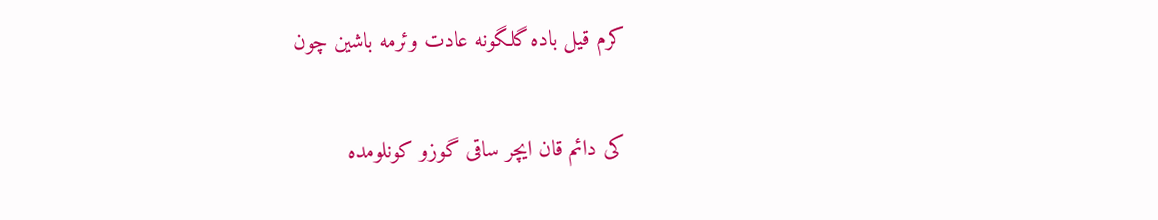کرم قیل باده گلگونه عادت وئرمه باشین چون

کی دائم قان ایچر ساقی گوزو کونلومده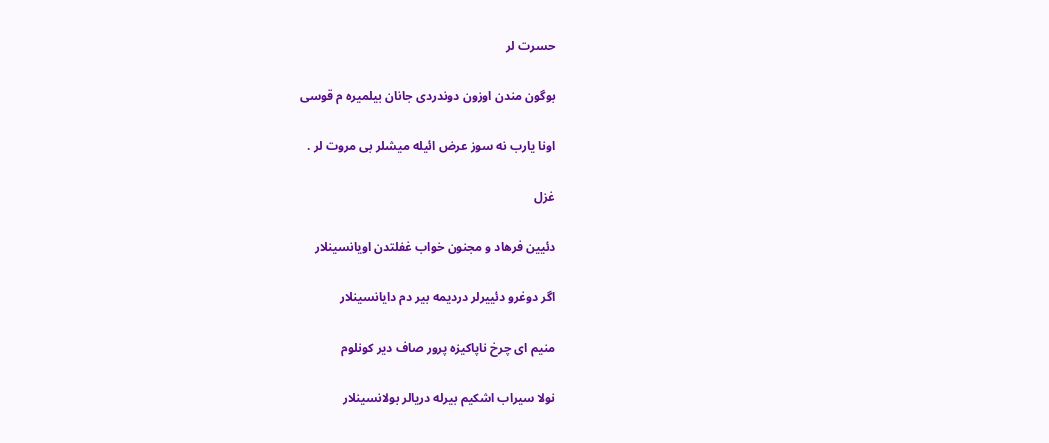حسرت لر

بوگون مندن اوزون دوندردی جانان بیلمیره م قوسی

اونا یارب نه سوز عرض ائیله میشلر بی مروت لر .

غزل

دئیین فرهاد و مجنون خواب غفلتدن اویانسینلار

اگر دوغرو دئییرلر دردیمه بیر دم دایانسینلار

منیم ای چرخ ناپاکیزه پرور صاف دیر کونلوم

نولا سیراب اشکیم بیرله دریالر بولانسینلار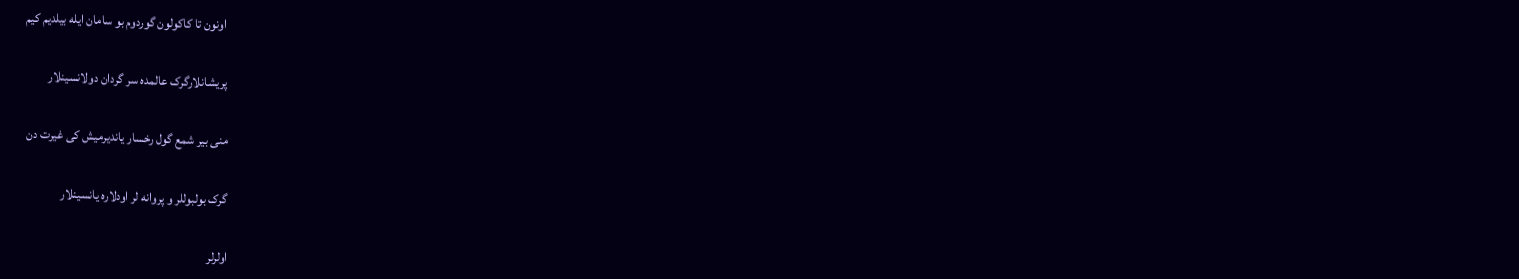اونون تا کاکولون گوردوم بو سامان ایله بیلدیم کیم

پریشانلارگرک عالمده سر گردان دولانسینلار

منی بیر شمع گول رخسار یاندیرمیش کی غیرت دن

گرک بولبوللر و پروانه لر اودلاره یانسینلار

اولرلر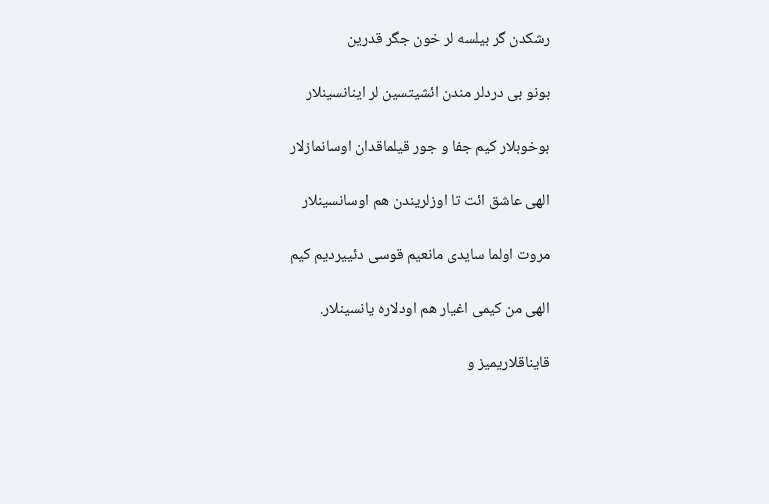رشکدن گر بیلسه لر خون جگر قدرین

بونو بی دردلر مندن ائشیتسین لر اینانسینلار

بوخوبلار کیم جفا و جور قیلماقدان اوسانمازلار

الهی عاشق ائت تا اوزلریندن هم اوسانسینلار

مروت اولما سایدی مانعیم قوسی دئییردیم کیم

الهی من کیمی اغیار هم اودلاره یانسینلار.

قایناقلاریمیز و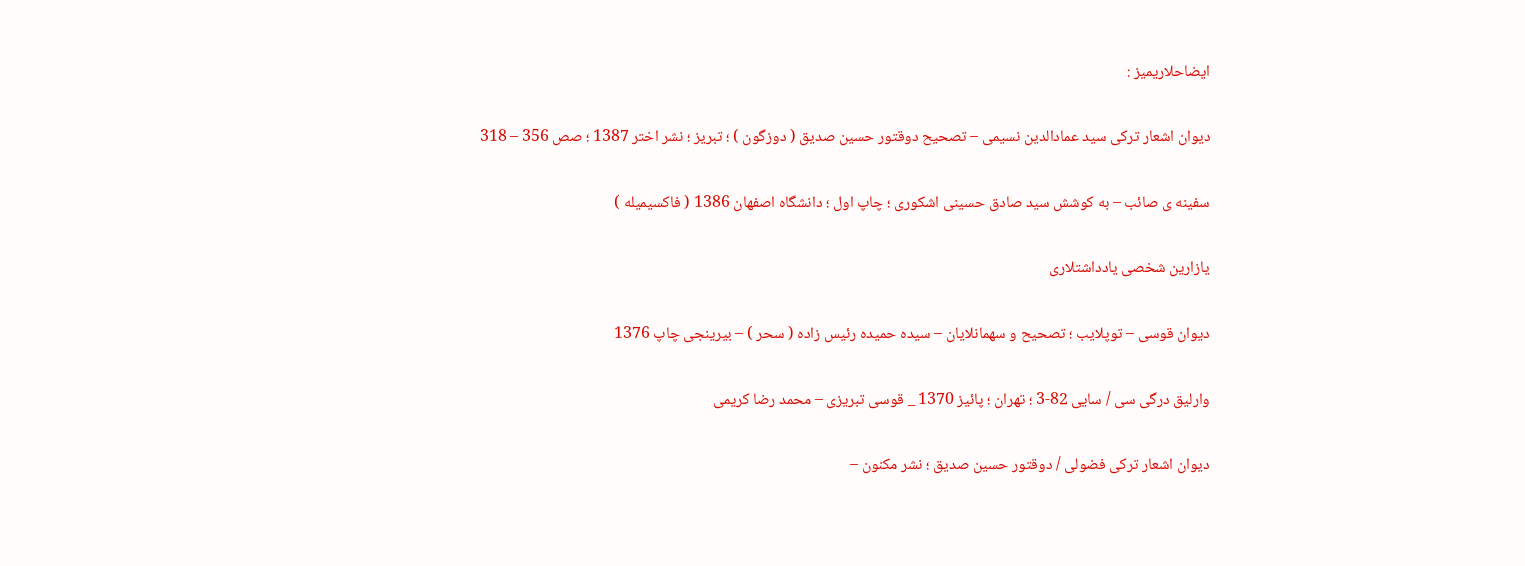ایضاحلاریمیز :

دیوان اشعار ترکی سید عمادالدین نسیمی – تصحیح دوقتور حسین صدیق ( دوزگون ) ؛ تبریز ؛ نشر اختر 1387 ؛ صص 356 – 318

سفینه ی صائب – به کوشش سید صادق حسینی اشکوری ؛ چاپ اول ؛ دانشگاه اصفهان 1386 ( فاکسیمیله )

یازارین شخصی یادداشتلاری

دیوان قوسی – توپلایب ؛ تصحیح و سهمانلایان – سیده حمیده رئیس زاده ( سحر ) – بیرینجی چاپ 1376

وارلیق درگی سی / سایی 82-3 ؛ تهران ؛ پائیز 1370 _ قوسی تبریزی – محمد رضا کریمی

دیوان اشعار ترکی فضولی / دوقتور حسین صدیق ؛ نشر مکنون –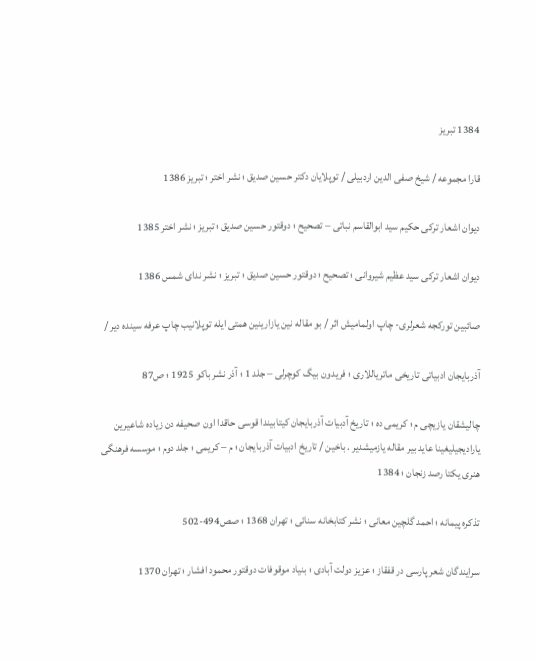1384 تبریز

قارا مجموعه / شیخ صفی الدین اردبیلی / توپلایان دکتر حسین صدیق ؛ نشر اختر ؛ تبریز 1386

دیوان اشعار ترکی حکیم سید ابوالقاسم نباتی – تصحیح ؛ دوقتور حسین صدیق ؛ تبریز ؛ نشر اختر 1385

دیوان اشعار ترکی سید عظیم شیروانی ؛ تصحیح ؛ دوقتور حسین صدیق ؛ تبریز ؛ نشر ندای شمس 1386

صائبین تورکجه شعرلری- چاپ اولمامیش اثر / بو مقاله نین یازارینین همتی ایله توپلانیب چاپ عرفه سینده دیر /

آذربایجان ادبیاتی تاریخی ماتریاللاری ؛ فریدون بیگ کوچرلی – جلد 1 ؛ آذر نشر باکو 1925 ؛ ص87

چالیشقان یازیچی م ؛ کریمی ده ؛ تاریخ آدبیات آذربایجان کیتابیندا قوسی حاقدا اون صحیفه دن زیاده شاعیرین یارادیجیلیغینا عاید بیر مقاله یازمیشدیر . باخین / تاریخ ادبیات آذربایجان ؛ م – کریمی ؛ جلد دوم ؛ موسسه فرهنگی  هنری یکتا رصد زنجان ؛ 1384

تذکره پیمانه ؛ احمد گلچین معانی ؛ نشر کتابخانه سنائی ؛ تهران 1368 ؛ صص494-502

سرایندگان شعر پارسی در قفقاز ؛ عزیز دولت آبادی ؛ بنیاد موقوفات دوقتور محمود افشار ؛ تهران 1370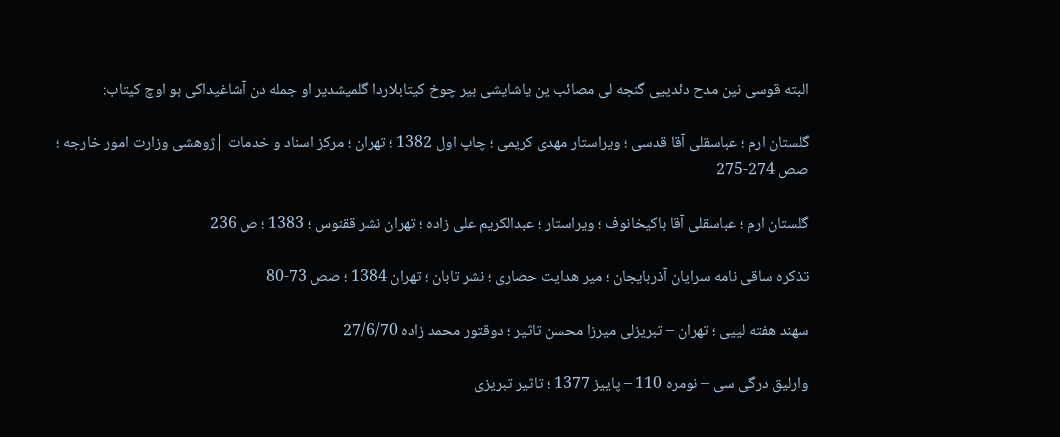البته قوسی نین مدح دئدییی گنجه لی مصائب ین یاشایشی بیر چوخ کیتابلاردا گلمیشدیر او جمله دن آشاغیداکی بو اوچ کیتاب:

گلستان ارم ؛ عباسقلی آقا قدسی ؛ ویراستار مهدی کریمی ؛ چاپ اول 1382 ؛ تهران ؛ مرکز اسناد و خدمات |ژوهشی وزارت امور خارجه ؛ صص 274-275

گلستان ارم ؛ عباسقلی آقا باکیخانوف ؛ ویراستار ؛ عبدالکریم علی زاده ؛ تهران نشر ققنوس ؛ 1383 ؛ ص 236

تذکره ساقی نامه سرایان آذربایجان ؛ میر هدایت حصاری ؛ نشر تابان ؛ تهران 1384 ؛ صص 73-80

سهند هفته لییی ؛ تهران – تبریزلی میرزا محسن تاثیر ؛ دوقتور محمد زاده 27/6/70

وارلیق درگی سی – نومره 110 – پاییز 1377 ؛ تاثیر تبریزی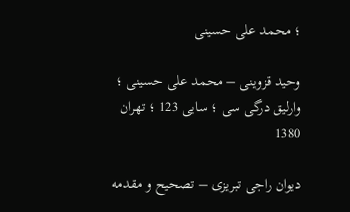؛ محمد علی حسینی

وحید قزوینی – محمد علی حسینی ؛ وارلیق درگی سی ؛ سایی 123 ؛ تهران 1380

دیوان راجی تبریزی – تصحیح و مقدمه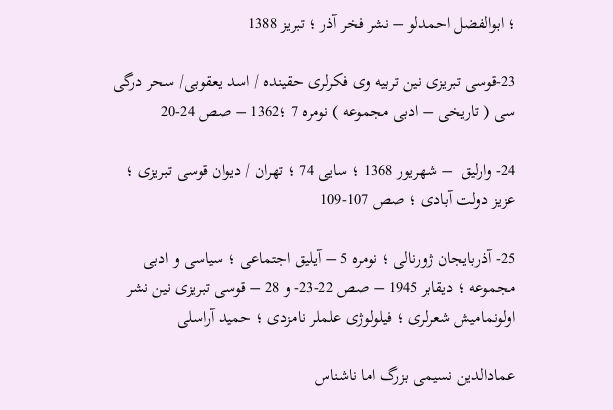؛ ابوالفضل احمدلو – نشر فخر آذر ؛ تبریز 1388

23-قوسی تبریزی نین تربیه وی فکرلری حقینده / اسد یعقوبی/ سحر درگی سی ( تاریخی – ادبی مجموعه ) نومره 7 ؛1362 – صص 24-20

24- وارلیق  – شهریور 1368 ؛ سایی 74 ؛ تهران / دیوان قوسی تبریزی ؛ عزیز دولت آبادی ؛ صص 107-109

25- آذربایجان ژورنالی ؛ نومره 5 – آیلیق اجتماعی ؛ سیاسی و ادبی مجموعه ؛ دیقابر 1945 – صص 22-23- و 28 – قوسی تبریزی نین نشر اولونمامیش شعرلری ؛ فیلولوژی علملر نامزدی ؛ حمید آراسلی

عمادالدین نسیمی بزرگ اما ناشناس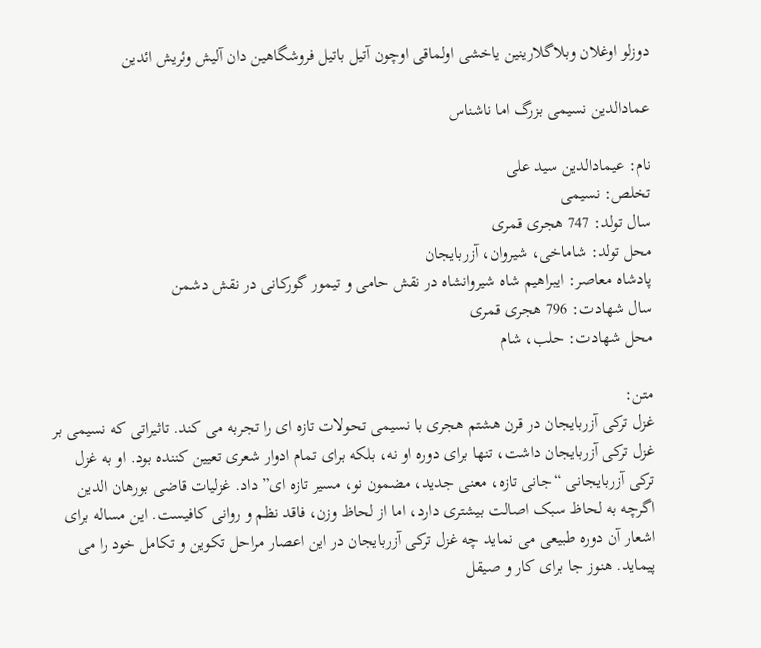دوزلو اوغلان وبلاگلارینین یاخشی اولماقی اوچون آتیل باتیل فروشگاهین دان آلیش وئریش ائدین

عمادالدین نسیمی بزرگ اما ناشناس

نام: عیمادالدین سید علی
تخلص: نسیمی
سال تولد: 747 هجری قمری
محل تولد: شاماخی، شیروان، آزربایجان
پادشاه معاصر: ایبراهیم شاه شیروانشاه در نقش حامی و تیمور گورکانی در نقش دشمن
سال شهادت: 796 هجری قمری
محل شهادت: حلب، شام

متن:
غزل ترکی آزربایجان در قرن هشتم هجری با نسیمی تحولات تازه ای را تجربه می کند. تاثیراتی که نسیمی بر غزل ترکی آزربایجان داشت، تنها برای دوره او نه، بلکه برای تمام ادوار شعری تعیین کننده بود. او به غزل ترکی آزربایجانی “جانی تازه، معنی جدید، مضمون نو، مسیر تازه ای” داد. غزلیات قاضی بورهان الدین اگرچه به لحاظ سبک اصالت بیشتری دارد، اما از لحاظ وزن، فاقد نظم و روانی کافیست. این مساله برای اشعار آن دوره طبیعی می نماید چه غزل ترکی آزربایجان در این اعصار مراحل تکوین و تکامل خود را می پیماید. هنوز جا برای کار و صیقل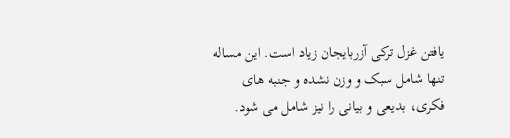یافتن غزل ترکی آزربایجان زیاد است. این مساله تنها شامل سبک و وزن نشده و جنبه های فکری، بدیعی و بیانی را نیز شامل می شود.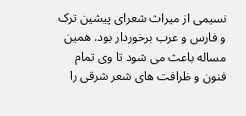نسیمی از میراث شعرای پیشین ترک و فارس و عرب برخوردار بود. همین مساله باعث می شود تا وی تمام فنون و ظرافت های شعر شرقی را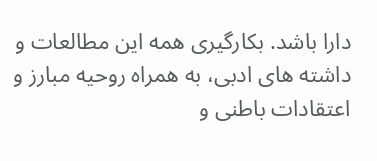دارا باشد. بکارگیری همه این مطالعات و داشته های ادبی، به همراه روحیه مبارز و اعتقادات باطنی و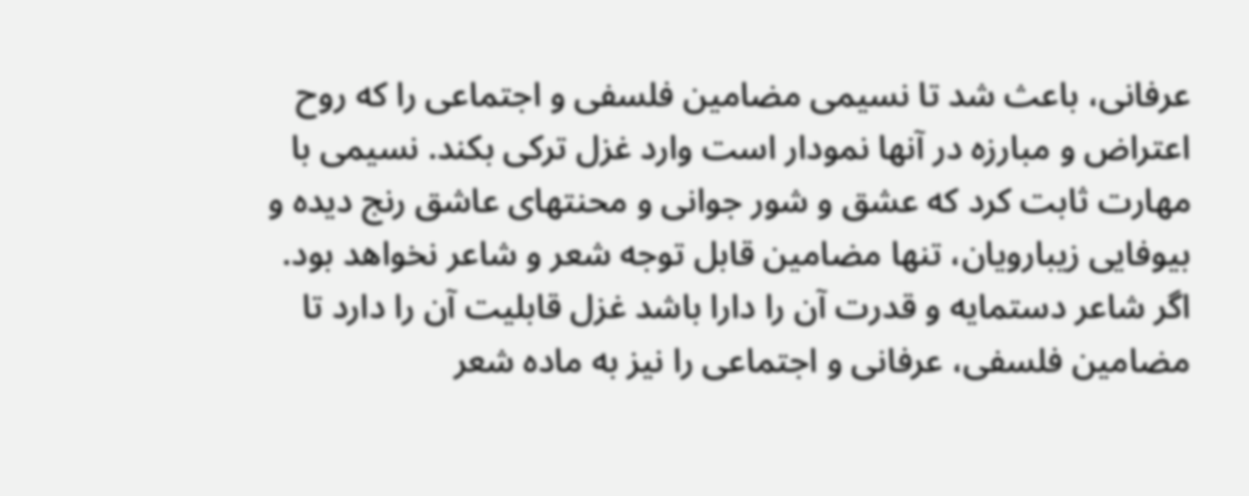عرفانی، باعث شد تا نسیمی مضامین فلسفی و اجتماعی را که روح اعتراض و مبارزه در آنها نمودار است وارد غزل ترکی بکند. نسیمی با مهارت ثابت کرد که عشق و شور جوانی و محنتهای عاشق رنج دیده و بیوفایی زیبارویان، تنها مضامین قابل توجه شعر و شاعر نخواهد بود. اگر شاعر دستمایه و قدرت آن را دارا باشد غزل قابلیت آن را دارد تا مضامین فلسفی، عرفانی و اجتماعی را نیز به ماده شعر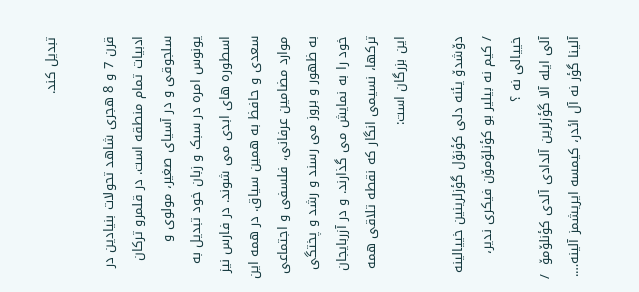تبدیل کند.

قرن 7 و 8 هجری شاهد تحولات بنیادین در ادبیات تمام منطقه است. در قلمرو ترکان سلجوقی و در آسیای صغیر، مولوی و یونوس امره در سبک و زبان خود تبدیل به اسطوره های ابدی می شوند. در فارس نیز سعدی و حافظ به همین سیاق. در همه این موارد مضامین عرفانی، فلسفی و اجتماعی به ظهور و بروز می رسند و رشد و پختگی خود را به نمایش می گذارند. و در آزربایجان ترکها، نسیمی انگار که نقطه تلاقی همه این بزرگان است:

دۆشدۆ یئنه دلی کؤنۆل گؤزلرینین خییالینه / کیم نه بیلیر بو کؤنلۆمۆن فیکری ندیر، خییالی نه ؟
آلی ایله آلا گؤزلرین آلدادی آلدی کؤنلۆمۆ  /  آلینا گؤر نه آل ائدر، کیمسه ایریشمز آلینه….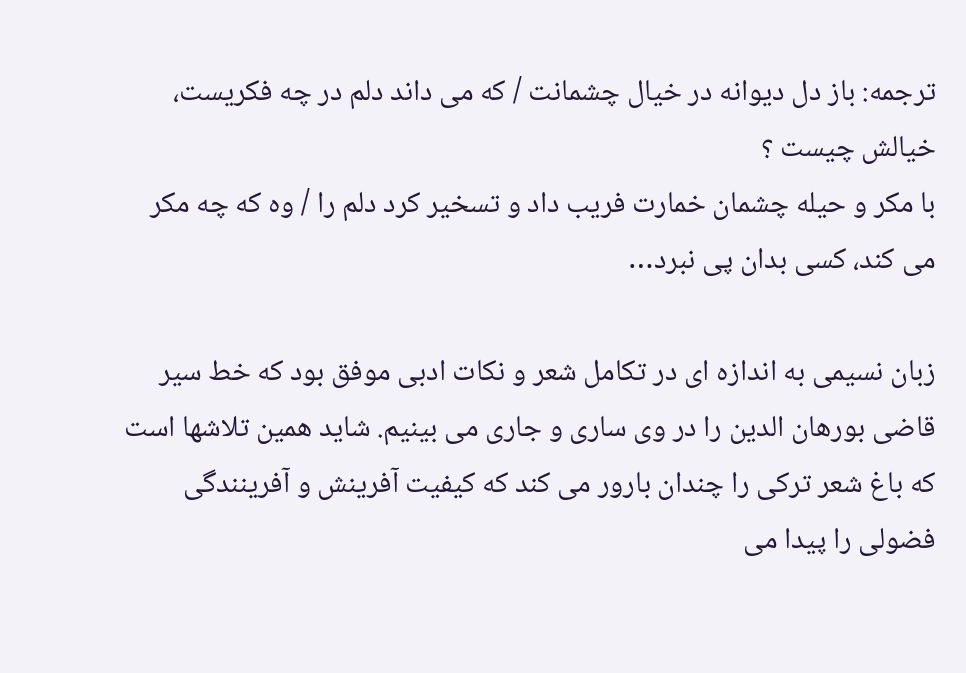ترجمه: باز دل دیوانه در خیال چشمانت / که می داند دلم در چه فکریست، خیالش چیست ؟
با مکر و حیله چشمان خمارت فریب داد و تسخیر کرد دلم را / وه که چه مکر می کند، کسی بدان پی نبرد…

زبان نسیمی به اندازه ای در تکامل شعر و نکات ادبی موفق بود که خط سیر قاضی بورهان الدین را در وی ساری و جاری می بینیم. شاید همین تلاشها است که باغ شعر ترکی را چندان بارور می کند که کیفیت آفرینش و آفرینندگی فضولی را پیدا می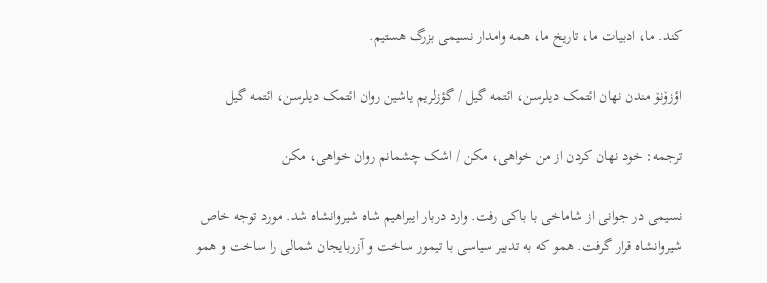کند. ما، ادبیات ما، تاریخ ما، همه وامدار نسیمی بزرگ هستیم.

اؤزۆنۆ مندن نهان ائتمک دیلرسن، ائتمه گیل / گؤزلریم یاشین روان ائتمک دیلرسن، ائتمه گیل

ترجمه: خود نهان کردن از من خواهی، مکن / اشک چشمانم روان خواهی، مکن

نسیمی در جوانی از شاماخی با باکی رفت. وارد دربار ایبراهیم شاه شیروانشاه شد. مورد توجه خاص شیروانشاه قرار گرفت. همو که به تدبیر سیاسی با تیمور ساخت و آزربایجان شمالی را ساخت و همو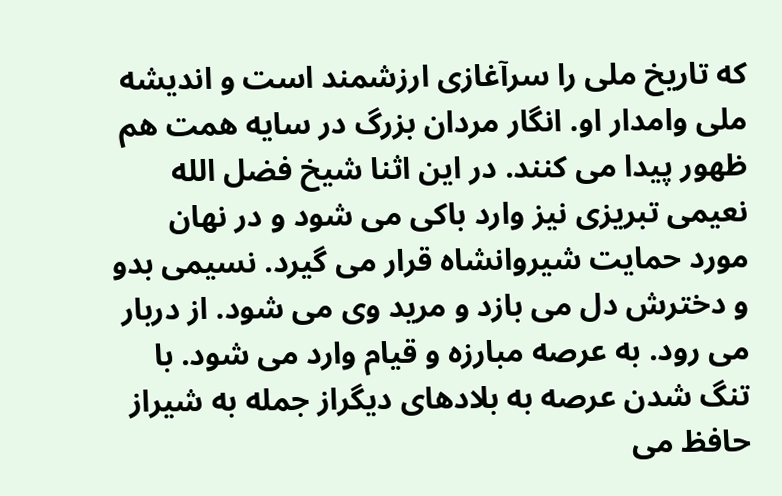که تاریخ ملی را سرآغازی ارزشمند است و اندیشه ملی وامدار او. انگار مردان بزرگ در سایه همت هم ظهور پیدا می کنند. در این اثنا شیخ فضل الله نعیمی تبریزی نیز وارد باکی می شود و در نهان مورد حمایت شیروانشاه قرار می گیرد. نسیمی بدو و دخترش دل می بازد و مرید وی می شود. از دربار می رود. به عرصه مبارزه و قیام وارد می شود. با تنگ شدن عرصه به بلادهای دیگراز جمله به شیراز حافظ می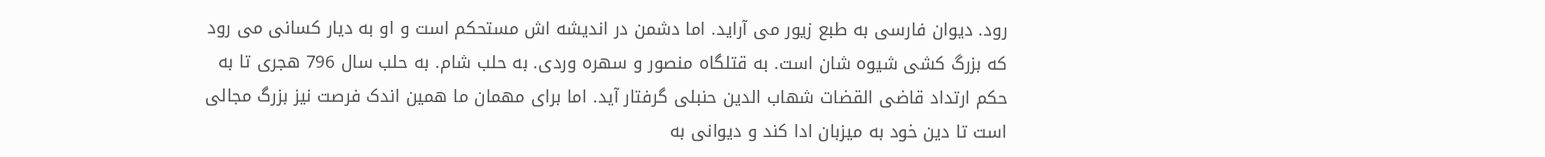رود. دیوان فارسی به طبع زیور می آراید. اما دشمن در اندیشه اش مستحکم است و او به دیار کسانی می رود که بزرگ کشی شیوه شان است. به قتلگاه منصور و سهره وردی. به حلب شام. به حلب سال 796 هجری تا به حکم ارتداد قاضی القضات شهاب الدین حنبلی گرفتار آید. اما برای مهمان ما همین اندک فرصت نیز بزرگ مجالی است تا دین خود به میزبان ادا کند و دیوانی به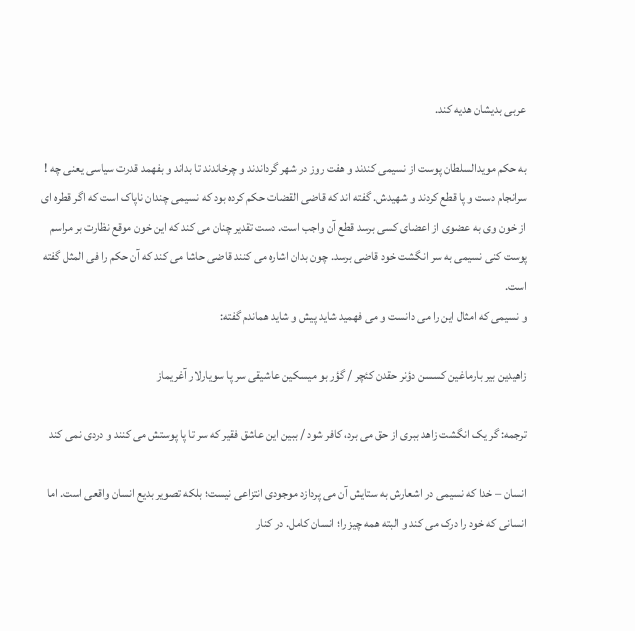عربی بدیشان هدیه کند.

به حکم مویدالسلطان پوست از نسیمی کندند و هفت روز در شهر گرداندند و چرخاندند تا بداند و بفهمد قدرت سیاسی یعنی چه ! سرانجام دست و پا قطع کردند و شهیدش. گفته اند که قاضی القضات حکم کرده بود که نسیمی چندان ناپاک است که اگر قطره ای از خون وی به عضوی از اعضای کسی برسد قطع آن واجب است. دست تقدیر چنان می کند که این خون موقع نظارت بر مراسم پوست کنی نسیمی به سر انگشت خود قاضی برسد. چون بدان اشاره می کنند قاضی حاشا می کند که آن حکم را فی المثل گفته است.
و نسیمی که امثال این را می دانست و می فهمید شاید پیش و شاید هماندم گفته:

زاهیدین بیر بارماغین کسسن دؤنر حقدن کئچر / گؤر بو میسکین عاشیقی سر پا سویارلار آغریماز

ترجمه: گر یک انگشت زاهد ببری از حق می برد، کافر شود / ببین این عاشق فقیر که سر تا پا پوستش می کنند و دردی نمی کند

انسان – خدا که نسیمی در اشعارش به ستایش آن می پردازد موجودی انتزاعی نیست؛ بلکه تصویر بدیع انسان واقعی است. اما انسانی که خود را درک می کند و البته همه چیز را؛ انسان کامل. در کنار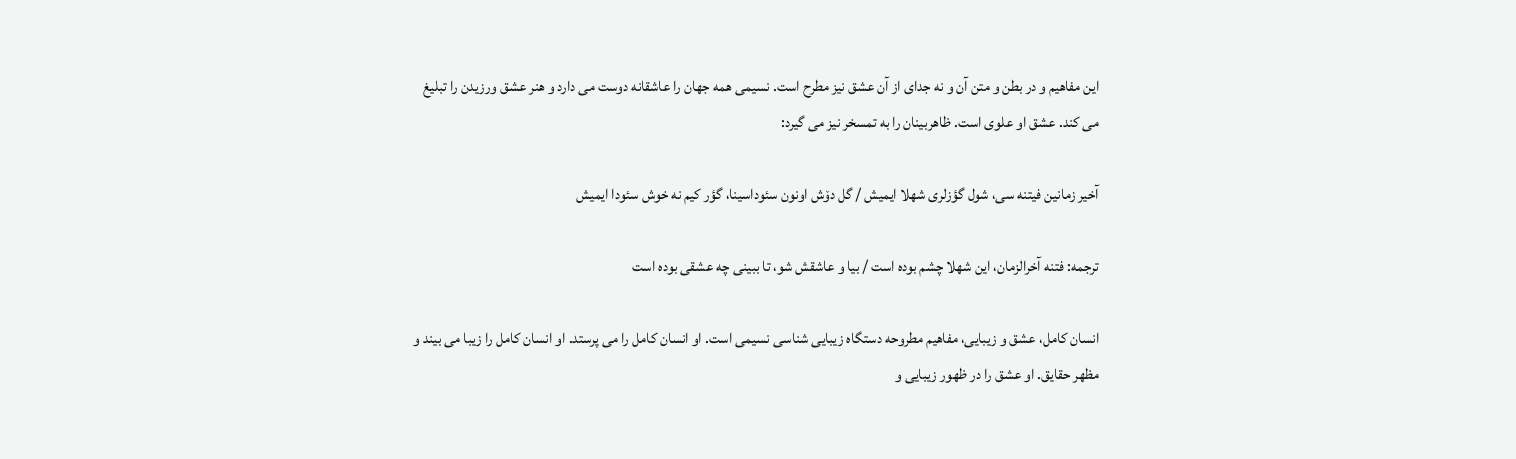این مفاهیم و در بطن و متن آن و نه جدای از آن عشق نیز مطرح است. نسیمی همه جهان را عاشقانه دوست می دارد و هنر عشق ورزیدن را تبلیغ می کند. عشق او علوی است. ظاهربینان را به تمسخر نیز می گیرد:

آخیر زمانین فیتنه سی، شول گؤزلری شهلا ایمیش / گل دۆش اونون سئوداسینا، گؤر کیم نه خوش سئودا ایمیش

ترجمه: فتنه آخرالزمان، این شهلا چشم بوده است / بیا و عاشقش شو، تا ببینی چه عشقی بوده است

انسان کامل، عشق و زیبایی، مفاهیم مطروحه دستگاه زیبایی شناسی نسیمی است. او انسان کامل را می پرستد. او انسان کامل را زیبا می بیند و مظهر حقایق. او عشق را در ظهور زیبایی و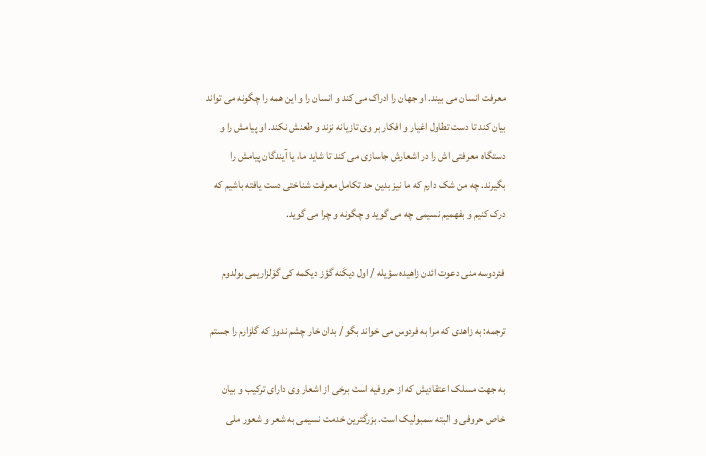معرفت انسان می بیند. او جهان را ادراک می کند و انسان را و این همه را چگونه می تواند بیان کند تا دست تطاول اغیار و افکار بر وی تازیانه نزند و طعنش نکند. او پیامش را و دستگاه معرفتی اش را در اشعارش جاسازی می کند تا شاید ما، یا آیندگان پیامش را بگیرند. چه من شک دارم که ما نیز بدین حد تکامل معرفت شناختی دست یافته باشیم که درک کنیم و بفهمیم نسیمی چه می گوید و چگونه و چرا می گوید.

فئردوسه منی دعوت ائدن زاهیده سؤیله / اول دیکَنه گؤز دیکمه کی گۆلزاریمی بولدوم

ترجمه: به زاهدی که مرا به فردوس می خواند بگو / بدان خار چشم ندوز که گلزارم را جستم

به جهت مسلک اعتقادیش که از حروفیه است برخی از اشعار وی دارای ترکیب و بیان خاص حروفی و البته سمبولیک است. بزرگترین خدمت نسیمی به شعر و شعور ملی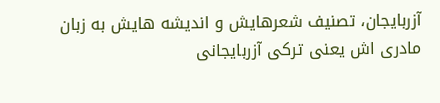آزربایجان، تصنیف شعرهایش و اندیشه هایش به زبان مادری اش یعنی ترکی آزربایجانی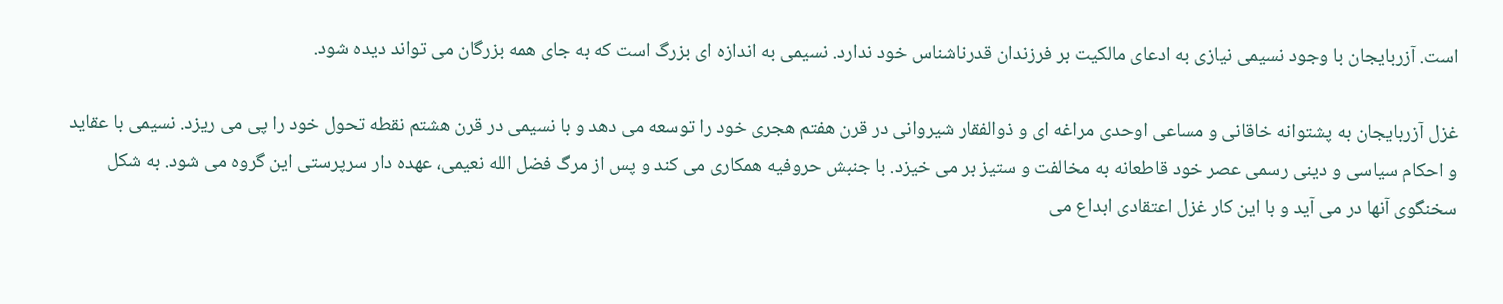است. آزربایجان با وجود نسیمی نیازی به ادعای مالکیت بر فرزندان قدرناشناس خود ندارد. نسیمی به اندازه ای بزرگ است که به جای همه بزرگان می تواند دیده شود.

غزل آزربایجان به پشتوانه خاقانی و مساعی اوحدی مراغه ای و ذوالفقار شیروانی در قرن هفتم هجری خود را توسعه می دهد و با نسیمی در قرن هشتم نقطه تحول خود را پی می ریزد. نسیمی با عقاید و احکام سیاسی و دینی رسمی عصر خود قاطعانه به مخالفت و ستیز بر می خیزد. با جنبش حروفیه همکاری می کند و پس از مرگ فضل الله نعیمی، عهده دار سرپرستی این گروه می شود. به شکل سخنگوی آنها در می آید و با این کار غزل اعتقادی ابداع می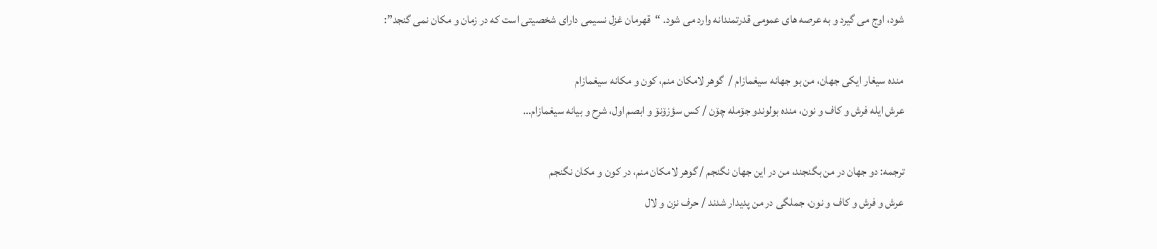شود، اوج می گیرد و به عرصه های عمومی قدرتمندانه وارد می شود. “قهرمان غزل نسیمی دارای شخصیتی است که در زمان و مکان نمی گنجد”:

منده سیغار ایکی جهان، من بو جهانه سیغمازام /  گوهر لامکان منم، کون و مکانه سیغمازام
عرش ایله فرش و کاف و نون، منده بولوندو جۆمله چۆن / کس سؤزۆنۆ و ابصم اول، شرح و بیانه سیغمازام…

ترجمه: دو جهان در من بگنجند، من در این جهان نگنجم / گوهر لامکان منم، در کون و مکان نگنجم
عرش و فرش و کاف و نون، جملگی در من پدیدار شدند / حرف نزن و لال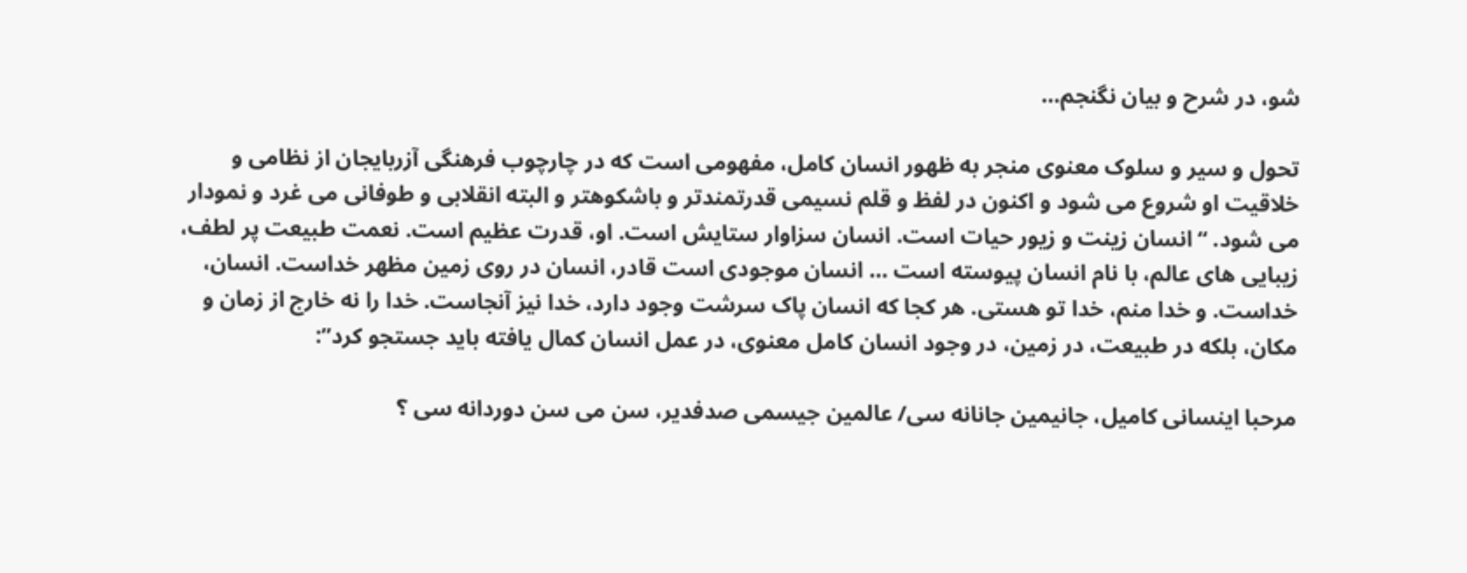شو، در شرح و بیان نگنجم…

تحول و سیر و سلوک معنوی منجر به ظهور انسان کامل، مفهومی است که در چارچوب فرهنگی آزربایجان از نظامی و خلاقیت او شروع می شود و اکنون در لفظ و قلم نسیمی قدرتمندتر و باشکوهتر و البته انقلابی و طوفانی می غرد و نمودار می شود. “انسان زینت و زیور حیات است. انسان سزاوار ستایش است. او، قدرت عظیم است. نعمت طبیعت پر لطف، زیبایی های عالم، با نام انسان پیوسته است … انسان موجودی است قادر، انسان در روی زمین مظهر خداست. انسان، خداست. و خدا منم، خدا تو هستی. هر کجا که انسان پاک سرشت وجود دارد، خدا نیز آنجاست. خدا را نه خارج از زمان و مکان، بلکه در طبیعت، در زمین، در وجود انسان کامل معنوی، در عمل انسان کمال یافته باید جستجو کرد”:

مرحبا اینسانی کامیل، جانیمین جانانه سی/ عالمین جیسمی صدفدیر، سن می سن دوردانه سی ؟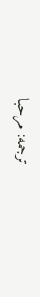ترجمه: مرحبا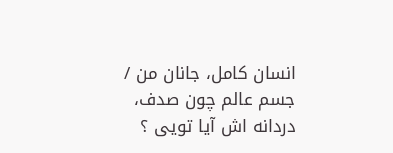انسان کامل، جانان من / جسم عالم چون صدف، دردانه اش آیا تویی ؟